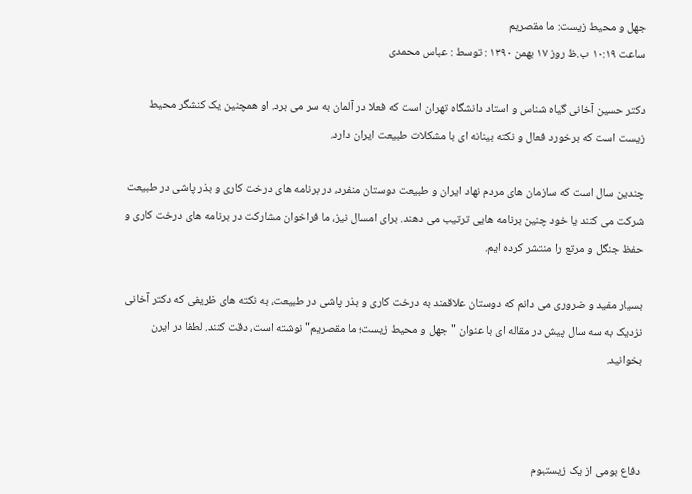جهل و محیط زیست: ما مقصریم
ساعت ۱٠:۱٩ ب.ظ روز ۱٧ بهمن ۱۳٩٠ : توسط : عباس محمدی

دکتر حسین آخانی گیاه شناس و استاد دانشگاه تهران است که فعلا در آلمان به سر می برد. او همچنین یک کنشگر محیط زیست است که برخورد فعال و نکته بینانه ای با مشکلات طبیعت ایران دارد.

چندین سال است که سازمان های مردم نهاد ایران و طبیعت دوستان منفرد، در برنامه های درخت کاری و بذر پاشی در طبیعت شرکت می کنند یا خود چنین برنامه هایی ترتیب می دهند. برای امسال نیز، ما فراخوان مشارکت در برنامه های درخت کاری و حفظ جنگل و مرتع را منتشر کرده ایم.

بسیار مفید و ضروری می دانم که دوستان علاقمند به درخت کاری و بذر پاشی در طبیعت، به نکته های ظریفی که دکتر آخانی نزدیک به سه سال پیش در مقاله ای با عنوان "جهل و محیط زیست؛ ما مقصریم" نوشته است، دقت کنند. لطفا در ایرن بخوانید.



دفاع بومی از یک زیستبوم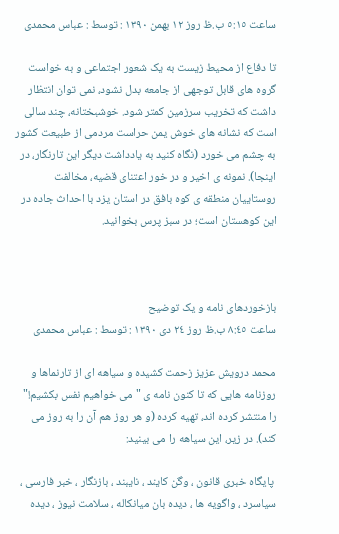ساعت ٥:۱٥ ب.ظ روز ۱٢ بهمن ۱۳٩٠ : توسط : عباس محمدی

تا دفاع از محیط زیست به یک شعور اجتماعی و به خواست گروه های قابل توجهی از جامعه بدل نشود، نمی توان انتظار داشت که تخریب سرزمین کمتر شود. خوشبختانه، چند سالی است که نشانه های خوش یمن حراست مردمی از طبیعت کشور به چشم می خورد (نگاه کنید به یادداشت دیگر این تارنگار، در اینجا). نمونه ی اخیر و در خور اعتنای قضیه، مخالفت روستاییان منطقه ی کوه بافق در استان یزد با احداث جاده در این کوهستان است؛ در سبز پرس بخوانید.



بازخوردهای نامه و یک توضیح
ساعت ۸:٤٥ ب.ظ روز ٢٤ دی ۱۳٩٠ : توسط : عباس محمدی

محمد درویش عزیز زحمت کشیده و سیاهه ای از تارنماها و روزنامه هایی که تا کنون نامه ی "می خواهیم نفس بکشیم!" را منتشر کرده اند،‌ تهیه کرده (و هر روز هم آن را به روز می کند). در زیر، این سیاهه را می بینید:

 پایگاه خبری قانون ، وگن کایند ، نایبند ، بازنگار ، خبر فارسی ، سیاسرد ، واگویه ها ، دیده بان میانکاله ، سلامت نیوز ، دیده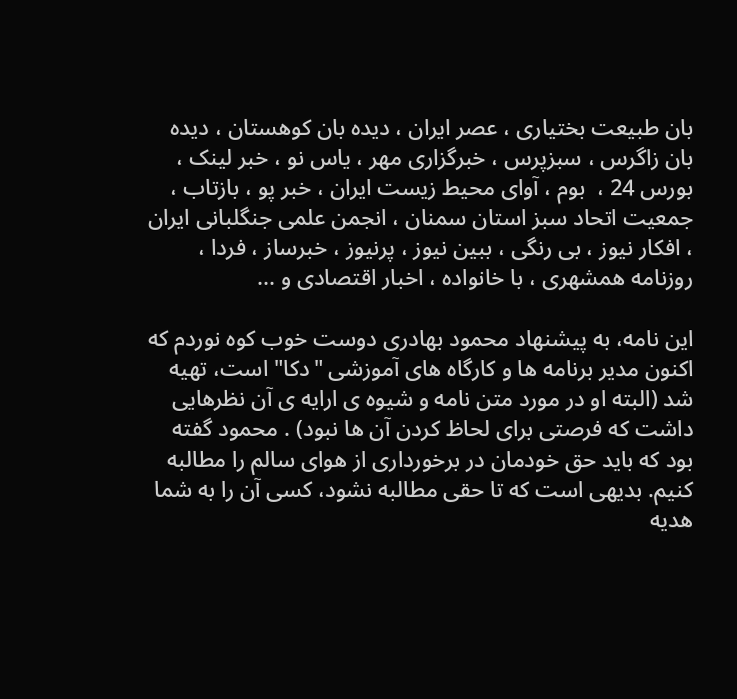بان طبیعت بختیاری ، عصر ایران ، دیده بان کوهستان ، دیده بان زاگرس ، سبزپرس ، خبرگزاری مهر ، یاس نو ، خبر لینک ، بورس 24 ،  بوم ، آوای محیط زیست ایران ، خبر پو ، بازتاب ، جمعیت اتحاد سبز استان سمنان ، انجمن علمی جنگلبانی ایران ، افکار نیوز ، بی رنگی ، ببین نیوز ، پرنیوز ، خبرساز ، فردا ، روزنامه همشهری ، با خانواده ، اخبار اقتصادی و ...

این نامه، به پیشنهاد محمود بهادری دوست خوب کوه نوردم که اکنون مدیر برنامه ها و کارگاه های آموزشی "دکا" است، تهیه شد (البته او در مورد متن نامه و شیوه ی ارایه ی آن نظرهایی داشت که فرصتی برای لحاظ کردن آن ها نبود) . محمود گفته بود که باید حق خودمان در برخورداری از هوای سالم را مطالبه کنیم. بدیهی است که تا حقی مطالبه نشود، کسی آن را به شما هدیه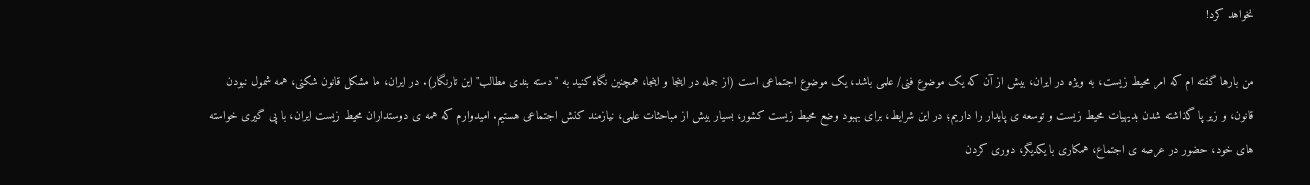نخواهد کرد!

من بارها گفته ام که امر محیط زیست، به ویژه در ایران، بیش از آن که یک موضوع فنی/ علمی باشد، یک موضوع اجتماعی است (از جمله در اینجا و اینجا، همچنین نگاه کنید به "دسته بندی مطالب" این تارنگار). در ایران، ما مشکل قانون شکنی، همه شمول نبودن قانون، و زیر پا گذاشته شدن بدیهیات محیط زیست و توسعه ی پایدار را داریم؛ در این شرایط، برای بهبود وضع محیط زیست کشور، بسیار بیش از مباحثات علمی، نیازمند کنش اجتماعی هستیم. امیدوارم که همه ی دوستداران محیط زیست ایران، با پی گیری خواسته های خود، حضور در عرصه ی اجتماع، همکاری با یکدیگر، دوری کردن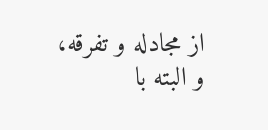از مجادله و تفرقه، و البته با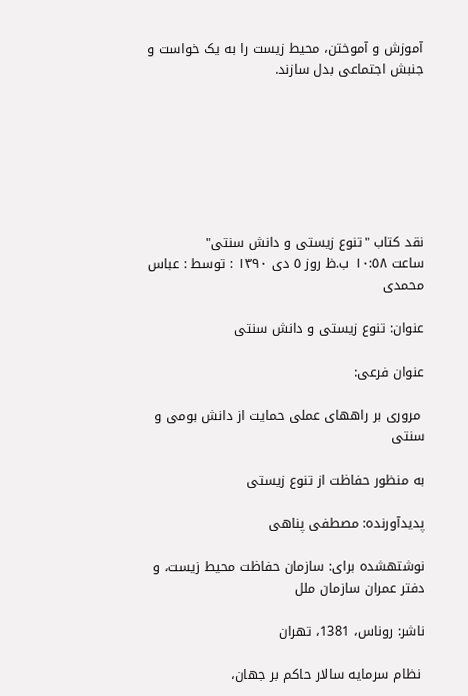آموزش و آموختن، محیط زیست را به یک خواست و جنبش اجتماعی بدل سازند.







نقد کتاب "تنوع زیستی و دانش سنتی"
ساعت ۱٠:٥۸ ب.ظ روز ٥ دی ۱۳٩٠ : توسط : عباس محمدی

عنوان: تنوع زیستی و دانش سنتی

عنوان فرعی:

 مروری بر راههای عملی حمایت از دانش بومی و سنتی

به منظور حفاظت از تنوع زیستی

پدیدآورنده: مصطفی پناهی

نوشتهشده برای: سازمان حفاظت محیط زیست، و دفتر عمران سازمان ملل

ناشر: روناس، 1381، تهران

 نظام سرمایه سالار حاکم بر جهان،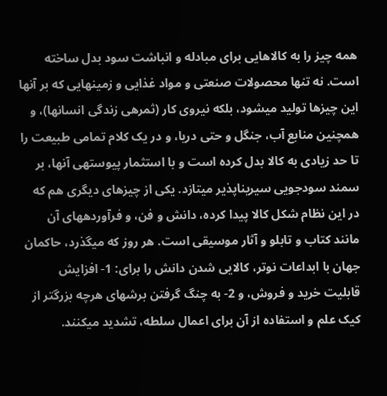همه چیز را به کالاهایی برای مبادله و انباشت سود بدل ساخته است. نه تنها محصولات صنعتی و مواد غذایی و زمینهایی که بر آنها این چیزها تولید میشود، بلکه نیروی کار (ثمرهی زندگی انسانها)، و همچنین منابع آب، جنگل و حتی دریا، و در یک کلام تمامی طبیعت را تا حد زیادی به کالا بدل کرده است و با استثمار پیوستهی آنها، بر سمند سودجویی سیریناپذیر میتازد. یکی از چیزهای دیگری هم که در این نظام شکل کالا پیدا کرده، دانش و فن، و فرآوردههای آن مانند کتاب و تابلو و آثار موسیقی است. هر روز که میگذرد، حاکمان جهان با ابداعات نوتر، کالایی شدن دانش را برای: 1- افزایش قابلیت خرید و فروش، و 2- به چنگ گرفتن برشهای هرچه بزرگتر از کیک علم و استفاده از آن برای اعمال سلطه، تشدید میکنند.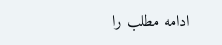ادامه مطلب را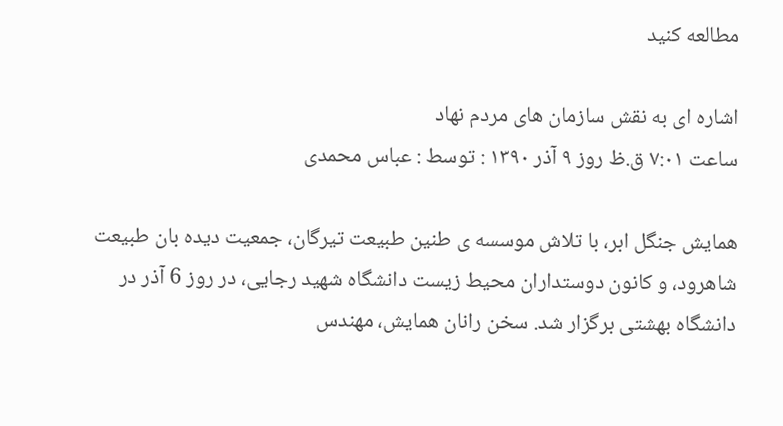مطالعه کنید

اشاره ای به نقش سازمان های مردم نهاد
ساعت ٧:٠۱ ق.ظ روز ٩ آذر ۱۳٩٠ : توسط : عباس محمدی

همایش جنگل ابر، با تلاش موسسه ی طنین طبیعت تیرگان، جمعیت دیده بان طبیعت شاهرود، و کانون دوستداران محیط زیست دانشگاه شهید رجایی، در روز 6 آذر در دانشگاه بهشتی برگزار شد. سخن رانان همایش، مهندس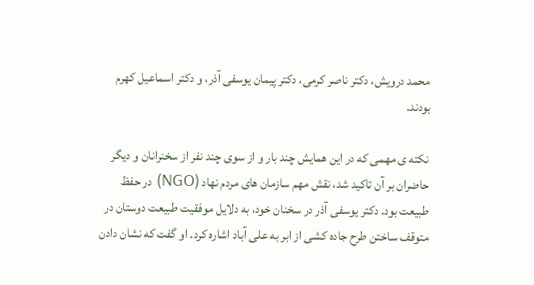محمد درویش، دکتر ناصر کرمی، دکتر پیمان یوسفی آذر، و دکتر اسماعیل کهرم بودند.

نکته ی مهمی که در این همایش چند بار و از سوی چند نفر از سخنرانان و دیگر حاضران بر آن تاکید شد، نقش مهم سازمان های مردم نهاد (NGO) در حفظ طبیعت بود. دکتر یوسفی آذر در سخنان خود، به دلایل موفقیت طبیعت دوستان در متوقف ساختن طرح جاده کشی از ابر به علی آباد اشاره کرد. او گفت که نشان دادن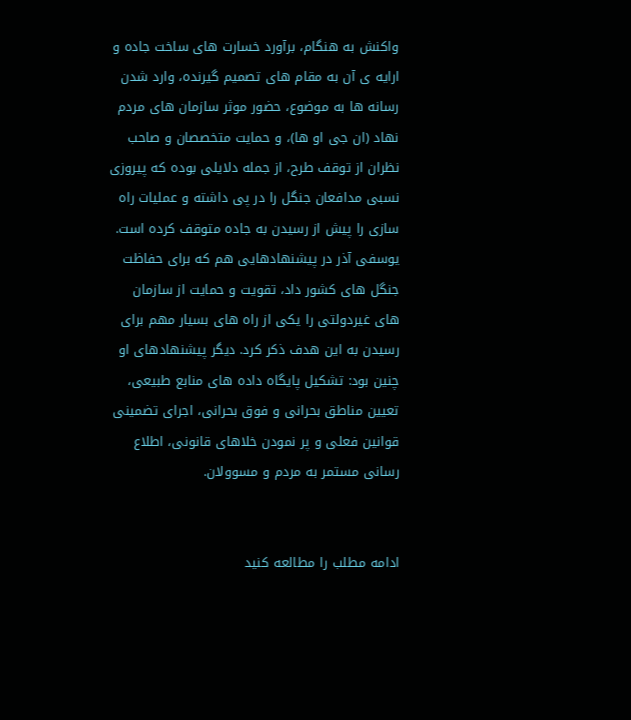واکنش به هنگام، برآورد خسارت های ساخت جاده و ارایه ی آن به مقام های تصمیم گیرنده، وارد شدن رسانه ها به موضوع، حضور موثر سازمان های مردم نهاد (ان جی او ها)، و حمایت متخصصان و صاحب نظران از توقف طرح، از جمله دلایلی بوده که پیروزی نسبی مدافعان جنگل را در پی داشته و عملیات راه سازی را پیش از رسیدن به جاده متوقف کرده است. یوسفی آذر در پیشنهادهایی هم که برای حفاظت جنگل های کشور داد، تقویت و حمایت از سازمان های غیردولتی را یکی از راه های بسیار مهم برای رسیدن به این هدف ذکر کرد. دیگر پیشنهادهای او چنین بود: تشکیل پایگاه داده های منابع طبیعی، تعیین مناطق بحرانی و فوق بحرانی، اجرای تضمینی قوانین فعلی و پر نمودن خلاهای قانونی، اطلاع رسانی مستمر به مردم و مسوولان.


ادامه مطلب را مطالعه کنید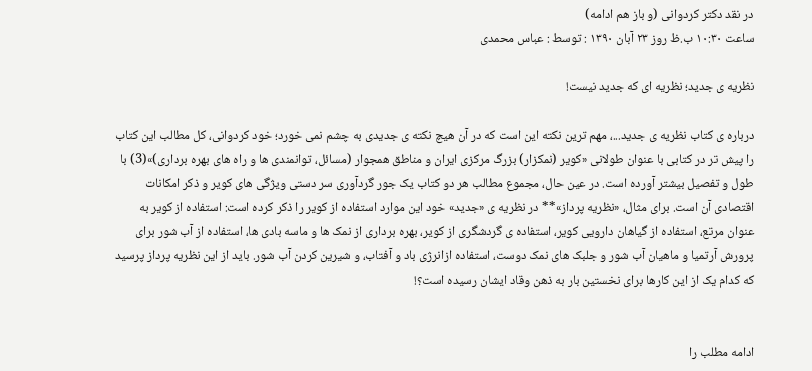در نقد دکتر کردوانی (و باز هم ادامه)
ساعت ۱٠:۳٠ ب.ظ روز ٢۳ آبان ۱۳٩٠ : توسط : عباس محمدی

نظریه ی جدید؛ نظریه ای که جدید نیست!

درباره ی کتاب نظریه ی جدید...، مهم ترین نکته این است که در آن هیچ نکته ی جدیدی به چشم نمی خورد؛ خود کردوانی، کل مطالب این کتاب را پیش تر در کتابی با عنوان طولانی «کویر (نمکزار) بزرگ مرکزی ایران و مناطق همجوار (مسائل، توانمندی ها و راه های بهره برداری)»(3) با طول و تفصیل بیشتر آورده است. در عین حال، مجموع مطالب هر دو کتاب یک جور گردآوری سر دستی ویژگی های کویر و ذکر امکانات اقتصادی آن است. برای مثال، «نظریه پرداز»** در نظریه ی «جدید» خود این موارد استفاده از کویر را ذکر کرده است: استفاده از کویر به عنوان مرتع، استفاده از گیاهان دارویی کویر، استفاده ی گردشگری از کویر، بهره برداری از نمک ها و ماسه بادی ها، استفاده از آب شور برای پرورش آرتمیا و ماهیان آب شور و جلبک های نمک دوست، استفاده ازانرژی باد و آفتاب، و شیرین کردن آب شور. باید از این نظریه پرداز پرسید که کدام یک از این کارها برای نخستین بار به ذهن وقاد ایشان رسیده است؟!


ادامه مطلب را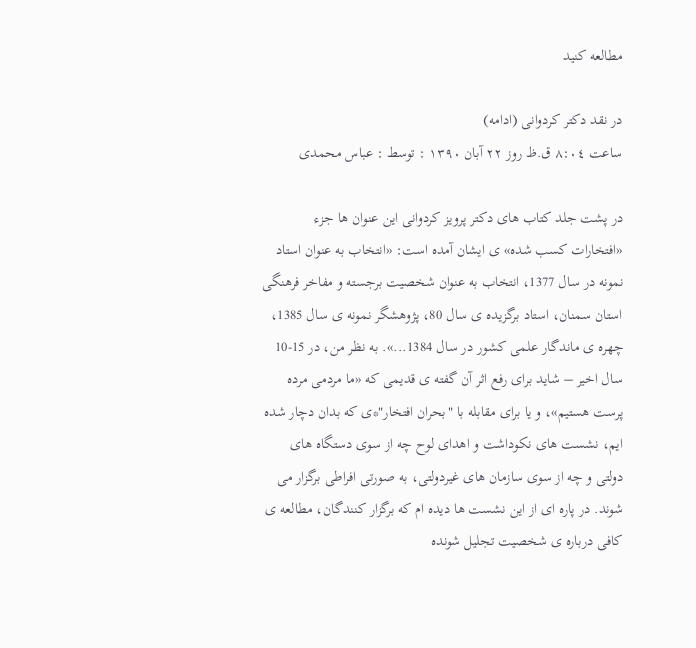مطالعه کنید

در نقد دکتر کردوانی (ادامه)
ساعت ۸:٠٤ ق.ظ روز ٢٢ آبان ۱۳٩٠ : توسط : عباس محمدی

در پشت جلد کتاب های دکتر پرویز کردوانی این عنوان ها جزء «افتخارات کسب شده» ی ایشان آمده است: «انتخاب به عنوان استاد نمونه در سال 1377، انتخاب به عنوان شخصیت برجسته و مفاخر فرهنگی استان سمنان، استاد برگزیده ی سال 80، پژوهشگر نمونه ی سال 1385، چهره ی ماندگار علمی کشور در سال 1384...». به نظر من، در 15-10 سال اخیر – شاید برای رفع اثر آن گفته ی قدیمی که «ما مردمی مرده پرست هستیم»، و یا برای مقابله با "بحران افتخار"*ی که بدان دچار شده ایم، نشست های نکوداشت و اهدای لوح چه از سوی دستگاه های دولتی و چه از سوی سازمان های غیردولتی، به صورتی افراطی برگزار می شوند. در پاره ای از این نشست ها دیده ام که برگزار کنندگان، مطالعه ی کافی درباره ی شخصیت تجلیل شونده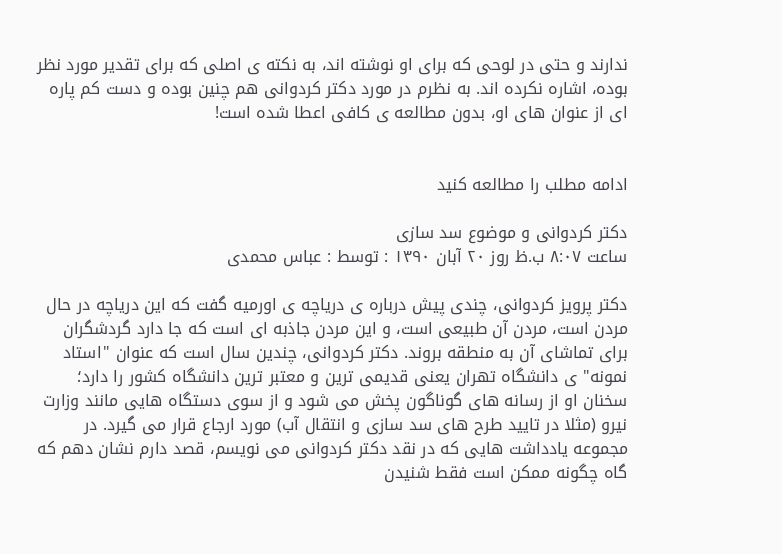ندارند و حتی در لوحی که برای او نوشته اند، به نکته ی اصلی که برای تقدیر مورد نظر بوده، اشاره نکرده اند. به نظرم در مورد دکتر کردوانی هم چنین بوده و دست کم پاره ای از عنوان های او، بدون مطالعه ی کافی اعطا شده است!


ادامه مطلب را مطالعه کنید

دکتر کردوانی و موضوع سد سازی
ساعت ۸:٠٧ ب.ظ روز ٢٠ آبان ۱۳٩٠ : توسط : عباس محمدی

دکتر پرویز کردوانی، چندی پیش درباره ی دریاچه ی اورمیه گفت که این دریاچه در حال مردن است، مردن آن طبیعی است، و این مردن جاذبه ای است که جا دارد گردشگران برای تماشای آن به منطقه بروند. دکتر کردوانی، چندین سال است که عنوان "استاد نمونه" ی دانشگاه تهران یعنی قدیمی ترین و معتبر ترین دانشگاه کشور را دارد؛ سخنان او از رسانه های گوناگون پخش می شود و از سوی دستگاه هایی مانند وزارت نیرو (مثلا در تایید طرح های سد سازی و انتقال آب) مورد ارجاع قرار می گیرد. در مجموعه یادداشت هایی که در نقد دکتر کردوانی می نویسم، قصد دارم نشان دهم که گاه چگونه ممکن است فقط شنیدن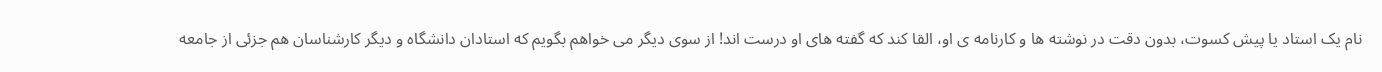نام یک استاد یا پیش کسوت، بدون دقت در نوشته ها و کارنامه ی او، القا کند که گفته های او درست اند! از سوی دیگر می خواهم بگویم که استادان دانشگاه و دیگر کارشناسان هم جزئی از جامعه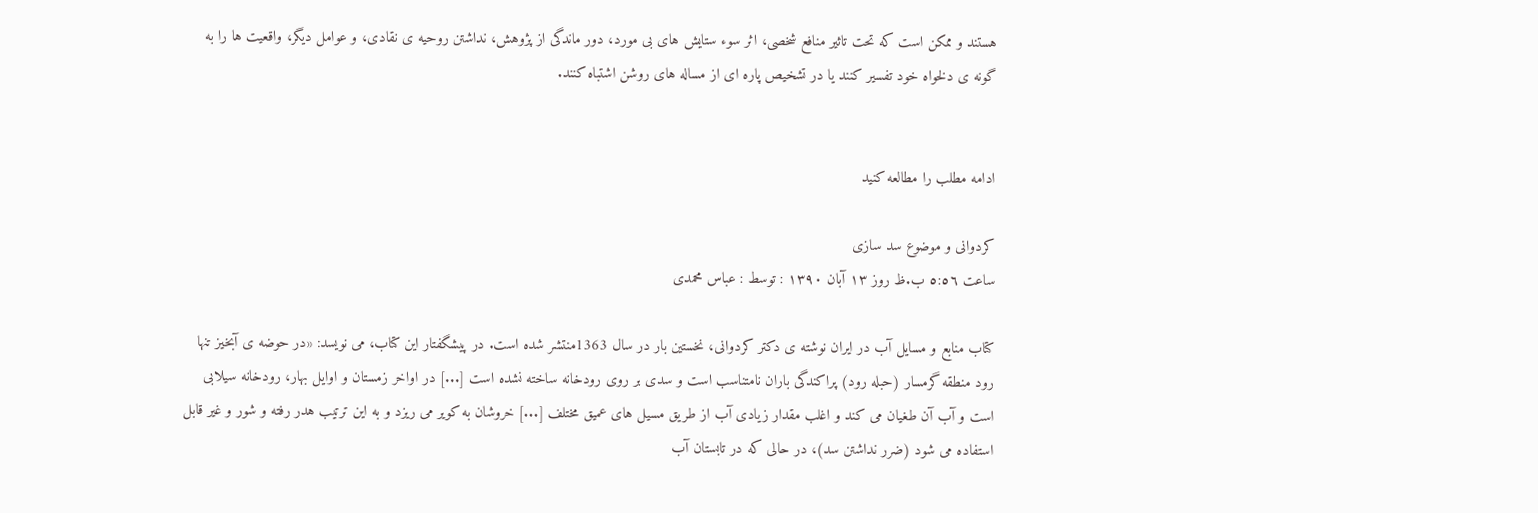هستند و ممکن است که تحت تاثیر منافع شخصی، اثر سوء ستایش های بی مورد، دور ماندگی از پژوهش، نداشتن روحیه ی نقادی، و عوامل دیگر، واقعیت ها را به گونه ی دلخواه خود تفسیر کنند یا در تشخیص پاره ای از مساله های روشن اشتباه کنند.


ادامه مطلب را مطالعه کنید

کردوانی و موضوع سد سازی
ساعت ٥:٥٦ ب.ظ روز ۱۳ آبان ۱۳٩٠ : توسط : عباس محمدی

کتاب منابع و مسایل آب در ایران نوشته ی دکتر کردوانی، نخستین بار در سال 1363منتشر شده است. در پیشگفتار این کتاب، می نویسد: «در حوضه ی آبخیز تنها رود منطقه گرمسار (حبله رود) پراکندگی باران نامتناسب است و سدی بر روی رودخانه ساخته نشده است [...] در اواخر زمستان و اوایل بهار، رودخانه سیلابی است و آب آن طغیان می کند و اغلب مقدار زیادی آب از طریق مسیل های عمیق مختلف [...] خروشان به کویر می ریزد و به این ترتیب هدر رفته و شور و غیر قابل استفاده می شود (ضرر نداشتن سد)، در حالی که در تابستان آب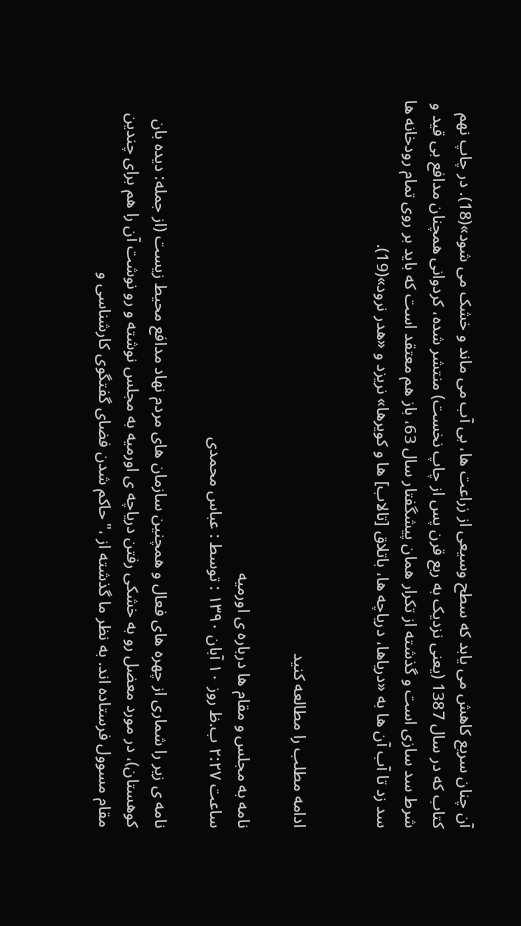آن چنان سریع کاهش می یابد که سطح وسیعی از زراعت ها، بی آب می ماند و خشک می شود»(18). در چاپ نهم کتاب که در سال 1387 (یعنی نزدیک به ربع قرن پس از چاپ نخست) منتشر شده، کردوانی همچنان مدافع بی قید و شرط سد سازی است و گذشته از تکرار همان پیشگفتار سال 63، باز هم معتقد است که باید بر روی تمام رودخانه ها سد زد تا آب آن ها به «دریاها، دریاچه ها، باتلاق [تالاب] ها و کویرها» نریزد و «هدر نرود»(19).


ادامه مطلب را مطالعه کنید

نامه به مجلس و مقام ها درباره ی اورمیه
ساعت ٢:٢٧ ب.ظ روز ۱٠ آبان ۱۳٩٠ : توسط : عباس محمدی

نامه ی زیر را شماری از چهره های فعال و همچنین سازمان های مردم نهاد مدافع محیط زیست (از جمله: دیده بان کوهستان)، در مورد معضل رو به خشکی رفتن دریاچه ی اورمیه به مجلس نوشته و رو نوشت آن را هم برای چندین مقام مسوول فرستاده اند. به نظر ما گذشته از ،"حاکم شدن فضای گفتگوی کارشناسی و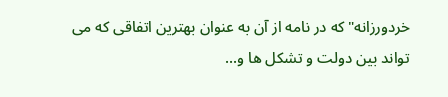خردورزانه" که در نامه از آن به عنوان بهترین اتفاقی که می تواند بین دولت و تشکل ها و...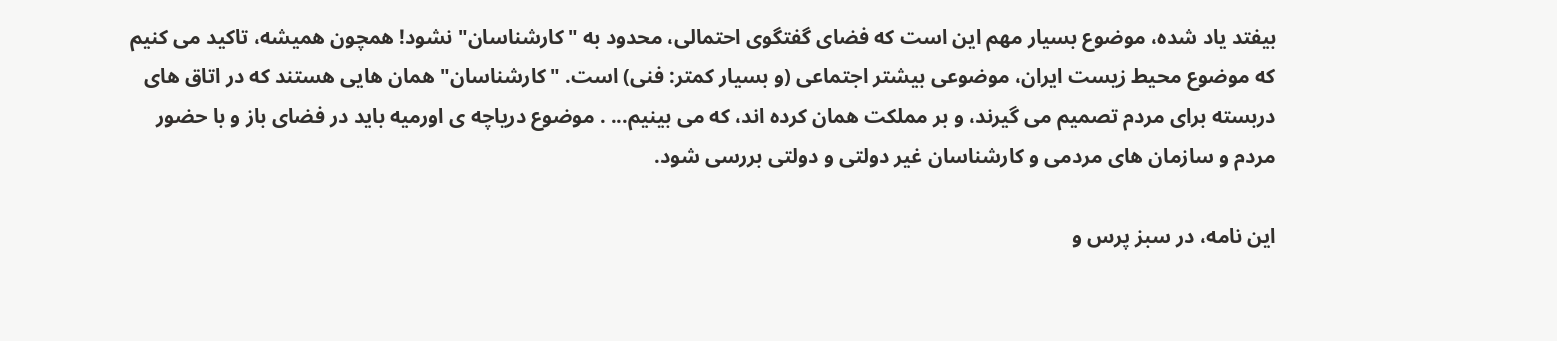بیفتد یاد شده، موضوع بسیار مهم این است که فضای گفتگوی احتمالی، محدود به "کارشناسان" نشود! همچون همیشه، تاکید می کنیم که موضوع محیط زیست ایران، موضوعی بیشتر اجتماعی (و بسیار کمتر: فنی) است. "کارشناسان" همان هایی هستند که در اتاق های دربسته برای مردم تصمیم می گیرند، و بر مملکت همان کرده اند، که می بینیم... . موضوع دریاچه ی اورمیه باید در فضای باز و با حضور مردم و سازمان های مردمی و کارشناسان غیر دولتی و دولتی بررسی شود.

این نامه، در سبز پرس و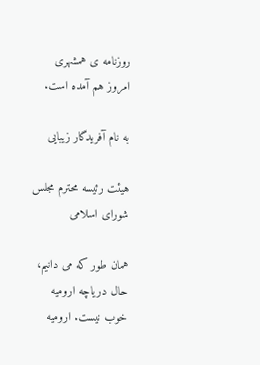روزنامه ی همشهری امروز هم آمده است.

به نام آفریدگار زیبایی

هیئت رئیسه محترم مجلس شورای اسلامی

همان طور که می دانیم، حال دریاچه ارومیه خوب نیست. ارومیه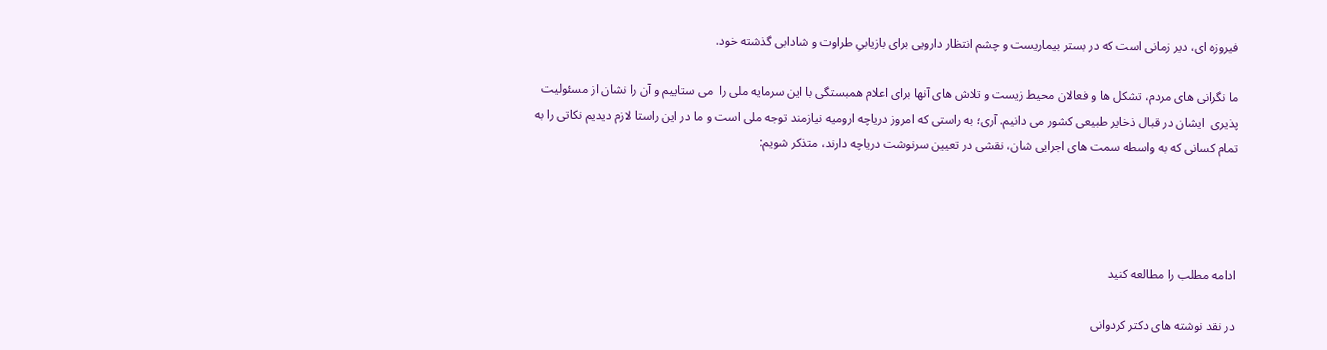فیروزه ای، دیر زمانی است که در بستر بیماریست و چشم انتظار دارویی برای بازیابیِ طراوت و شادابی گذشته خود.

ما نگرانی های مردم، تشکل ها و فعالان محیط زیست و تلاش های آنها برای اعلام همبستگی با این سرمایه ملی را  می ستاییم و آن را نشان از مسئولیت پذیری  ایشان در قبال ذخایر طبیعی کشور می دانیم. آری؛ به راستی که امروز دریاچه ارومیه نیازمند توجه ملی است و ما در این راستا لازم دیدیم نکاتی را به تمام کسانی که به واسطه سمت های اجرایی شان، نقشی در تعیین سرنوشت دریاچه دارند، متذکر شویم:




ادامه مطلب را مطالعه کنید

در نقد نوشته های دکتر کردوانی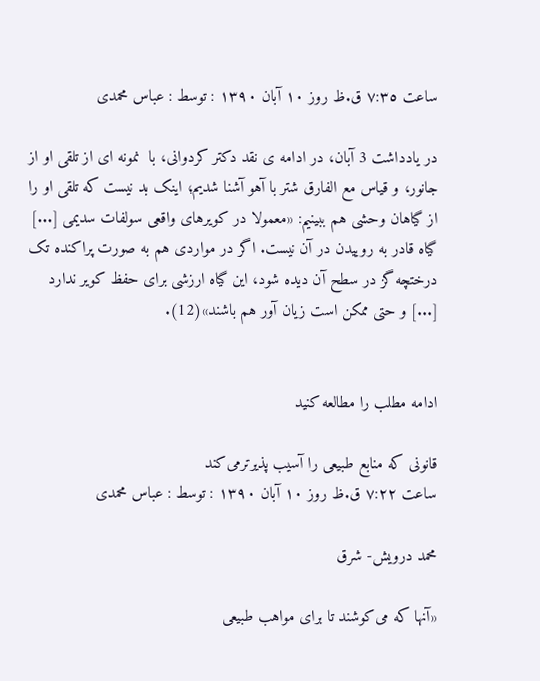ساعت ٧:۳٥ ق.ظ روز ۱٠ آبان ۱۳٩٠ : توسط : عباس محمدی

در یادداشت 3 آبان، در ادامه ی نقد دکتر کردوانی، با  نمونه ای از تلقی او از جانور، و قیاس مع الفارق شتر با آهو آشنا شدیم؛ اینک بد نیست که تلقی او را از گیاهان وحشی هم ببینیم: «معمولا در کویرهای واقعی سولفات سدیمی [...] گیاه قادر به روییدن در آن نیست. اگر در مواردی هم به صورت پراکنده تک درختچه گز در سطح آن دیده شود، این گیاه ارزشی برای حفظ کویر ندارد [...] و حتی ممکن است زیان آور هم باشند»(12).


ادامه مطلب را مطالعه کنید

قانونی که منابع طبیعی را آسیب پذیرترمی‌کند
ساعت ٧:٢٢ ق.ظ روز ۱٠ آبان ۱۳٩٠ : توسط : عباس محمدی

محمد درویش- شرق

«آنها که می‌کوشند تا برای مواهب طبیعی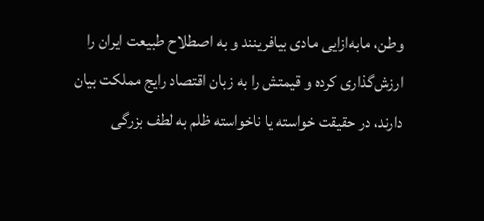وطن، مابه‌ازایی مادی بیافرینند و به اصطلاح طبیعت ایران را ارزش‌گذاری کرده و قیمتش را به زبان اقتصاد رایج مملکت بیان دارند، در حقیقت خواسته یا ناخواسته ظلم به لطف بزرگی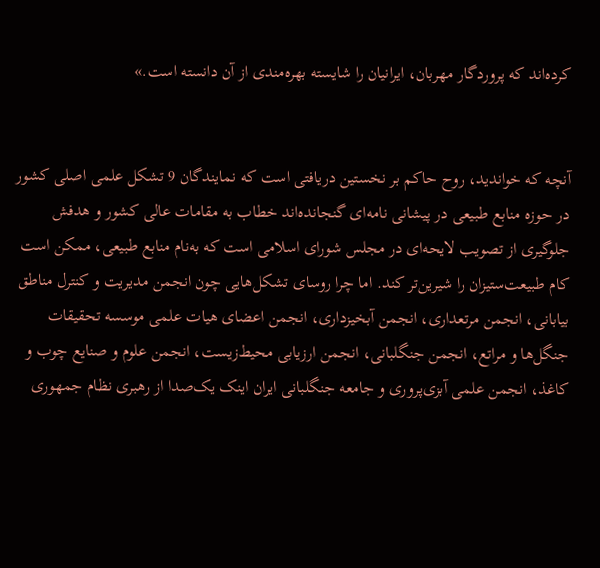کرده‌اند که پروردگار مهربان، ایرانیان را شایسته بهره‌مندی از آن دانسته است.»


آنچه که خواندید، روح حاکم بر نخستین دریافتی است که نمایندگان 9 تشکل علمی اصلی کشور در حوزه منابع طبیعی در پیشانی نامه‌ای گنجانده‌اند خطاب به مقامات عالی کشور و هدفش جلوگیری از تصویب لایحه‌ای در مجلس شورای اسلامی است که به‌نام منابع طبیعی، ممکن است کام طبیعت‌ستیزان را شیرین‌تر کند. اما چرا روسای تشکل‌هایی چون انجمن مدیریت و کنترل مناطق بیابانی، انجمن مرتعداری، انجمن آبخیزداری، انجمن اعضای هیات علمی موسسه تحقیقات جنگل‌ها و مراتع، انجمن جنگلبانی، انجمن ارزیابی محیط‌زیست، انجمن علوم و صنایع چوب و کاغذ، انجمن علمی آبزی‌پروری و جامعه جنگلبانی ایران اینک یک‌صدا از رهبری نظام جمهوری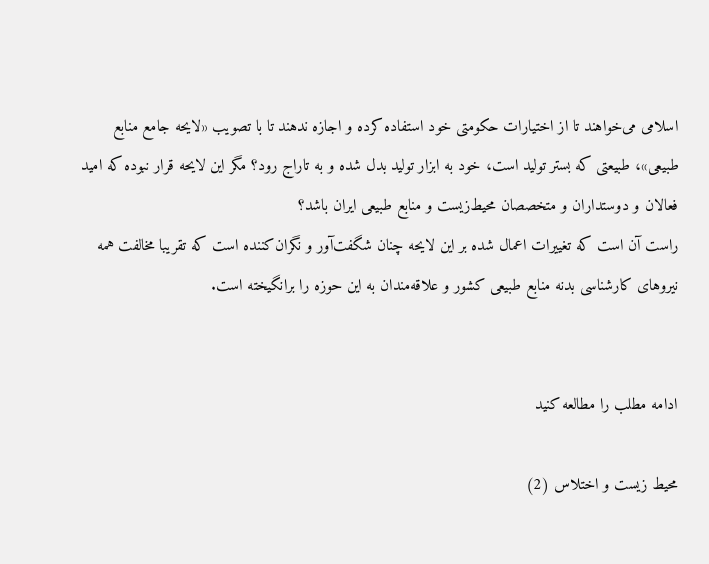اسلامی می‌خواهند تا از اختیارات حکومتی خود استفاده کرده و اجازه ندهند تا با تصویب «لایحه جامع منابع طبیعی»، طبیعتی که بستر تولید است، خود به ابزار تولید بدل شده و به تاراج رود؟ مگر این لایحه قرار نبوده که امید فعالان و دوستداران و متخصصان محیط‌زیست و منابع طبیعی ایران باشد؟
راست آن است که تغییرات اعمال شده بر این لایحه چنان شگفت‌آور و نگران‌کننده است که تقریبا مخالفت همه نیروهای کارشناسی بدنه منابع طبیعی کشور و علاقه‌مندان به این حوزه را برانگیخته است.


ادامه مطلب را مطالعه کنید

محیط زیست و اختلاس (2)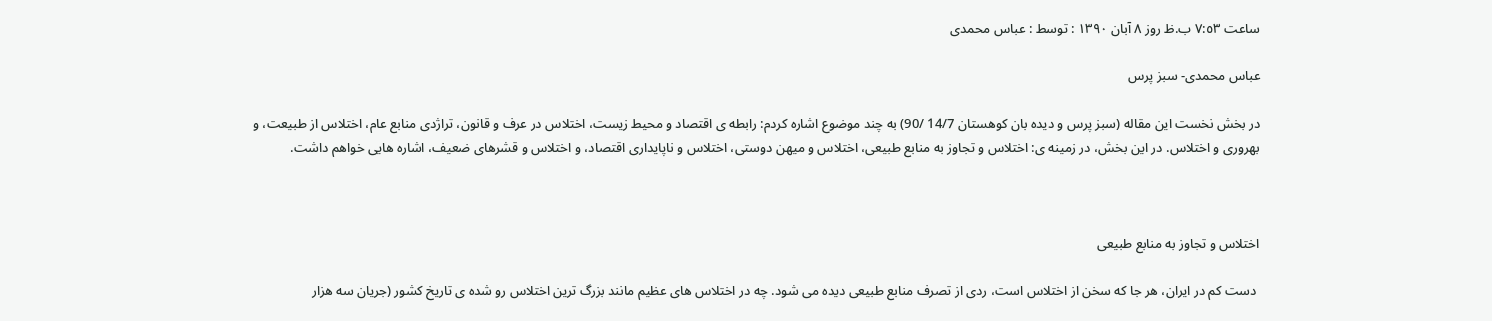ساعت ٧:٥۳ ب.ظ روز ۸ آبان ۱۳٩٠ : توسط : عباس محمدی

عباس محمدی- سبز پرس

در بخش نخست این مقاله (سبز پرس و دیده بان کوهستان 14/7 /90) به چند موضوع اشاره کردم: رابطه ی اقتصاد و محیط زیست، اختلاس در عرف و قانون، تراژدی منابع عام، اختلاس از طبیعت، و بهروری و اختلاس. در این بخش، در زمینه ی: اختلاس و تجاوز به منابع طبیعی، اختلاس و میهن دوستی، اختلاس و ناپایداری اقتصاد، و اختلاس و قشرهای ضعیف، اشاره هایی خواهم داشت.



اختلاس و تجاوز به منابع طبیعی

 دست کم در ایران، هر جا که سخن از اختلاس است، ردی از تصرف منابع طبیعی دیده می شود. چه در اختلاس های عظیم مانند بزرگ ترین اختلاس رو شده ی تاریخ کشور (جریان سه هزار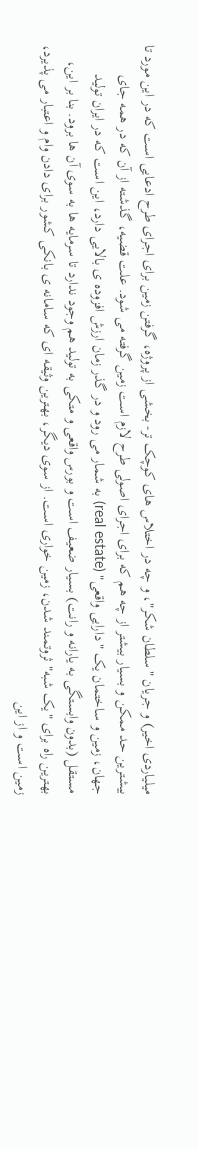میلیاردی اخیر) و جریان "سلطان شکر"، و چه در اختلاس های کوچک تر- بخشی از پروژه، گرفتن زمین برای اجرای طرح ادعایی است که در این مورد تا بیشترین حد ممکن و بسیار بیشتر از چه هم که برای اجرای اصولی طرح لازم است زمین گرفته می شود. علت قضیه، گذشته از آن که در همه جای جهان، زمین و ساختمان یک "دارایی واقعی" (real estate) به شمار می رود و در گذر زمان ارزش افزوده ی بالایی دارد، این است که در ایران تولید مستقل (بدون وابستگی به یارانه و رانت) بسیار ضعیف است و بورس واقعی و متکی به تولید هم وجود ندارد تا سرمایه ها به سوی آن ها برود. بنا بر این، بهترین راه برای "یک شبه" ثروتمند شدن، زمین خواری است. از سوی دیگر، بهترین وثیقه ای که سامانه ی بانکی کشور برای دادن وام و اعتبار می پذیرد، زمین است و از این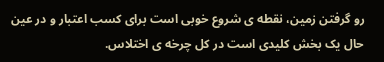رو گرفتن زمین، نقطه ی شروع خوبی است برای کسب اعتبار و در عین حال یک بخش کلیدی است در کل چرخه ی اختلاس.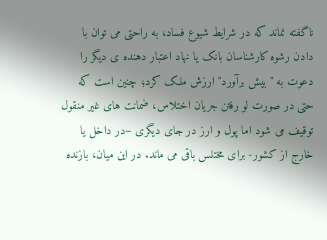ناگفته نماند که در شرایط شیوع فساد، به راحتی می توان با دادن رشوه کارشناسان بانک یا نهاد اعتبار دهنده ی دیگر را دعوت به "بیش برآورد" ارزش ملک کرد؛ چنین است که حتی در صورت لو رفتن جریان اختلاس، ضمانت های غیر منقول توقیف می شود اما پول و ارز در جای دیگری –در داخل یا خارج از کشور- برای مختلس باقی می ماند. در این میان، بازنده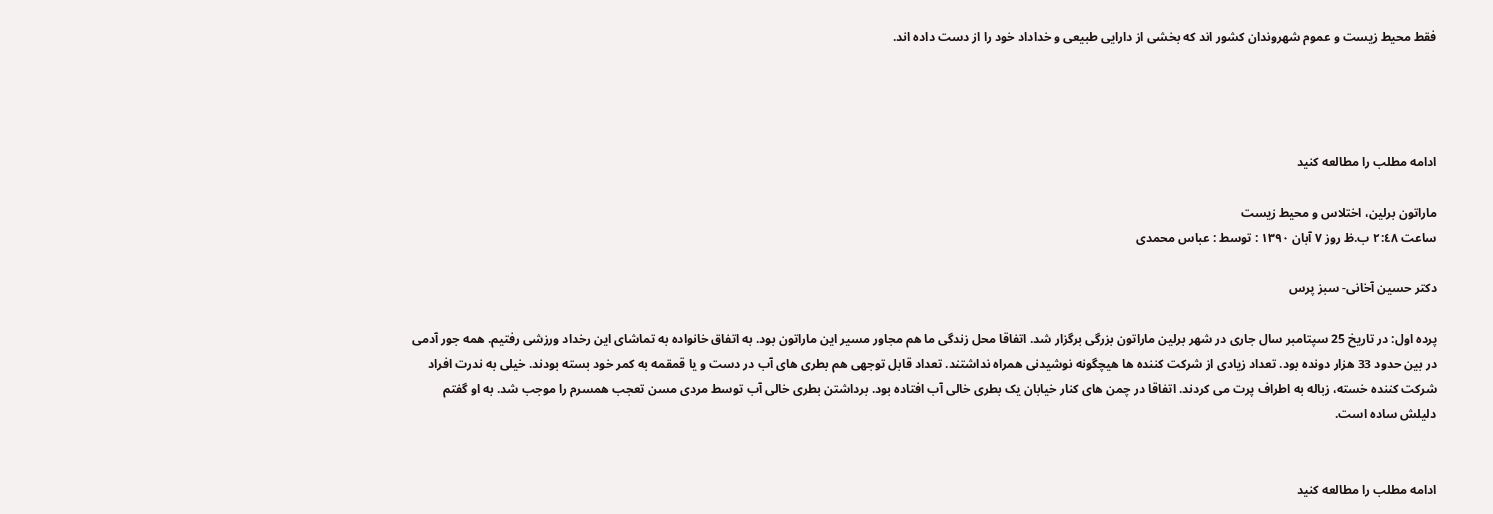فقط محیط زیست و عموم شهروندان کشور اند که بخشی از دارایی طبیعی و خداداد خود را از دست داده اند.




ادامه مطلب را مطالعه کنید

ماراتون برلین، اختلاس و محیط زیست
ساعت ٢:٤۸ ب.ظ روز ٧ آبان ۱۳٩٠ : توسط : عباس محمدی

دکتر حسین آخانی- سبز پرس

پرده اول: در تاریخ 25 سپتامبر سال جاری در شهر برلین ماراتون بزرگی برگزار شد. اتفاقا محل زندگی ما هم مجاور مسیر این ماراتون بود. به اتفاق خانواده به تماشای این رخداد ورزشی رفتیم. همه جور آدمی در بین حدود 33 هزار دونده بود. تعداد زیادی از شرکت کننده ها هیچگونه نوشیدنی همراه نداشتند. تعداد قابل توجهی هم بطری های آب در دست و یا قمقمه به کمر خود بسته بودند. خیلی به ندرت افراد شرکت کننده خسته، زباله به اطراف پرت می کردند. اتفاقا در چمن های کنار خیابان یک بطری خالی آب افتاده بود. برداشتن بطری خالی آب توسط مردی مسن تعجب همسرم را موجب شد. به او گفتم دلیلش ساده است.


ادامه مطلب را مطالعه کنید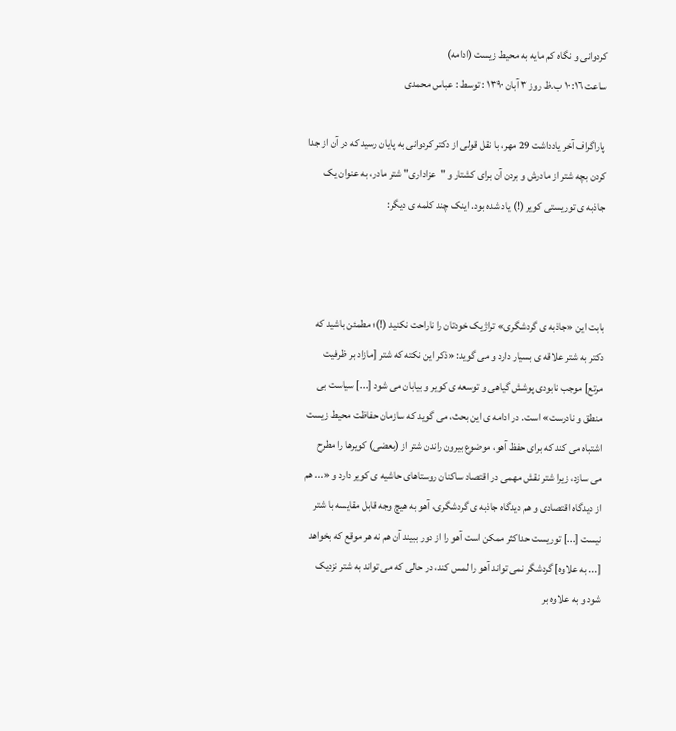کردوانی و نگاه کم مایه به محیط زیست (ادامه)
ساعت ۱٠:۱٦ ب.ظ روز ۳ آبان ۱۳٩٠ : توسط : عباس محمدی

 پاراگراف آخر یادداشت 29 مهر، با نقل قولی از دکتر کردوانی به پایان رسید که در آن از جدا کردن بچه شتر از مادرش و بردن آن برای کشتار و "عزاداری" شتر مادر، به عنوان یک جاذبه ی توریستی کویر (!) یاد شده بود. اینک چند کلمه ی دیگر:



بابت این «جاذبه ی گردشگری» تراژیک خودتان را ناراحت نکنید (!)؛ مطمئن باشید که دکتر به شتر علاقه ی بسیار دارد و می گوید: «ذکر این نکته که شتر [مازاد بر ظرفیت مرتع] موجب نابودی پوشش گیاهی و توسعه ی کویر و بیابان می شود [...] سیاست بی منطق و نادرست» است. در ادامه ی این بحث، می گوید که سازمان حفاظت محیط زیست اشتباه می کند که برای حفظ آهو، موضوع بیرون راندن شتر از (بعضی) کویرها را مطرح می سازد، زیرا شتر نقش مهمی در اقتصاد ساکنان روستاهای حاشیه ی کویر دارد و «... هم از دیدگاه اقتصادی و هم دیدگاه جاذبه ی گردشگری، آهو به هیچ وجه قابل مقایسه با شتر نیست [...] توریست حداکثر ممکن است آهو را از دور ببیند آن هم نه هر موقع که بخواهد [... به علاوه] گردشگر نمی تواند آهو را لمس کند، در حالی که می تواند به شتر نزدیک شود و به علاوه بر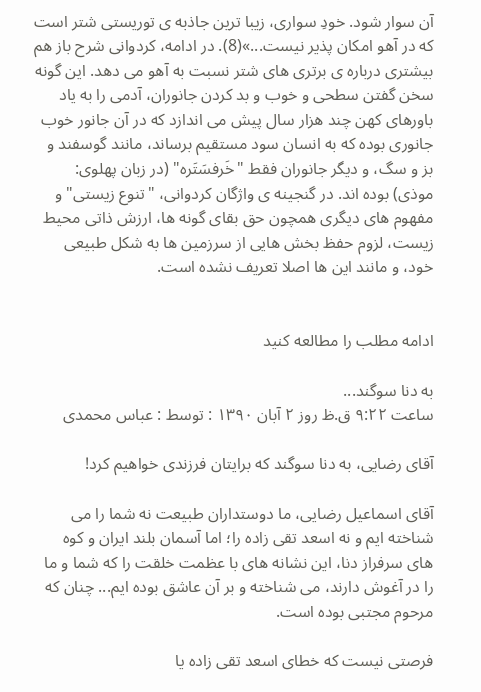آن سوار شود. خودِ سواری، زیبا ترین جاذبه ی توریستی شتر است که در آهو امکان پذیر نیست...»(8). در ادامه، کردوانی شرح باز هم بیشتری درباره ی برتری های شتر نسبت به آهو می دهد. این گونه سخن گفتن سطحی و خوب و بد کردن جانوران، آدمی را به یاد باورهای کهن چند هزار سال پیش می اندازد که در آن جانور خوب جانوری بوده که به انسان سود مستقیم برساند، مانند گوسفند و بز و سگ، و دیگر جانوران فقط "خَرفسَتَره" (در زبان پهلوی: موذی) بوده اند. در گنجینه ی واژگان کردوانی، "تنوع زیستی" و مفهوم های دیگری همچون حق بقای گونه ها، ارزش ذاتی محیط زیست، لزوم حفظ بخش هایی از سرزمین ها به شکل طبیعی خود، و مانند این ها اصلا تعریف نشده است.


ادامه مطلب را مطالعه کنید

به دنا سوگند...
ساعت ٩:٢٢ ق.ظ روز ٢ آبان ۱۳٩٠ : توسط : عباس محمدی

آقای رضایی، به دنا سوگند که برایتان فرزندی خواهیم کرد!

آقای اسماعیل رضایی، ما دوستداران طبیعت نه شما را می شناخته ایم و نه اسعد تقی زاده را؛ اما آسمان بلند ایران و کوه های سرفراز دنا، این نشانه های با عظمت خلقت را که شما و ما را در آغوش دارند، می شناخته و بر آن عاشق بوده ایم... چنان که مرحوم مجتبی بوده است.

فرصتی نیست که خطای اسعد تقی زاده یا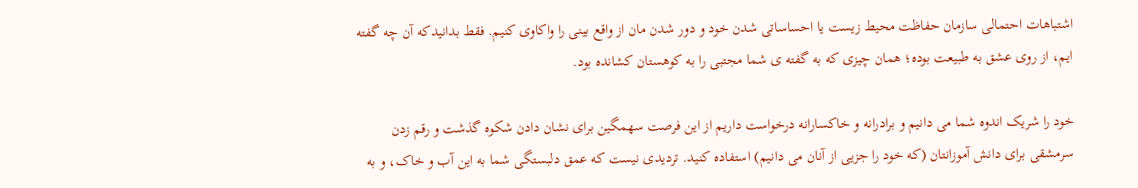اشتباهات احتمالی سازمان حفاظت محیط زیست یا احساساتی شدن خود و دور شدن مان از واقع بینی را واکاوی کنیم. فقط بدانیدکه آن چه گفته ایم، از روی عشق به طبیعت بوده؛ همان چیزی که به گفته ی شما مجتبی را به کوهستان کشانده بود.

خود را شریک اندوه شما می دانیم و برادرانه و خاکسارانه درخواست داریم از این فرصت سهمگین برای نشان دادن شکوه گذشت و رقم زدن سرمشقی برای دانش آموزانتان (که خود را جزیی از آنان می دانیم) استفاده کنید. تردیدی نیست که عمق دلبستگی شما به این آب و خاک، و به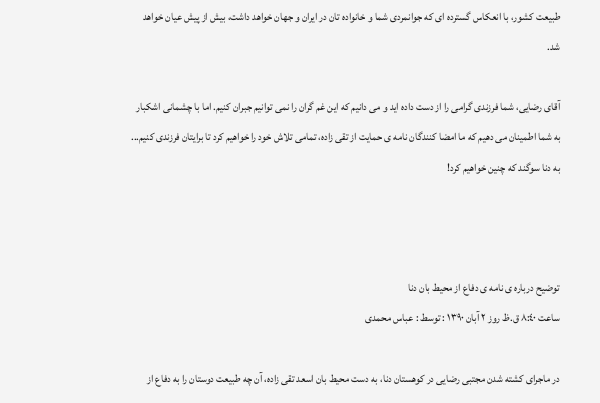طبیعت کشور، با انعکاس گسترده ای که جوانمردی شما و خانواده تان در ایران و جهان خواهد داشت، بیش از پیش عیان خواهد شد.

آقای رضایی، شما فرزندی گرامی را از دست داده اید و می دانیم که این غم گران را نمی توانیم جبران کنیم. اما با چشمانی اشکبار به شما اطمینان می دهیم که ما امضا کنندگان نامه ی حمایت از تقی زاده، تمامی تلاش خود را خواهیم کرد تا برایتان فرزندی کنیم... به دنا سوگند که چنین خواهیم کرد!



توضیح درباره ی نامه ی دفاع از محیط بان دنا
ساعت ۸:٤٠ ق.ظ روز ٢ آبان ۱۳٩٠ : توسط : عباس محمدی

در ماجرای کشته شدن مجتبی رضایی در کوهستان دنا، به دست محیط بان اسعد تقی زاده، آن چه طبیعت دوستان را به دفاع از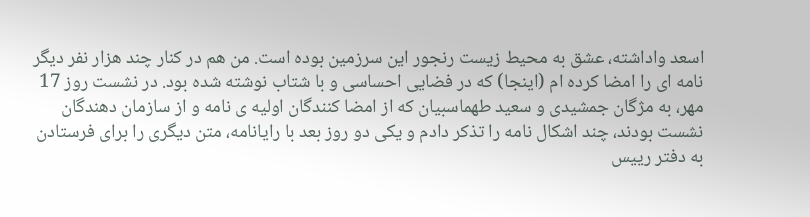اسعد واداشته، عشق به محیط زیست رنجور این سرزمین بوده است. من هم در کنار چند هزار نفر دیگر نامه ای را امضا کرده ام (اینجا) که در فضایی احساسی و با شتاب نوشته شده بود. در نشست روز 17 مهر، به مژگان جمشیدی و سعید طهماسبیان که از امضا کنندگان اولیه ی نامه و از سازمان دهندگان نشست بودند، چند اشکال نامه را تذکر دادم و یکی دو روز بعد با رایانامه، متن دیگری را برای فرستادن به دفتر رییس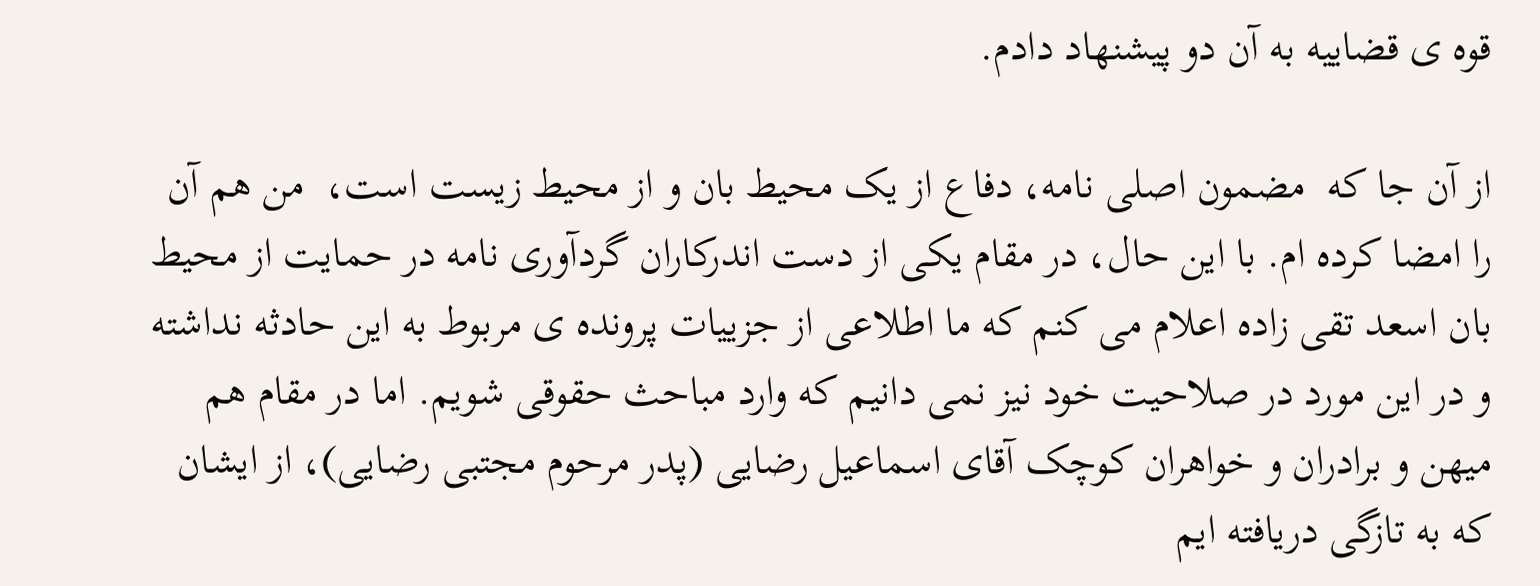قوه ی قضاییه به آن دو پیشنهاد دادم.

از آن جا که  مضمون اصلی نامه، دفاع از یک محیط بان و از محیط زیست است،  من هم آن را امضا کرده ام. با این حال، در مقام یکی از دست اندرکاران گردآوری نامه در حمایت از محیط بان اسعد تقی زاده اعلام می کنم که ما اطلاعی از جزییات پرونده ی مربوط به این حادثه نداشته و در این مورد در صلاحیت خود نیز نمی دانیم که وارد مباحث حقوقی شویم. اما در مقام هم میهن و برادران و خواهران کوچک آقای اسماعیل رضایی (پدر مرحوم مجتبی رضایی)، از ایشان که به تازگی دریافته ایم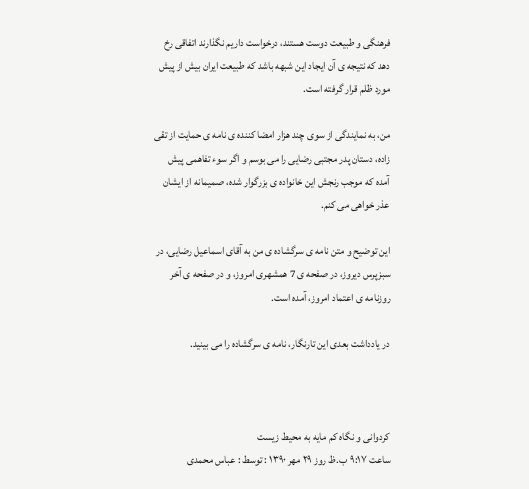فرهنگی و طبیعت دوست هستند، درخواست داریم نگذارند اتفاقی رخ دهد که نتیجه ی آن ایجاد این شبهه باشد که طبیعت ایران بیش از پیش مورد ظلم قرار گرفته است.

من، به نمایندگی از سوی چند هزار امضا کننده ی نامه ی حمایت از تقی زاده، دستان پدر مجتبی رضایی را می بوسم و اگر سوء تفاهمی پیش آمده که موجب رنجش این خانواده ی بزرگوار شده، صمیمانه از ایشان عذر خواهی می کنم.

این توضیح و متن نامه ی سرگشاده ی من به آقای اسماعیل رضایی، در سبزپرس دیروز، در صفحه ی 7 همشهری امروز، و در صفحه ی آخر روزنامه ی اعتماد امروز، آمده است.

در یادداشت بعدی این تارنگار، نامه ی سرگشاده را می بینید.



کردوانی و نگاه کم مایه به محیط زیست
ساعت ٩:۱٧ ب.ظ روز ٢٩ مهر ۱۳٩٠ : توسط : عباس محمدی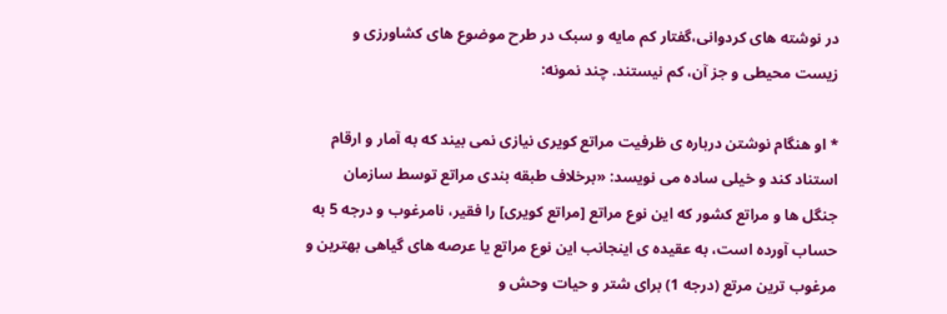در نوشته های کردوانی،گفتار کم مایه و سبک در طرح موضوع های کشاورزی و زیست محیطی و جز آن، کم نیستند. چند نمونه:

* او هنگام نوشتن درباره ی ظرفیت مراتع کویری نیازی نمی بیند که به آمار و ارقام استناد کند و خیلی ساده می نویسد: «برخلاف طبقه بندی مراتع توسط سازمان جنگل ها و مراتع کشور که این نوع مراتع [مراتع کویری] را فقیر، نامرغوب و درجه 5 به حساب آورده است، به عقیده ی اینجانب این نوع مراتع یا عرصه های گیاهی بهترین و مرغوب ترین مرتع (درجه 1) برای شتر و حیات وحش و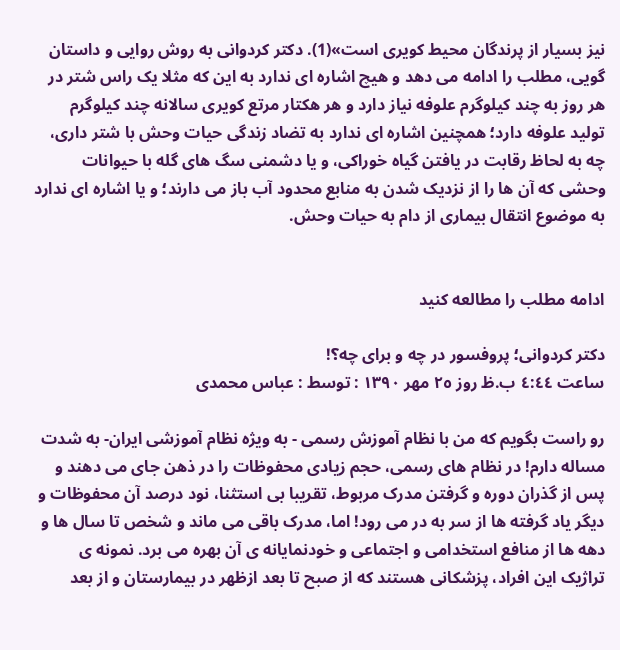نیز بسیار از پرندگان محیط کویری است»(1). دکتر کردوانی به روش روایی و داستان گویی، مطلب را ادامه می دهد و هیچ اشاره ای ندارد به این که مثلا یک راس شتر در هر روز به چند کیلوگرم علوفه نیاز دارد و هر هکتار مرتع کویری سالانه چند کیلوگرم تولید علوفه دارد؛ همچنین اشاره ای ندارد به تضاد زندگی حیات وحش با شتر داری، چه به لحاظ رقابت در یافتن گیاه خوراکی، و یا دشمنی سگ های گله با حیوانات وحشی که آن ها را از نزدیک شدن به منابع محدود آب باز می دارند؛ و یا اشاره ای ندارد به موضوع انتقال بیماری از دام به حیات وحش.


ادامه مطلب را مطالعه کنید

دکتر کردوانی؛ پروفسور در چه و برای چه؟!
ساعت ٤:٤٤ ب.ظ روز ٢٥ مهر ۱۳٩٠ : توسط : عباس محمدی

رو راست بگویم که من با نظام آموزش رسمی - به ویژه نظام آموزشی ایران- به شدت مساله دارم! در نظام های رسمی، حجم زیادی محفوظات را در ذهن جای می دهند و پس از گذران دوره و گرفتن مدرک مربوط، تقریبا بی استثنا، نود درصد آن محفوظات و دیگر یاد گرفته ها از سر به در می رود! اما، مدرک باقی می ماند و شخص تا سال ها و دهه ها از منافع استخدامی و اجتماعی و خودنمایانه ی آن بهره می برد. نمونه ی تراژیک این افراد، پزشکانی هستند که از صبح تا بعد ازظهر در بیمارستان و از بعد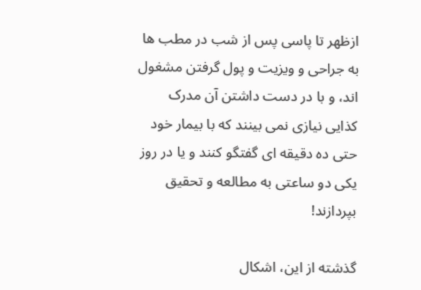ازظهر تا پاسی پس از شب در مطب ها به جراحی و ویزیت و پول گرفتن مشغول اند، و با در دست داشتن آن مدرک کذایی نیازی نمی بینند که با بیمار خود حتی ده دقیقه ای گفتگو کنند و یا در روز یکی دو ساعتی به مطالعه و تحقیق بپردازند!

گذشته از این، اشکال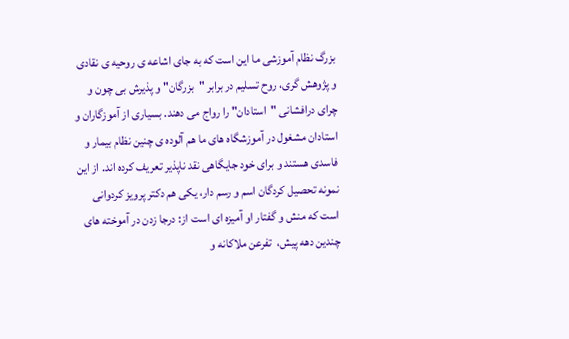بزرگ نظام آموزشی ما این است که به جای اشاعه ی روحیه ی نقادی و پژوهش گری، روح تسلیم در برابر "بزرگان" و پذیرش بی چون و چرای درافشانی "استادان" را رواج می دهند. بسیاری از آموزگاران و استادان مشغول در آموزشگاه های ما هم آلوده ی چنین نظام بیمار و فاسدی هستند و برای خود جایگاهی نقد ناپذیر تعریف کرده اند. از این نمونه تحصیل کردگان اسم و رسم دار، یکی هم دکتر پرویز کردوانی است که منش و گفتار او آمیزه ای است از: درجا زدن در آموخته های چندین دهه پیش،  تفرعن ملاکانه و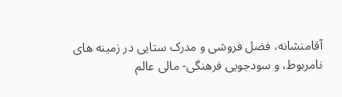آقامنشانه، فضل فروشی و مدرک ستایی در زمینه های نامربوط، و سودجویی فرهنگی- مالی عالم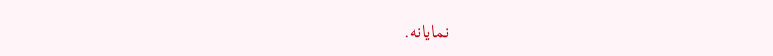نمایانه.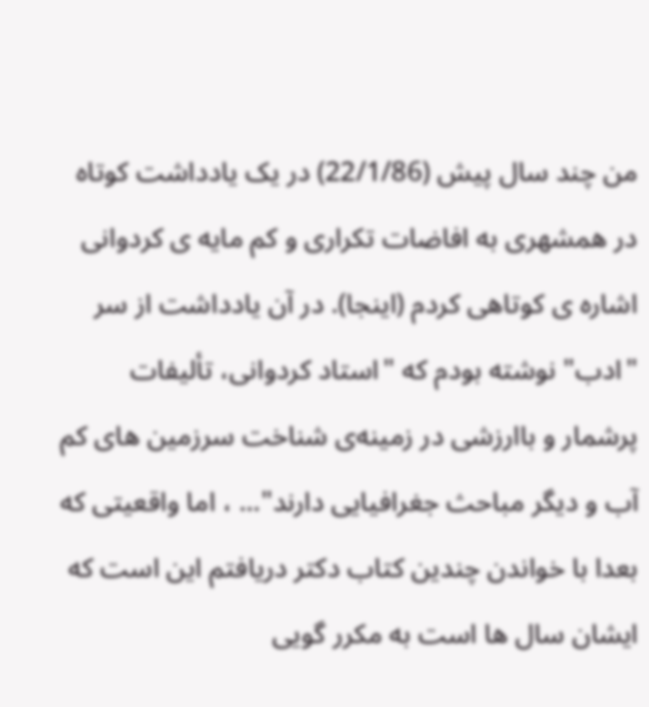من چند سال پیش (22/1/86) در یک یادداشت کوتاه در همشهری به افاضات تکراری و کم مایه ی کردوانی اشاره ی کوتاهی کردم (اینجا). در آن یادداشت از سر "ادب" نوشته بودم که "استاد کردوانی، تألیفات پرشمار و باارزشی در زمینه‌ی شناخت سرزمین های کم آب و دیگر مباحث جغرافیایی دارند"... ، اما واقعیتی که بعدا با خواندن چندین کتاب دکتر دریافتم این است که ایشان سال ها است به مکرر گویی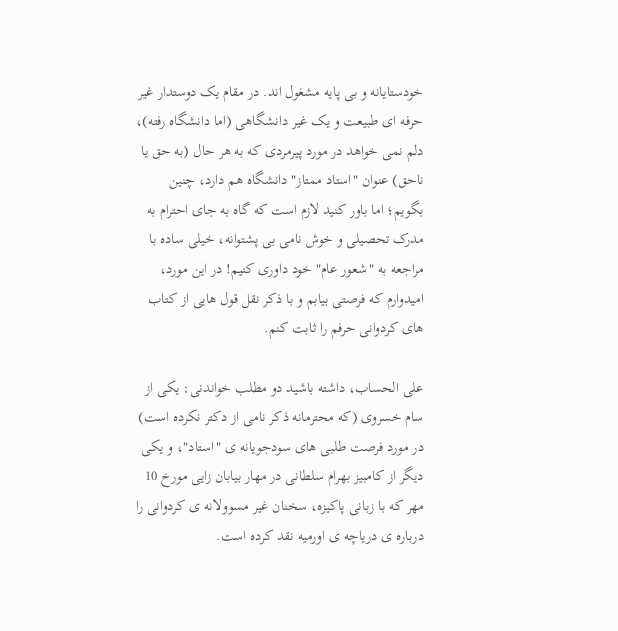خودستایانه و بی پایه مشغول اند. در مقام یک دوستدار غیر حرفه ای طبیعت و یک غیر دانشگاهی (اما دانشگاه رفته)، دلم نمی خواهد در مورد پیرمردی که به هر حال (به حق یا ناحق) عنوان "استاد ممتاز" دانشگاه هم دارد، چنین بگویم؛ اما باور کنید لازم است که گاه به جای احترام به مدرک تحصیلی و خوش نامی بی پشتوانه، خیلی ساده با مراجعه به "شعور عام" خود داوری کنیم! در این مورد، امیدوارم که فرصتی بیابم و با ذکر نقل قول هایی از کتاب های کردوانی حرفم را ثابت کنم.

علی الحساب، داشته باشید دو مطلب خواندنی: یکی از سام خسروی (که محترمانه ذکر نامی از دکتر نکرده است) در مورد فرصت طلبی های سودجویانه ی "استاد"، و یکی دیگر از کامبیز بهرام سلطانی در مهار بیابان زایی مورخ 10 مهر که با زبانی پاکیزه، سخنان غیر مسوولانه ی کردوانی را درباره ی دریاچه ی اورمیه نقد کرده است.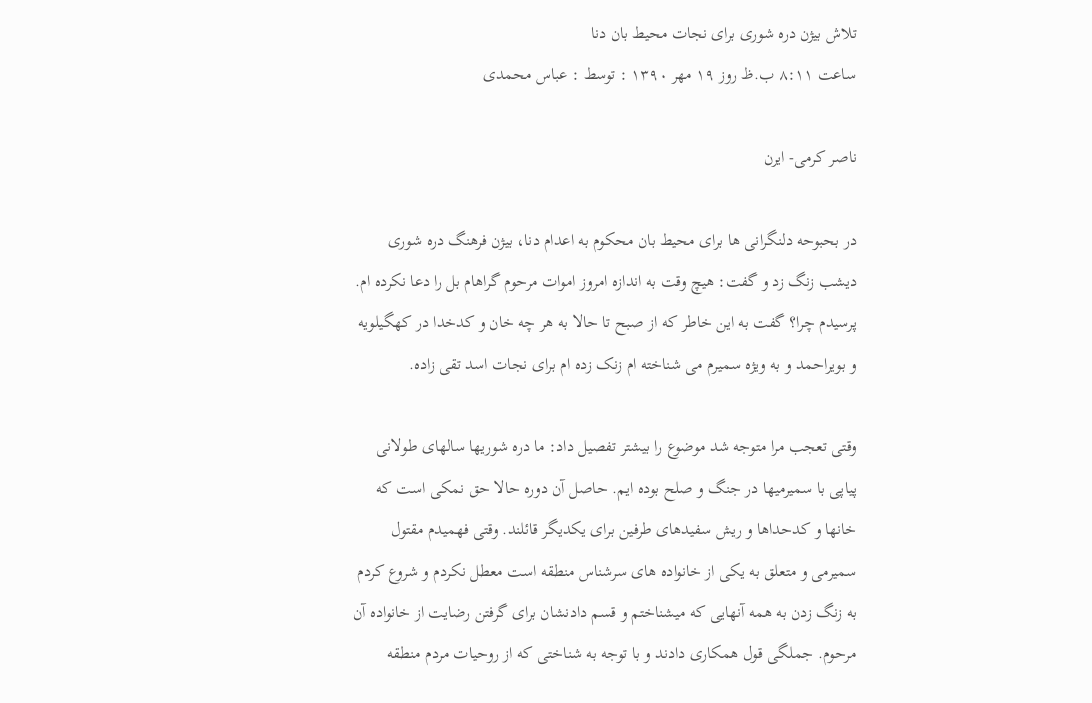تلاش بیژن دره شوری برای نجات محیط بان دنا
ساعت ۸:۱۱ ب.ظ روز ۱٩ مهر ۱۳٩٠ : توسط : عباس محمدی

ناصر کرمی- ایرن

در بحبوحه دلنگرانی ها برای محیط بان محکوم به اعدام دنا، بیژن فرهنگ دره شوری دیشب زنگ زد و گفت: هیچ وقت به اندازه امروز اموات مرحوم گراهام بل را دعا نکرده ام. پرسیدم چرا؟ گفت به این خاطر که از صبح تا حالا به هر چه خان و کدخدا در کهگیلویه و بویراحمد و به ویژه سمیرم می شناخته ام زنک زده ام برای نجات اسد تقی زاده.

وقتی تعجب مرا متوجه شد موضوع را بیشتر تفصیل داد: ما دره شوریها سالهای طولانی پیاپی با سمیرمیها در جنگ و صلح بوده ایم. حاصل آن دوره حالا حق نمکی است که خانها و کدحداها و ریش سفیدهای طرفین برای یکدیگر قائلند. وقتی فهمیدم مقتول سمیرمی و متعلق به یکی از خانواده های سرشناس منطقه است معطل نکردم و شروع کردم به زنگ زدن به همه آنهایی که میشناختم و قسم دادنشان برای گرفتن رضایت از خانواده آن مرحوم. جملگی قول همکاری دادند و با توجه به شناختی که از روحیات مردم منطقه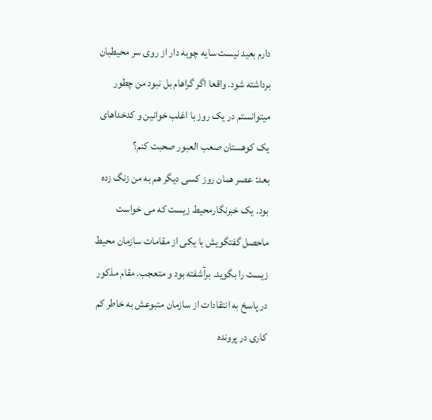دارم بعید نیست سایه چوبه دار از روی سر محیطبان برداشته شود. واقعا اگر گراهام بل نبود من چطور میتوانستم در یک روز با اغلب خوانین و کدخداهای یک کوهستان صعب العبور صحبت کنم؟
بعد: عصر همان روز کسی دیگر هم به من زنگ زده بود. یک خبرنگارمحیط زیست که می خواست ماحصل گفتگویش با یکی از مقامات سازمان محیط زیست را بگوید. برآشفته بود و متعجب. مقام مذکور در پاسخ به انتقادات از سازمان متبوعش به خاطر کم کاری در پرونده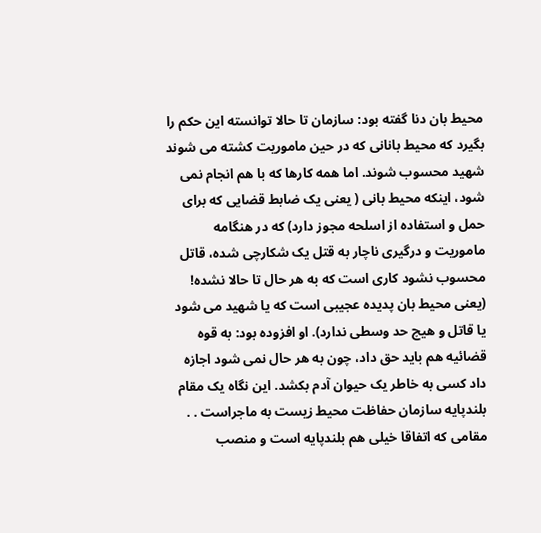محیط بان دنا گفته بود: سازمان تا حالا توانسته این حکم را بگیرد که محیط بانانی که در حین ماموریت کشته می شوند شهید محسوب شوند. اما همه کارها که با هم انجام نمی شود، اینکه محیط بانی ( یعنی یک ضابط قضایی که برای حمل و استفاده از اسلحه مجوز دارد) که در هنگامه ماموریت و درگیری ناچار به قتل یک شکارچی شده، قاتل محسوب نشود کاری است که به هر حال تا حالا نشده! (یعنی محیط بان پدیده عجیبی است که یا شهید می شود یا قاتل و هیچ حد وسطی ندارد). او افزوده بود: به قوه قضائیه هم باید حق داد، چون به هر حال نمی شود اجازه داد کسی به خاطر یک حیوان آدم بکشد. این نگاه یک مقام بلندپایه سازمان حفاظت محیط زیست به ماجراست . . مقامی که اتفاقا خیلی هم بلندپایه است و منصب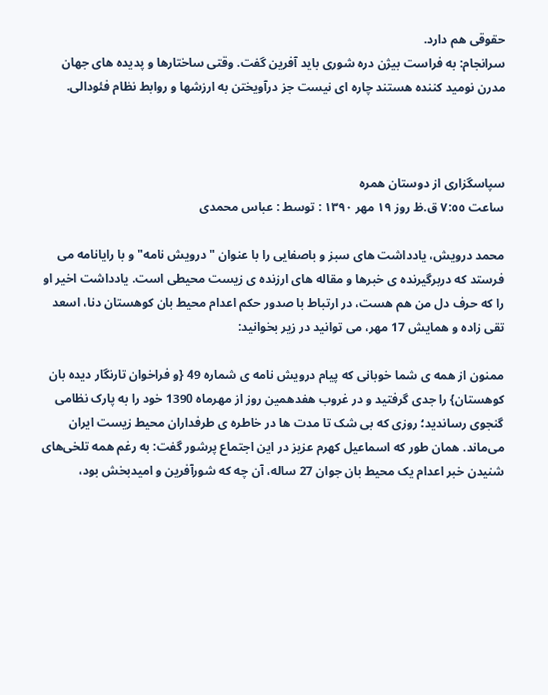حقوقی هم دارد.
سرانجام: به فراست بیژن دره شوری باید آفرین گفت. وقتی ساختارها و پدیده های جهان مدرن نومید کننده هستند چاره ای نیست جز درآویختن به ارزشها و روابط نظام فئودالی.



سپاسگزاری از دوستان همره
ساعت ٧:٥٥ ق.ظ روز ۱٩ مهر ۱۳٩٠ : توسط : عباس محمدی

محمد درویش، یادداشت های سبز و باصفایی را با عنوان "درویش نامه" و با رایانامه می فرستد که دربرگیرنده ی خبرها و مقاله های ارزنده ی زیست محیطی است. یادداشت اخیر او را که حرف دل من هم هست، در ارتباط با صدور حکم اعدام محیط بان کوهستان دنا، اسعد تقی زاده و همایش 17 مهر، می توانید در زیر بخوانید:

ممنون از همه ی شما خوبانی که پیام درویش نامه ی شماره 49 {و فراخوان تارنگار دیده بان کوهستان} را جدی گرفتید و در غروب هفدهمین روز از مهرماه 1390 خود را به پارک نظامی گنجوی رساندید؛ روزی که بی شک تا مدت ها در خاطره ی طرفداران محیط زیست ایران می‌ماند. همان طور که اسماعیل کهرم عزیز در این اجتماع پرشور گفت: به رغم همه تلخی‌های شنیدن خبر اعدام یک محیط بان جوان 27 ساله، آن چه که شورآفرین و امیدبخش بود،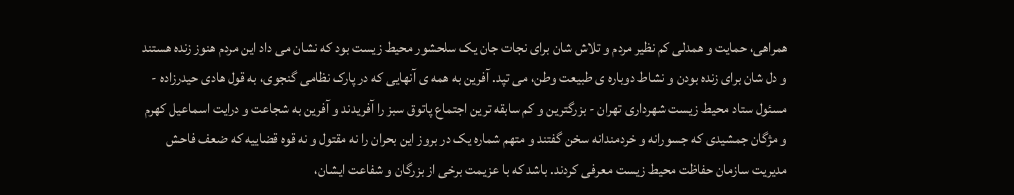همراهی، حمایت و همدلی کم نظیر مردم و تلاش شان برای نجات جان یک سلحشور محیط زیست بود که نشان می داد این مردم هنوز زنده هستند و دل شان برای زنده بودن و نشاط دوباره ی طبیعت وطن، می تپد. آفرین به همه ی آنهایی که در پارک نظامی گنجوی، به قول هادی حیدرزاده - مسئول ستاد محیط زیست شهرداری تهران - بزرگترین و کم سابقه ترین اجتماع پاتوق سبز را آفریدند و آفرین به شجاعت و درایت اسماعیل کهرم و مژگان جمشیدی که جسورانه و خردمندانه سخن گفتند و متهم شماره یک در بروز این بحران را نه مقتول و نه قوه قضاییه که ضعف فاحش مدیریت سازمان حفاظت محیط زیست معرفی کردند. باشد که با عزیمت برخی از بزرگان و شفاعت ایشان،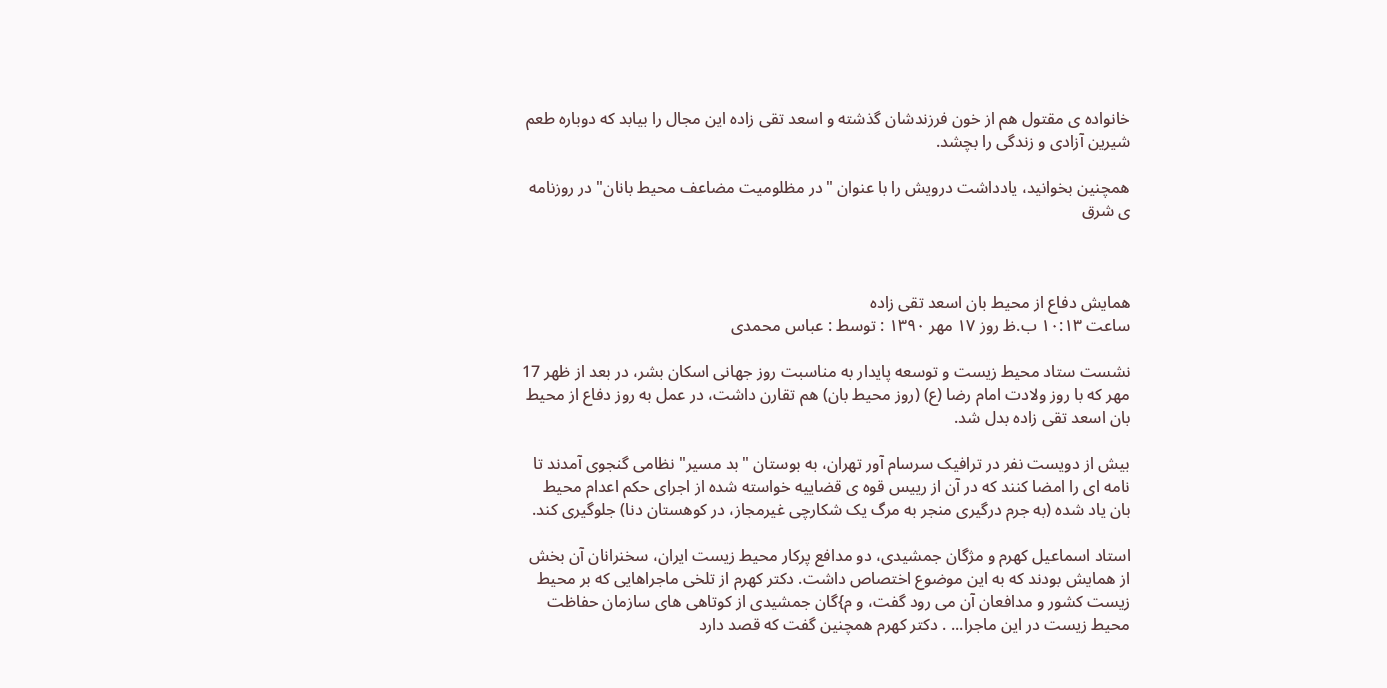خانواده ی مقتول هم از خون فرزندشان گذشته و اسعد تقی زاده این مجال را بیابد که دوباره طعم شیرین آزادی و زندگی را بچشد.

همچنین بخوانید، یادداشت درویش را با عنوان "در مظلومیت مضاعف محیط بانان" در روزنامه ی شرق



همایش دفاع از محیط بان اسعد تقی زاده
ساعت ۱٠:۱۳ ب.ظ روز ۱٧ مهر ۱۳٩٠ : توسط : عباس محمدی

نشست ستاد محیط زیست و توسعه پایدار به مناسبت روز جهانی اسکان بشر، در بعد از ظهر 17 مهر که با روز ولادت امام رضا (ع) (روز محیط بان) هم تقارن داشت، در عمل به روز دفاع از محیط بان اسعد تقی زاده بدل شد.

بیش از دویست نفر در ترافیک سرسام آور تهران، به بوستان "بد مسیر" نظامی گنجوی آمدند تا نامه ای را امضا کنند که در آن از رییس قوه ی قضاییه خواسته شده از اجرای حکم اعدام محیط بان یاد شده (به جرم درگیری منجر به مرگ یک شکارچی غیرمجاز، در کوهستان دنا) جلوگیری کند.

استاد اسماعیل کهرم و مژگان جمشیدی، دو مدافع پرکار محیط زیست ایران، سخنرانان آن بخش از همایش بودند که به این موضوع اختصاص داشت. دکتر کهرم از تلخی ماجراهایی که بر محیط زیست کشور و مدافعان آن می رود گفت، و م}گان جمشیدی از کوتاهی های سازمان حفاظت محیط زیست در این ماجرا... . دکتر کهرم همچنین گفت که قصد دارد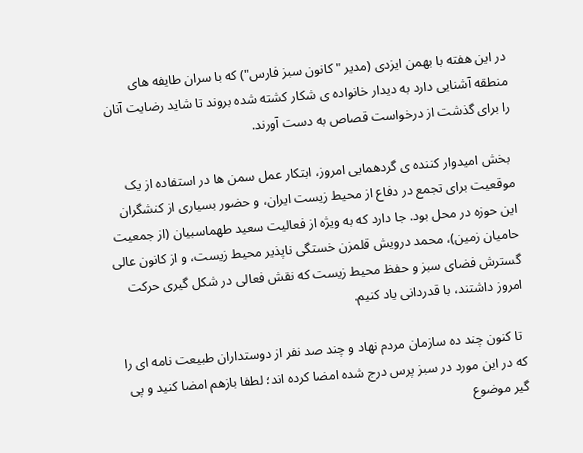در این هفته با بهمن ایزدی (مدیر "کانون سبز فارس") که با سران طایفه های منطقه آشنایی دارد به دیدار خانواده ی شکار کشته شده بروند تا شاید رضایت آنان را برای گذشت از درخواست قصاص به دست آورند.

 بخش امیدوار کننده ی گردهمایی امروز، ابتکار عمل سمن ها در استفاده از یک موقعیت برای تجمع در دفاع از محیط زیست ایران، و حضور بسیاری از کنشگران این حوزه در محل بود. جا دارد که به ویژه از فعالیت سعید طهماسبیان (از جمعیت حامیان زمین)، محمد درویش قلمزن خستگی ناپذیر محیط زیست، و از کانون عالی گسترش فضای سبز و حفظ محیط زیست که نقش فعالی در شکل گیری حرکت امروز داشتند، با قدردانی یاد کنیم.

 تا کنون چند ده سازمان مردم نهاد و چند صد نفر از دوستداران طبیعت نامه ای را که در این مورد در سبز پرس درج شده امضا کرده اند؛ لطفا بازهم امضا کنید و پی گیر موضوع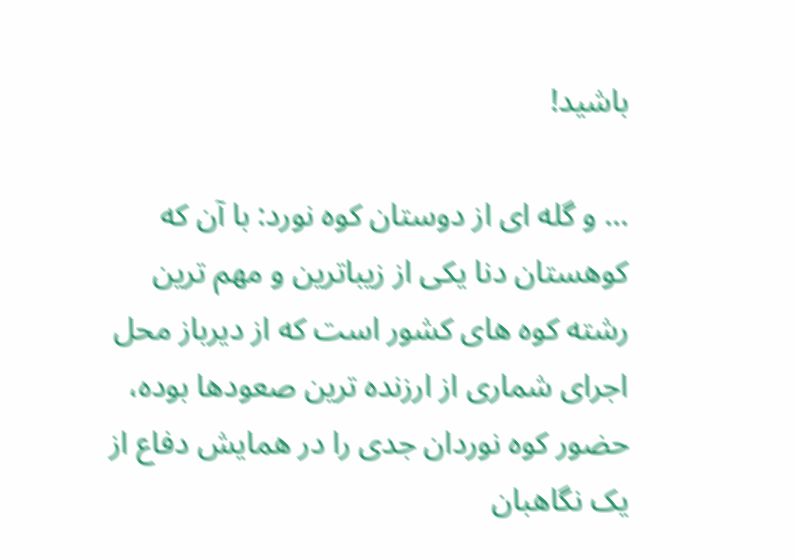باشید!

... و گله ای از دوستان کوه نورد: با آن که کوهستان دنا یکی از زیباترین و مهم ترین رشته کوه های کشور است که از دیرباز محل اجرای شماری از ارزنده ترین صعودها بوده، حضور کوه نوردان جدی را در همایش دفاع از یک نگاهبان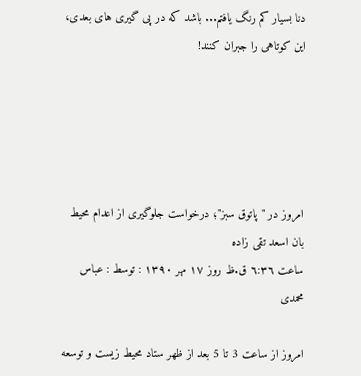دنا بسیار کم رنگ یافتم... باشد که در پی گیری های بعدی، این کوتاهی را جبران کنند!





امروز در "پاتوق سبز"؛ درخواست جلوگیری از اعدام محیط بان اسعد تقی زاده
ساعت ٦:۳٦ ق.ظ روز ۱٧ مهر ۱۳٩٠ : توسط : عباس محمدی

امروز از ساعت 3 تا 5 بعد از ظهر ستاد محیط زیست و توسعه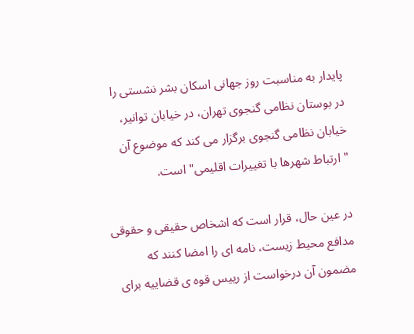پایدار به مناسبت روز جهانی اسکان بشر نشستی را در بوستان نظامی گنجوی تهران، در خیابان توانیر، خیابان نظامی گنجوی برگزار می کند که موضوع آن "ارتباط شهرها با تغییرات اقلیمی" است.

در عین حال، قرار است که اشخاص حقیقی و حقوقی مدافع محیط زیست، نامه ای را امضا کنند که مضمون آن درخواست از رییس قوه ی قضاییه برای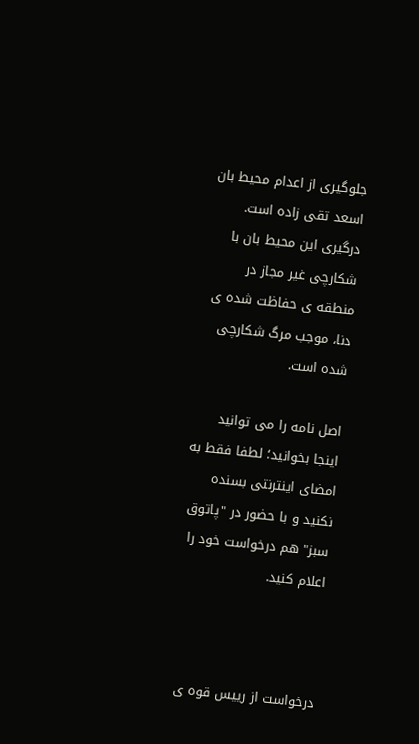جلوگیری از اعدام محیط بان اسعد تقی زاده است. درگیری این محیط بان با شکارچی غیر مجاز در منطقه ی حفاظت شده ی دنا، موجب مرگ شکارچی شده است.

اصل نامه را می توانید اینجا بخوانید؛ لطفا فقط به امضای اینترنتی بسنده نکنید و با حضور در "پاتوق سبز" هم درخواست خود را اعلام کنید.



درخواست از رییس قوه ی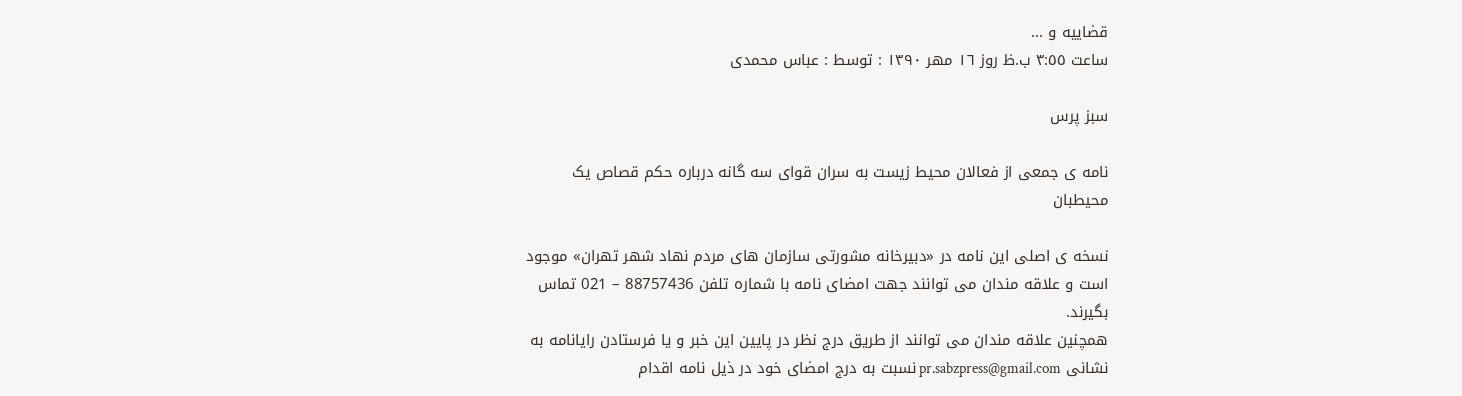قضاییه و ...
ساعت ۳:٥٥ ب.ظ روز ۱٦ مهر ۱۳٩٠ : توسط : عباس محمدی

سبز پرس

نامه ی جمعی از فعالان محیط زیست به سران قوای سه گانه درباره حکم قصاص یک محیطبان

نسخه ی اصلی این نامه در «دبیرخانه مشورتی سازمان های مردم نهاد شهر تهران» موجود است و علاقه مندان می توانند جهت امضای نامه با شماره تلفن 88757436 – 021 تماس بگیرند.
همچنین علاقه مندان می توانند از طریق درج نظر در پایین این خبر و یا فرستادن رایانامه به نشانی pr.sabzpress@gmail.com نسبت به درج امضای خود در ذیل نامه اقدام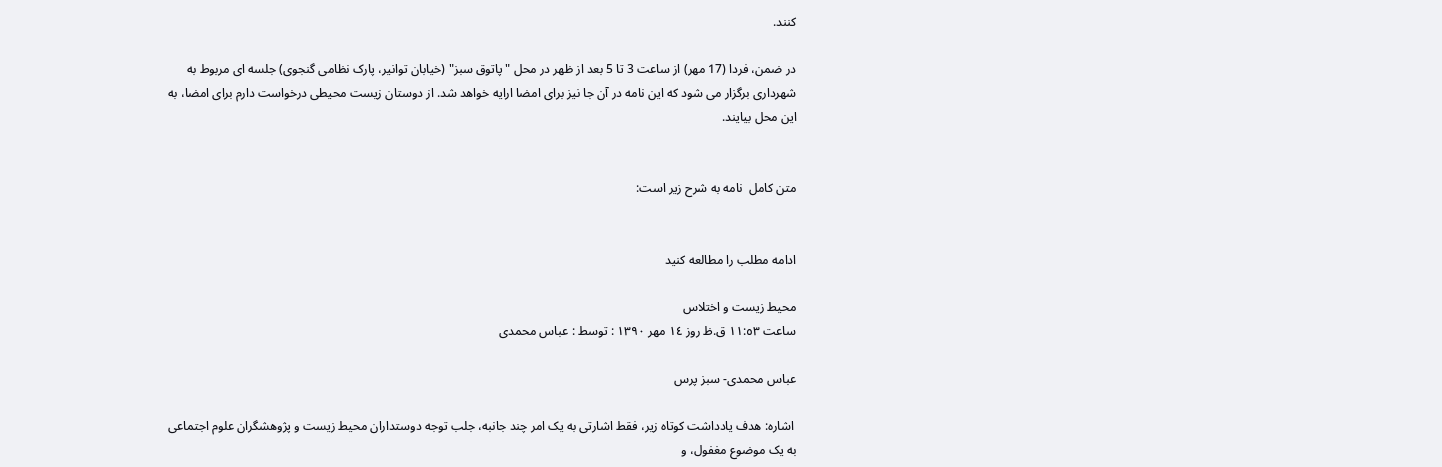کنند.

در ضمن، فردا (17 مهر) از ساعت 3 تا 5 بعد از ظهر در محل "پاتوق سبز" (خیابان توانیر، پارک نظامی گنجوی) جلسه ای مربوط به شهرداری برگزار می شود که این نامه در آن جا نیز برای امضا ارایه خواهد شد. از دوستان زیست محیطی درخواست دارم برای امضا، به این محل بیایند.


متن کامل  نامه به شرح زیر است:


ادامه مطلب را مطالعه کنید

محیط زیست و اختلاس
ساعت ۱۱:٥۳ ق.ظ روز ۱٤ مهر ۱۳٩٠ : توسط : عباس محمدی

عباس محمدی- سبز پرس

 اشاره: هدف یادداشت کوتاه زیر، فقط اشارتی به یک امر چند جانبه، جلب توجه دوستداران محیط زیست و پژوهشگران علوم اجتماعی به یک موضوع مغفول، و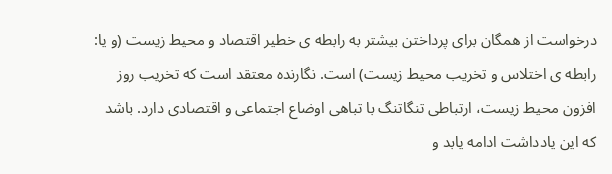درخواست از همگان برای پرداختن بیشتر به رابطه ی خطیر اقتصاد و محیط زیست (و یا: رابطه ی اختلاس و تخریب محیط زیست) است. نگارنده معتقد است که تخریب روز افزون محیط زیست، ارتباطی تنگاتنگ با تباهی اوضاع اجتماعی و اقتصادی دارد. باشد که این یادداشت ادامه یابد و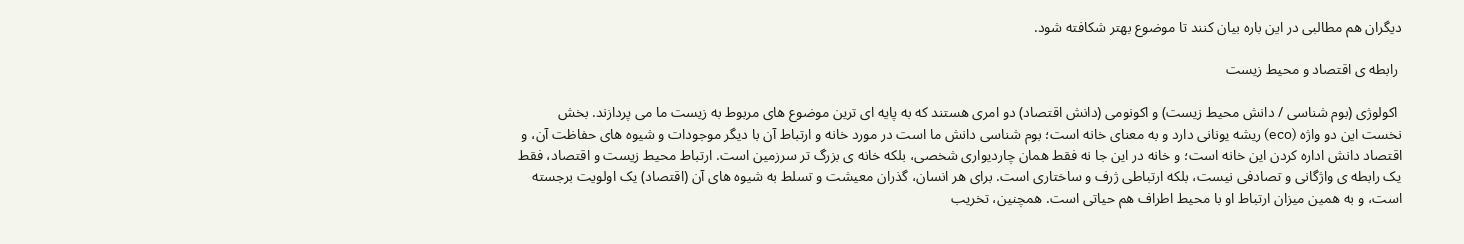دیگران هم مطالبی در این باره بیان کنند تا موضوع بهتر شکافته شود.

 رابطه ی اقتصاد و محیط زیست

 اکولوژی (بوم شناسی / دانش محیط زیست) و اکونومی (دانش اقتصاد) دو امری هستند که به پایه ای ترین موضوع های مربوط به زیست ما می پردازند. بخش نخست این دو واژه (eco) ریشه یونانی دارد و به معنای خانه است؛ بوم شناسی دانش ما است در مورد خانه و ارتباط آن با دیگر موجودات و شیوه های حفاظت آن، و اقتصاد دانش اداره کردن این خانه است؛ و خانه در این جا نه فقط همان چاردیواری شخصی، بلکه خانه ی بزرگ تر سرزمین است. ارتباط محیط زیست و اقتصاد، فقط یک رابطه ی واژگانی و تصادفی نیست، بلکه ارتباطی ژرف و ساختاری است. برای هر انسان، گذران معیشت و تسلط به شیوه های آن (اقتصاد) یک اولویت برجسته است، و به همین میزان ارتباط او با محیط اطراف هم حیاتی است. همچنین، تخریب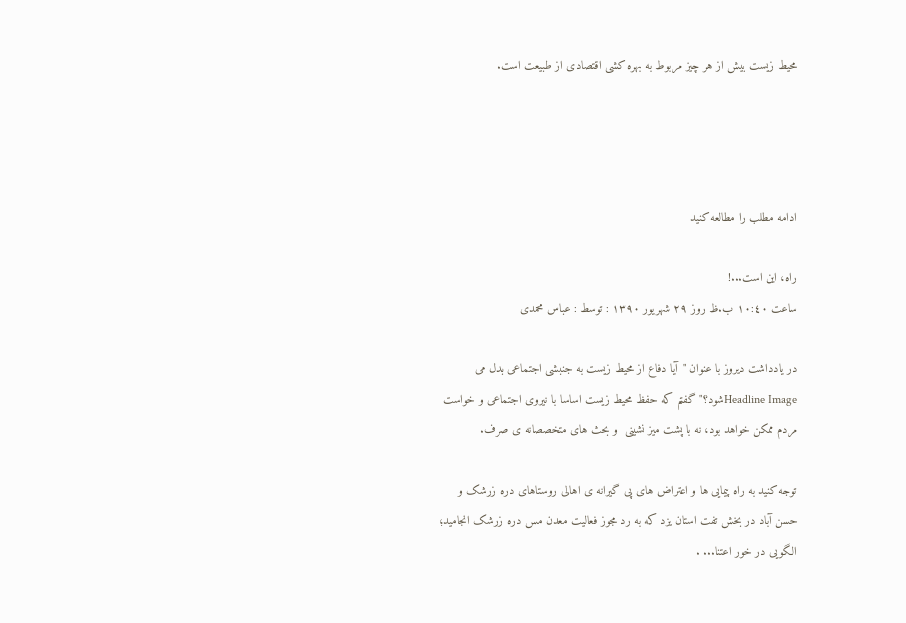محیط زیست بیش از هر چیز مربوط به بهره کشی اقتصادی از طبیعت است.




ادامه مطلب را مطالعه کنید

راه، این است...!
ساعت ۱٠:٤٠ ب.ظ روز ٢٩ شهریور ۱۳٩٠ : توسط : عباس محمدی

در یادداشت دیروز با عنوان "آیا دفاع از محیط زیست به جنبشی اجتماعی بدل می Headline Imageشود؟" گفتم که حفظ محیط زیست اساسا با نیروی اجتماعی و خواست مردم ممکن خواهد بود، نه با پشت میز نشینی  و بحث های متخصصانه ی صرف.

توجه کنید به راه پیمایی ها و اعتراض های پی گیرانه ی اهالی روستاهای دره زرشک و حسن آباد در بخش تفت استان یزد که به رد مجوز فعالیت معدن مس دره زرشک انجامید؛ الگویی در خور اعتنا... .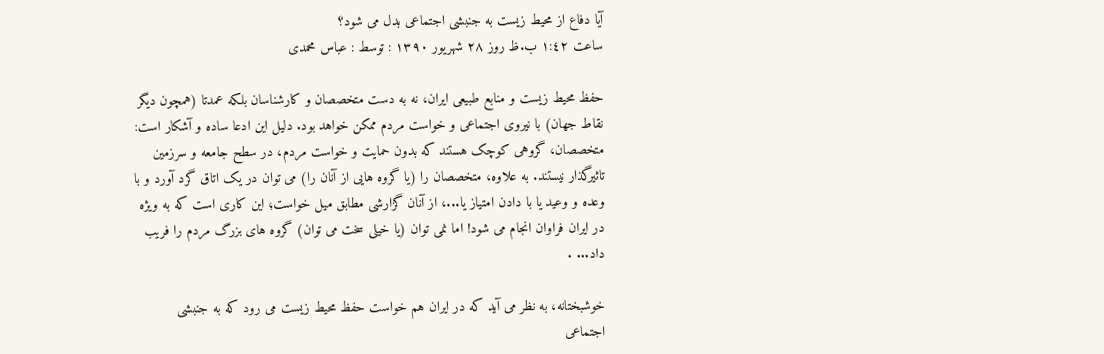آیا دفاع از محیط زیست به جنبشی اجتماعی بدل می شود؟
ساعت ۱:٤٢ ب.ظ روز ٢۸ شهریور ۱۳٩٠ : توسط : عباس محمدی

حفظ محیط زیست و منابع طبیعی ایران، نه به دست متخصصان و کارشناسان بلکه عمدتا (همچون دیگر نقاط جهان) با نیروی اجتماعی و خواست مردم ممکن خواهد بود. دلیل این ادعا ساده و آشکار است: متخصصان، گروهی کوچک هستند که بدون حمایت و خواست مردم، در سطح جامعه و سرزمین تاثیرگذار نیستند. به علاوه، متخصصان را (یا گروه هایی از آنان را) می توان در یک اتاق گرد آورد و با وعده و وعید یا با دادن امتیاز یا...، از آنان گزارشی مطابق میل خواست؛ این کاری است که به ویژه در ایران فراوان انجام می شود! اما نمی توان (یا خیلی سخت می توان) گروه های بزرگ مردم را فریب داد... .

خوشبختانه، به نظر می آید که در ایران هم خواست حفظ محیط زیست می رود که به جنبشی اجتماعی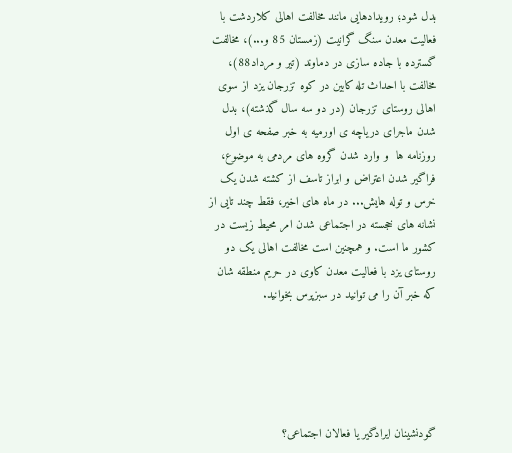بدل شود؛ رویدادهایی مانند مخالفت اهالی کلاردشت با فعالیت معدن سنگ گرانیت (زمستان 85 و...)، مخالفت گسترده با جاده سازی در دماوند (تیر و مرداد88)، مخالفت با احداث تله کابین در کوه تزرجان یزد از سوی اهالی روستای تزرجان (در دو سه سال گذشته)، بدل شدن ماجرای دریاچه ی اورمیه به خبر صفحه ی اول روزنامه ها  و وارد شدن گروه های مردمی به موضوع، فراگیر شدن اعتراض و ابراز تاسف از کشته شدن یک خرس و توله هایش... در ماه های اخیر، فقط چند تایی از نشانه های خجسته در اجتماعی شدن امر محیط زیست در کشور ما است. و همچنین است مخالفت اهالی یک دو روستای یزد با فعالیت معدن کاوی در حریم منطقه شان که خبر آن را می توانید در سبزپرس بخوانید.





گودنشینان ایرادگیر یا فعالان اجتماعی؟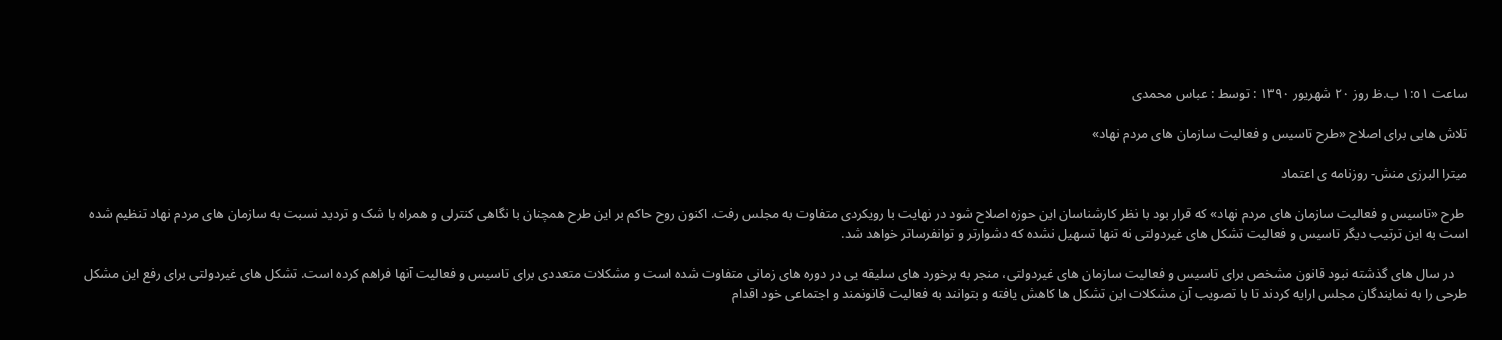ساعت ۱:٥۱ ب.ظ روز ٢٠ شهریور ۱۳٩٠ : توسط : عباس محمدی

تلاش هایی برای اصلاح «طرح تاسیس و فعالیت سازمان های مردم نهاد»

میترا البرزی منش- روزنامه ی اعتماد

 طرح «تاسیس و فعالیت سازمان های مردم نهاد» که قرار بود با نظر کارشناسان این حوزه اصلاح شود در نهایت با رویکردی متفاوت به مجلس رفت. اکنون روح حاکم بر این طرح همچنان با نگاهی کنترلی و همراه با شک و تردید نسبت به سازمان های مردم نهاد تنظیم شده است به این ترتیب دیگر تاسیس و فعالیت تشکل های غیردولتی نه تنها تسهیل نشده که دشوارتر و توانفرساتر خواهد شد.

    در سال های گذشته نبود قانون مشخص برای تاسیس و فعالیت سازمان های غیردولتی، منجر به برخورد های سلیقه یی در دوره های زمانی متفاوت شده است و مشکلات متعددی برای تاسیس و فعالیت آنها فراهم کرده است. تشکل های غیردولتی برای رفع این مشکل طرحی را به نمایندگان مجلس ارایه کردند تا با تصویب آن مشکلات این تشکل ها کاهش یافته و بتوانند به فعالیت قانونمند و اجتماعی خود اقدام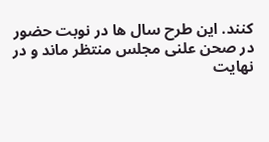کنند. این طرح سال ها در نوبت حضور در صحن علنی مجلس منتظر ماند و در نهایت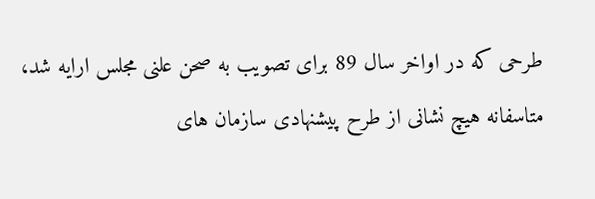طرحی که در اواخر سال 89 برای تصویب به صحن علنی مجلس ارایه شد، متاسفانه هیچ نشانی از طرح پیشنهادی سازمان های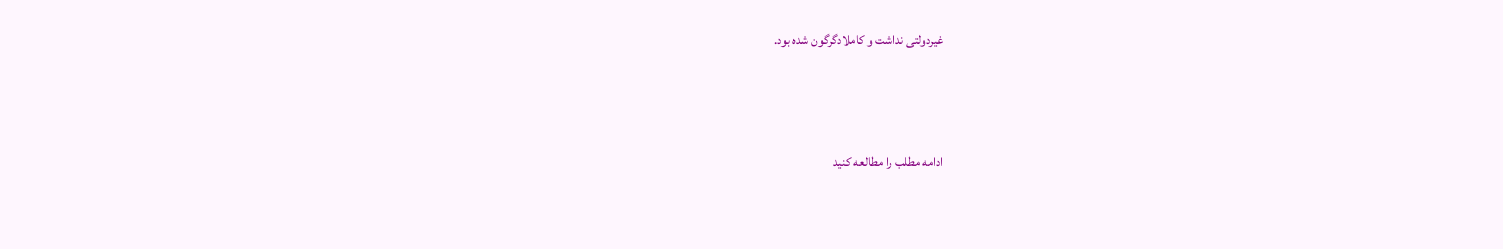غیردولتی نداشت و کاملادگرگون شده بود.





ادامه مطلب را مطالعه کنید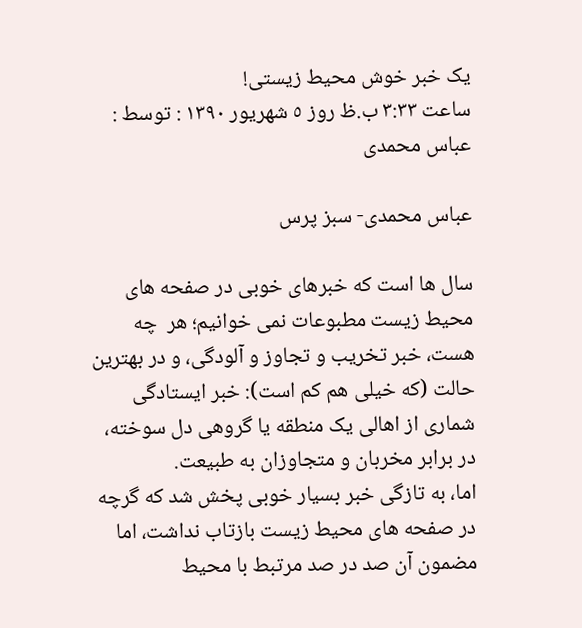یک خبر خوش محیط زیستی!
ساعت ۳:۳۳ ب.ظ روز ٥ شهریور ۱۳٩٠ : توسط : عباس محمدی

عباس محمدی- سبز پرس

سال ها است که خبرهای خوبی در صفحه های محیط زیست مطبوعات نمی خوانیم؛ هر  چه هست، خبر تخریب و تجاوز و آلودگی، و در بهترین حالت (که خیلی هم کم است): خبر ایستادگی شماری از اهالی یک منطقه یا گروهی دل سوخته، در برابر مخربان و متجاوزان به طبیعت.
اما، به تازگی خبر بسیار خوبی پخش شد که گرچه در صفحه های محیط زیست بازتاب نداشت، اما مضمون آن صد در صد مرتبط با محیط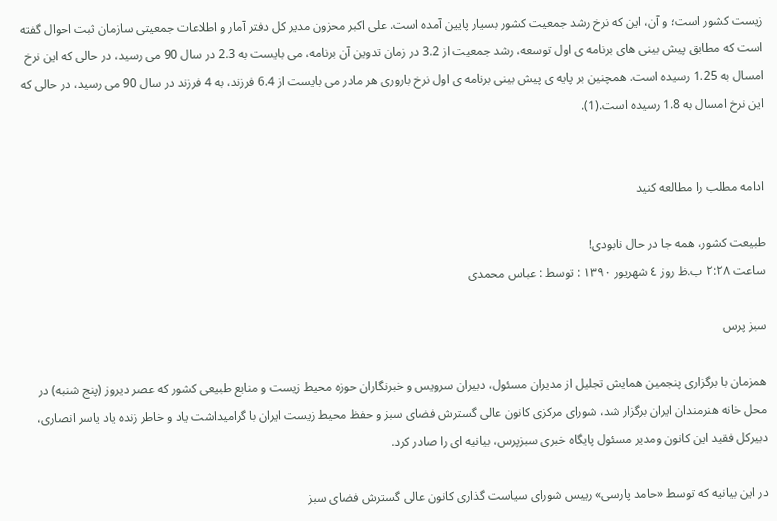زیست کشور است؛ و آن، این که نرخ رشد جمعیت کشور بسیار پایین آمده است. علی اکبر محزون مدیر کل دفتر آمار و اطلاعات جمعیتی سازمان ثبت احوال گفته است که مطابق پیش بینی های برنامه ی اول توسعه، رشد جمعیت از 3.2 در زمان تدوین آن برنامه، می بایست به 2.3 در سال 90 می رسید، در حالی که این نرخ امسال به 1.25 رسیده است. همچنین بر پایه ی پیش بینی برنامه ی اول نرخ باروری هر مادر می بایست از 6.4 فرزند، به 4 فرزند در سال 90 می رسید، در حالی که این نرخ امسال به 1.8 رسیده است.(1).


ادامه مطلب را مطالعه کنید

طبیعت کشور، همه جا در حال نابودی!
ساعت ٢:٢۸ ب.ظ روز ٤ شهریور ۱۳٩٠ : توسط : عباس محمدی

سبز پرس

همزمان با برگزاری پنجمین همایش تجلیل از مدیران مسئول، دبیران سرویس و خبرنگاران حوزه محیط زیست و منابع طبیعی کشور که عصر دیروز (پنج شنبه) در محل خانه هنرمندان ایران برگزار شد، شورای مرکزی کانون عالی گسترش فضای سبز و حفظ محیط زیست ایران با گرامیداشت یاد و خاطر زنده یاد یاسر انصاری، دبیرکل فقید این کانون ومدیر مسئول پایگاه خبری سبزپرس، بیانیه ای را صادر کرد.

در این بیانیه که توسط «حامد پارسی» رییس شورای سیاست گذاری کانون عالی گسترش فضای سبز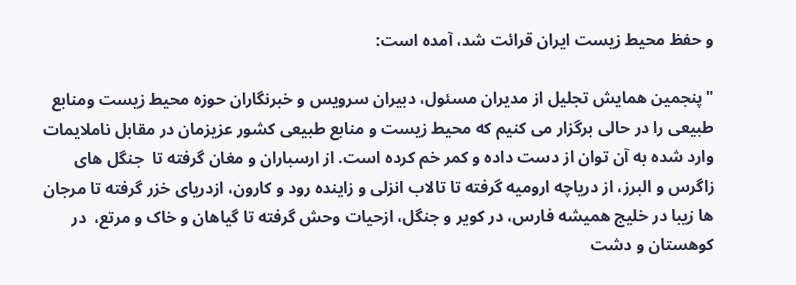و حفظ محیط زیست ایران قرائت شد، آمده است:

"پنجمین همایش تجلیل از مدیران مسئول، دبیران سرویس و خبرنگاران حوزه محیط زیست ومنابع طبیعی را در حالی برگزار می کنیم که محیط زیست و منابع طبیعی کشور عزیزمان در مقابل ناملایمات  وارد شده به آن توان از دست داده و کمر خم کرده است. از ارسباران و مغان گرفته تا  جنگل های زاگرس و البرز، از دریاچه ارومیه گرفته تا تالاب انزلی و زاینده رود و کارون، ازدریای خزر گرفته تا مرجان ها زیبا در خلیج همیشه فارس، در کویر و جنگل، ازحیات وحش گرفته تا گیاهان و خاک و مرتع،  در کوهستان و دشت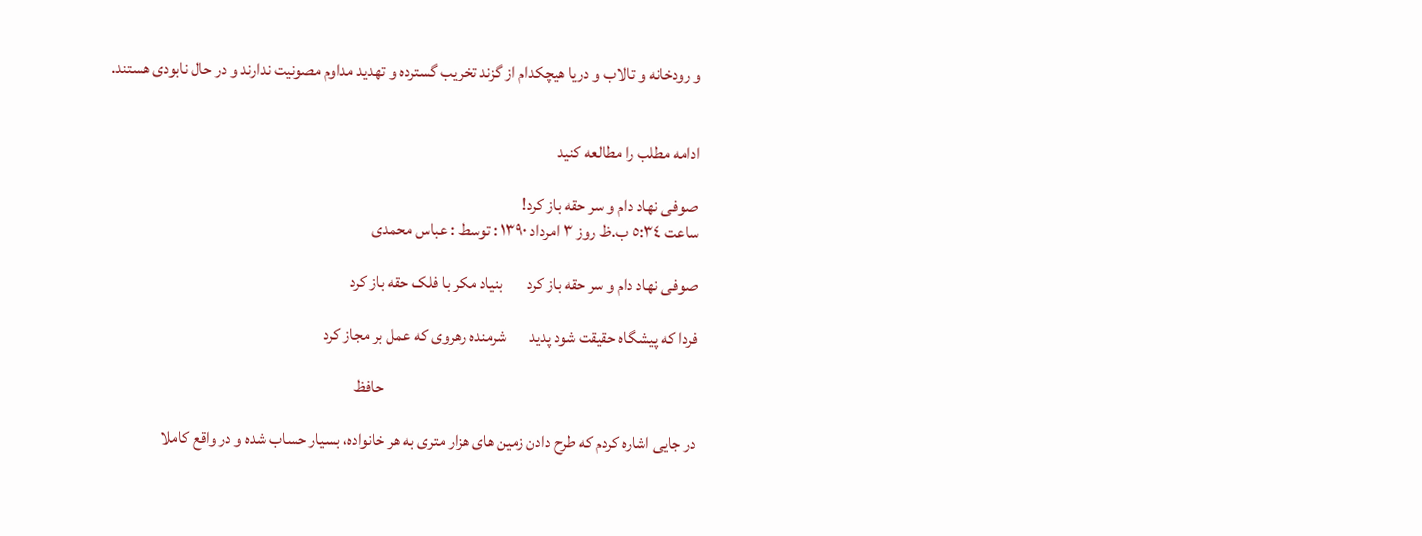و رودخانه و تالاب و دریا هیچکدام از گزند تخریب گسترده و تهدید مداوم مصونیت ندارند و در حال نابودی هستند.


ادامه مطلب را مطالعه کنید

صوفی نهاد دام و سر حقه باز کرد!
ساعت ٥:۳٤ ب.ظ روز ۳ امرداد ۱۳٩٠ : توسط : عباس محمدی

صوفی نهاد دام و سر حقه باز کرد       بنیاد مکر با فلک حقه باز کرد

فردا که پیشگاه حقیقت شود پدید       شرمنده رهروی که عمل بر مجاز کرد

                                                                                              حافظ

در جایی اشاره کردم که طرح دادن زمین های هزار متری به هر خانواده، بسیار حساب شده و در واقع کاملا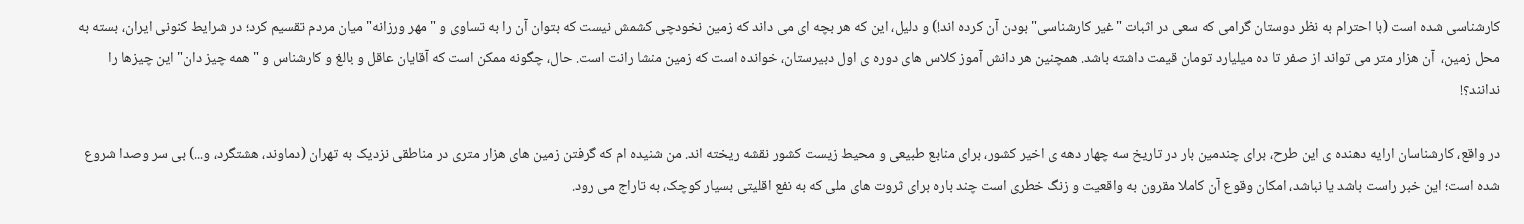کارشناسی شده است (با احترام به نظر دوستان گرامی که سعی در اثبات "غیر کارشناسی" بودن آن کرده اند!) و دلیل، این که هر بچه ای می داند که زمین نخودچی کشمش نیست که بتوان آن را به تساوی و "مهر ورزانه" میان مردم تقسیم کرد؛ در شرایط کنونی ایران، بسته به محل زمین،  آن هزار متر می تواند از صفر تا ده میلیارد تومان قیمت داشته باشد. همچنین هر دانش آموز کلاس های دوره ی اول دبیرستان، خوانده است که زمین منشا رانت است. حال، چگونه ممکن است که آقایان عاقل و بالغ و کارشناس و "همه چیز دان" این چیزها را ندانند؟!

در واقع، کارشناسان ارایه دهنده ی این طرح، برای چندمین بار در تاریخ سه چهار دهه ی اخیر کشور، برای منابع طبیعی و محیط زیست کشور نقشه ریخته اند. من شنیده ام که گرفتن زمین های هزار متری در مناطقی نزدیک به تهران (دماوند، هشتگرد، و...) بی سر وصدا شروع شده است؛ این خبر راست باشد یا نباشد، امکان وقوع آن کاملا مقرون به واقعیت و زنگ خطری است چند باره برای ثروت های ملی که به نفع اقلیتی بسیار کوچک، به تاراج می رود.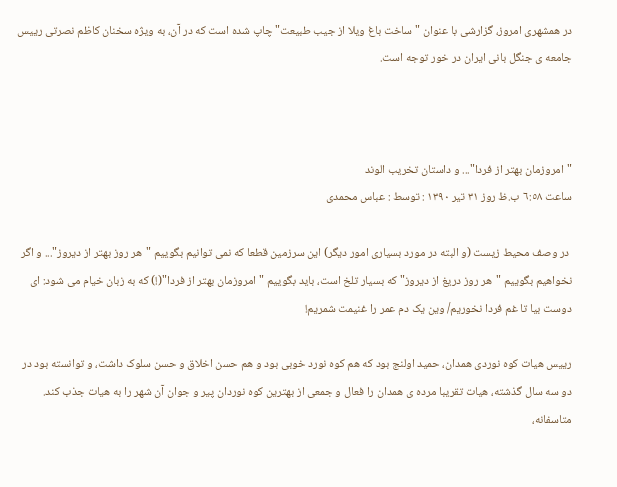در همشهری امروز، گزارشی با عنوان‌ "ساخت باغ ویلا از جیب طبیعت" چاپ شده است که در آن، به ویژه سخنان کاظم نصرتی رییس جامعه ی جنگل بانی ایران در خور توجه است.



"امروزمان بهتر از فردا"... و داستان تخریب الوند
ساعت ٦:٥۸ ب.ظ روز ۳۱ تیر ۱۳٩٠ : توسط : عباس محمدی

 در وصف محیط زیست (و البته در مورد بسیاری امور دیگر) این سرزمین قطعا که نمی توانیم بگوییم "هر روز بهتر از دیروز"... و اگر نخواهیم بگوییم "هر روز دریغ از دیروز" که بسیار تلخ است، باید بگوییم "امروزمان بهتر از فردا"(!) که به زبان خیام می شود: ای دوست بیا تا غم فردا نخوریم/ وین یک دم عمر را غنیمت شمریم!

رییس هیات کوه نوردی همدان، حمید اولنج بود که هم کوه نورد خوبی بود و هم حسن اخلاق و حسن سلوک داشت، و توانسته بود در دو سه سال گذشته، هیات تقریبا مرده ی همدان را فعال و جمعی از بهترین کوه نوردان پیر و جوان آن شهر را به هیات جذب کند. متاسفانه،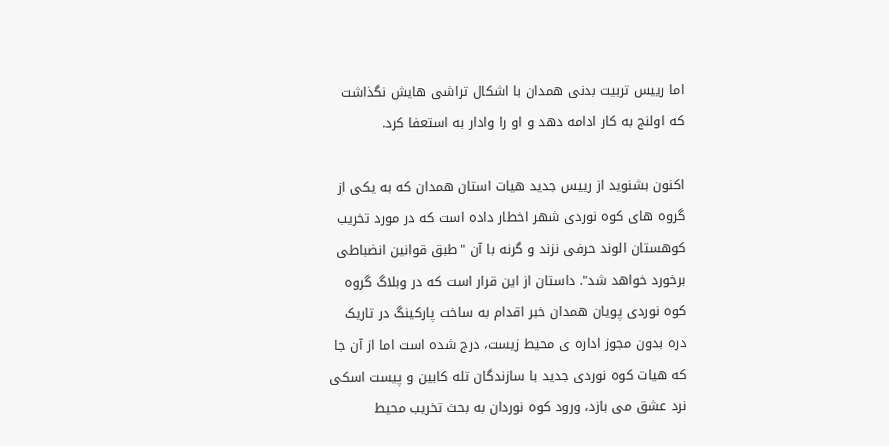اما رییس تربیت بدنی همدان با اشکال تراشی هایش نگذاشت که اولنج به کار ادامه دهد و او را وادار به استعفا کرد.

اکنون بشنوید از رییس جدید هیات استان همدان که به یکی از گروه های کوه نوردی شهر اخطار داده است که در مورد تخریب کوهستان الوند حرفی نزند و گرنه با آن "طبق قوانین انضباطی برخورد خواهد شد". داستان از این قرار است که در وبلاگ گروه کوه نوردی پویان همدان خبر اقدام به ساخت پارکینگ در تاریک دره بدون مجوز اداره ی محیط زیست، درج شده است اما از آن جا که هیات کوه نوردی جدید با سازندگان تله کابین و پیست اسکی نرد عشق می بازد، ورود کوه نوردان به بحث تخریب محیط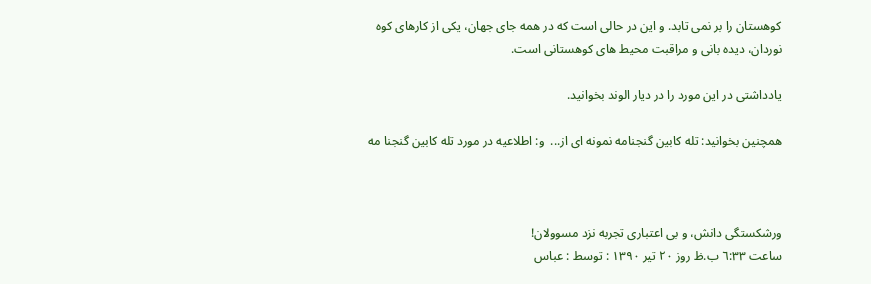کوهستان را بر نمی تابد. و این در حالی است که در همه جای جهان، یکی از کارهای کوه نوردان، دیده بانی و مراقبت محیط های کوهستانی است.

یادداشتی در این مورد را در دیار الوند بخوانید.

همچنین بخوانید: تله کابین گنجنامه نمونه ای از...  و: اطلاعیه در مورد تله کابین گنجنا مه



ورشکستگی دانش، و بی اعتباری تجربه نزد مسوولان!
ساعت ٦:۳۳ ب.ظ روز ٢٠ تیر ۱۳٩٠ : توسط : عباس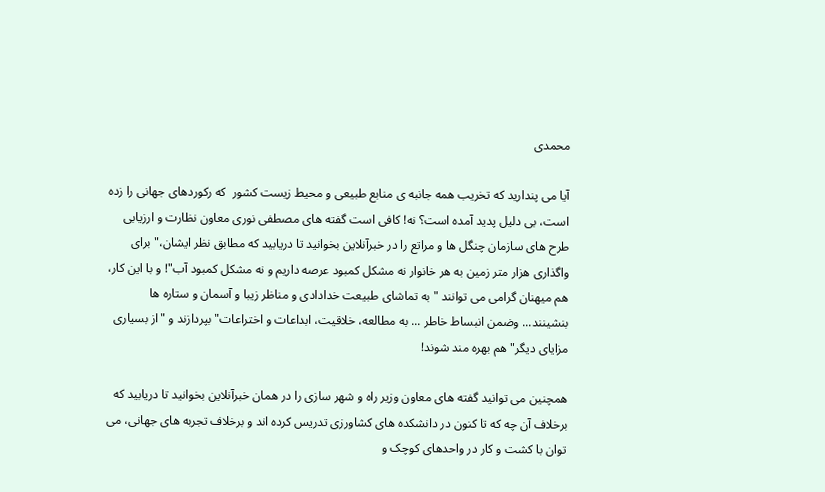محمدی

آیا می پندارید که تخریب همه جانبه ی منابع طبیعی و محیط زیست کشور  که رکوردهای جهانی را زده است، بی دلیل پدید آمده است؟ نه! کافی است گفته های مصطفی نوری معاون نظارت و ارزیابی طرح های سازمان چنگل ها و مراتع را در خبرآنلاین بخوانید تا دریابید که مطابق نظر ایشان،"برای واگذاری هزار متر زمین به هر خانوار نه مشکل کمبود عرصه داریم و نه مشکل کمبود آب"! و با این کار، هم میهنان گرامی می توانند "به تماشای طبیعت خدادادی و مناظر زیبا و آسمان و ستاره ها بنشینند... وضمن انبساط خاطر ... به مطالعه، خلاقیت، ابداعات و اختراعات" بپردازند و "از بسیاری مزایای دیگر" هم بهره مند شوند!

همچنین می توانید گفته های معاون وزیر راه و شهر سازی را در همان خبرآنلاین بخوانید تا دریابید که برخلاف آن چه که تا کنون در دانشکده های کشاورزی تدریس کرده اند و برخلاف تجربه های جهانی، می توان با کشت و کار در واحدهای کوچک و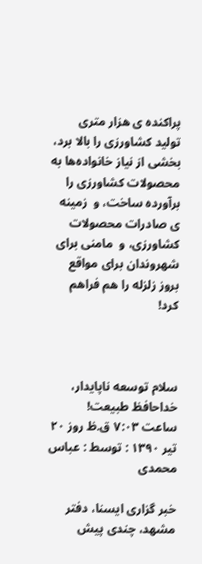پراکنده ی هزار متری تولید کشاورزی را بالا برد، بخشی از نیاز خانواده‌ها به محصولات کشاورزی را برآورده ساخت، و  زمینه ی صادرات محصولات کشاورزی، و  مامنی برای شهروندان برای مواقع بروز زلزله را هم فراهم کرد!



سلام توسعه ناپایدار، خداحافظ طبیعت!
ساعت ٧:٠۳ ق.ظ روز ٢٠ تیر ۱۳٩٠ : توسط : عباس محمدی

خبر گزاری ایسنا، دفتر مشهد، چندی پیش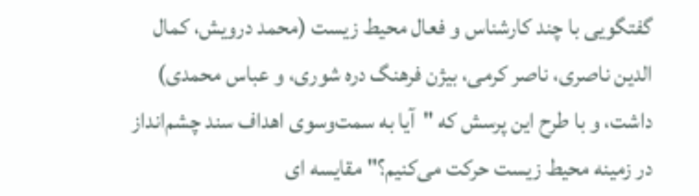گفتگویی با چند کارشناس و فعال محیط زیست (محمد درویش، کمال الدین ناصری، ناصر کرمی، بیژن فرهنگ دره شوری، و عباس محمدی) داشت، و با طرح این پرسش که "آیا به سمت‌وسوی اهداف سند چشم‌انداز در زمینه محیط زیست حرکت می‌کنیم؟" مقایسه ای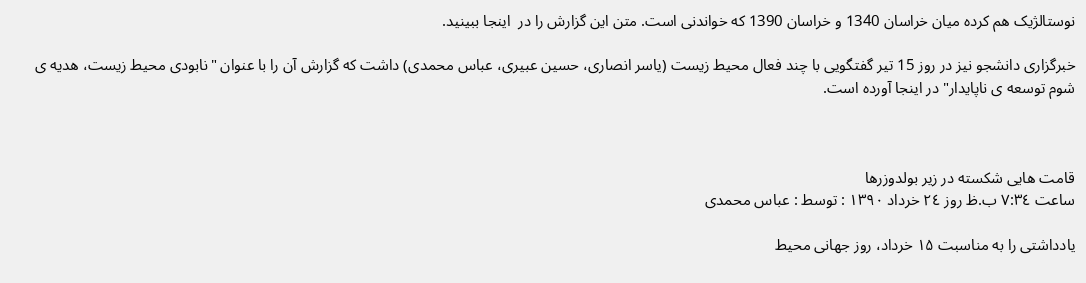نوستالژیک هم کرده میان خراسان 1340 و خراسان 1390 که خواندنی است. متن این گزارش را در  اینجا ببینید.

خبرگزاری دانشجو نیز در روز 15 تیر گفتگویی با چند فعال محیط زیست (یاسر انصاری، حسین عبیری، عباس محمدی) داشت که گزارش آن را با عنوان "نابودی محیط زیست، هدیه ی شوم توسعه ی ناپایدار" در اینجا آورده است.



قامت هایی شکسته در زیر بولدوزرها
ساعت ٧:۳٤ ب.ظ روز ٢٤ خرداد ۱۳٩٠ : توسط : عباس محمدی

یادداشتی را به مناسبت ١۵ خرداد، روز جهانی محیط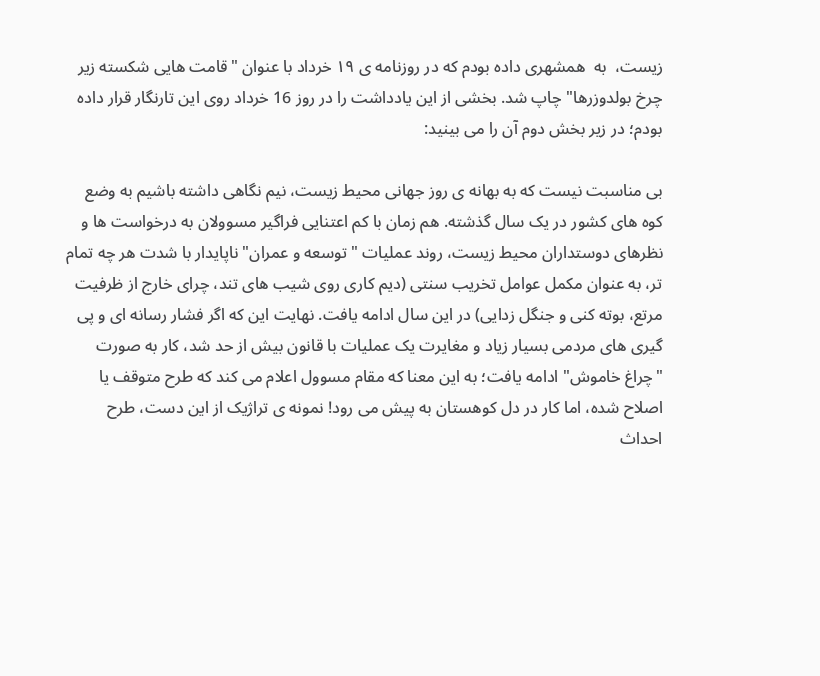زیست،  به  همشهری داده بودم که در روزنامه ی ١٩ خرداد با عنوان "قامت هایی شکسته زیر چرخ بولدوزرها" چاپ شد. بخشی از این یادداشت را در روز 16 خرداد روی این تارنگار قرار داده بودم؛ در زیر بخش دوم آن را می بینید:

بی مناسبت نیست که به بهانه ی روز جهانی محیط زیست، نیم نگاهی داشته باشیم به وضع کوه های کشور در یک سال گذشته. هم زمان با کم اعتنایی فراگیر مسوولان به درخواست ها و نظرهای دوستداران محیط زیست، روند عملیات "توسعه و عمران" ناپایدار با شدت هر چه تمام تر، به عنوان مکمل عوامل تخریب سنتی (دیم کاری روی شیب های تند، چرای خارج از ظرفیت مرتع، بوته کنی و جنگل زدایی) در این سال ادامه یافت. نهایت این که اگر فشار رسانه ای و پی گیری های مردمی بسیار زیاد و مغایرت یک عملیات با قانون بیش از حد شد، کار به صورت "چراغ خاموش" ادامه یافت؛ به این معنا که مقام مسوول اعلام می کند که طرح متوقف یا اصلاح شده، اما کار در دل کوهستان به پیش می رود! نمونه ی تراژیک از این دست، طرح احداث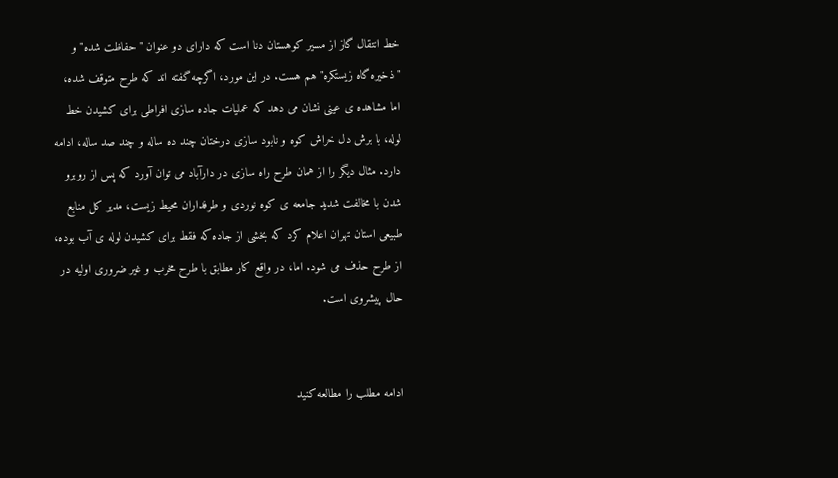خط انتقال گاز از مسیر کوهستان دنا است که دارای دو عنوان "حفاظت شده" و "ذخیره گاه زیستکره" هم هست. در این مورد، اگرچه گفته اند که طرح متوقف شده، اما مشاهده ی عینی نشان می دهد که عملیات جاده سازی افراطی برای کشیدن خط لوله، با برش دل خراش کوه و نابود سازی درختان چند ده ساله و چند صد ساله، ادامه دارد. مثال دیگر را از همان طرح راه سازی در دارآباد می توان آورد که پس از روبرو شدن با مخالفت شدید جامعه ی کوه نوردی و طرفداران محیط زیست، مدیر کل منابع طبیعی استان تهران اعلام کرد که بخشی از جاده که فقط برای کشیدن لوله ی آب بوده، از طرح حذف می شود. اما، در واقع کار مطابق با طرح مخرب و غیر ضروری اولیه در حال پیشروی است.


ادامه مطلب را مطالعه کنید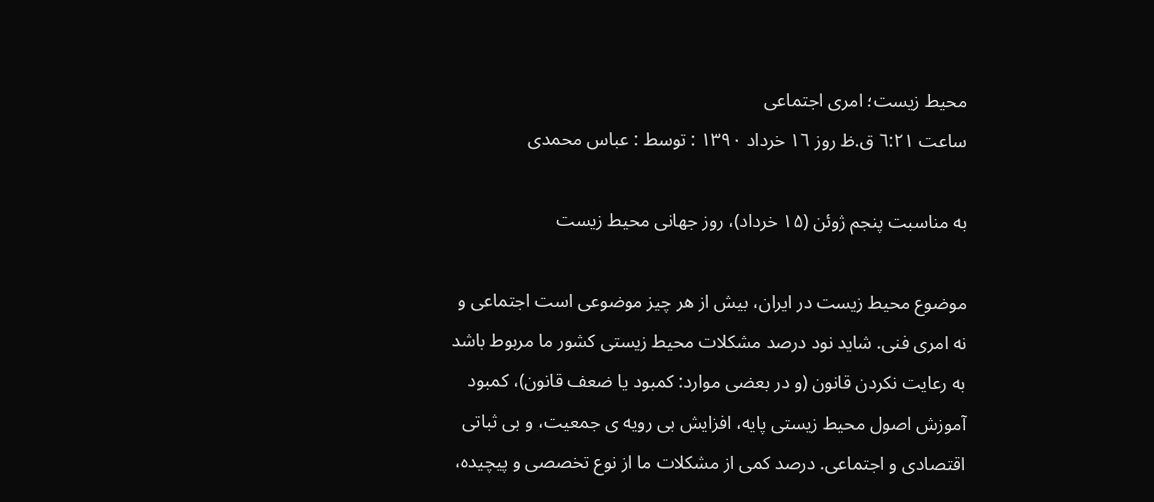محیط زیست؛ امری اجتماعی
ساعت ٦:٢۱ ق.ظ روز ۱٦ خرداد ۱۳٩٠ : توسط : عباس محمدی

به مناسبت پنجم ژوئن (١۵ خرداد)، روز جهانی محیط زیست

موضوع محیط زیست در ایران، بیش از هر چیز موضوعی است اجتماعی و نه امری فنی. شاید نود درصد مشکلات محیط زیستی کشور ما مربوط باشد به رعایت نکردن قانون (و در بعضی موارد: کمبود یا ضعف قانون)، کمبود آموزش اصول محیط زیستی پایه، افزایش بی رویه ی جمعیت، و بی ثباتی اقتصادی و اجتماعی. درصد کمی از مشکلات ما از نوع تخصصی و پیچیده،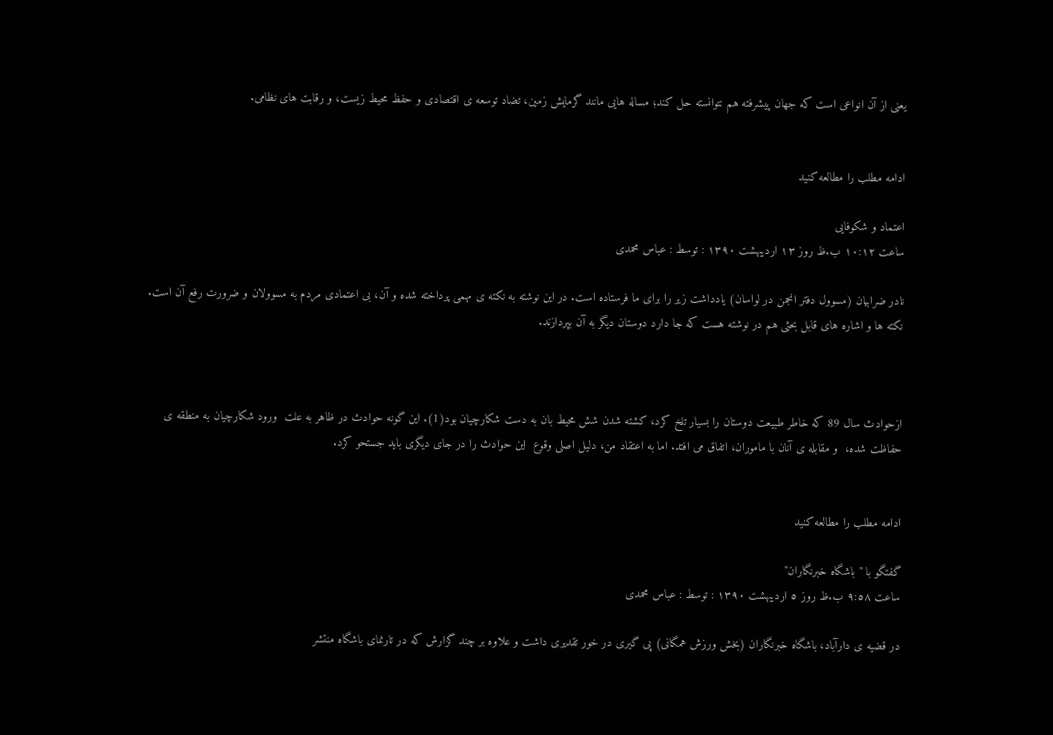یعنی از آن انواعی است که جهان پیشرفته هم نتوانسته حل کند؛ مساله هایی مانند گرمایش زمین، تضاد توسعه ی اقتصادی و حفظ محیط زیست، و رقابت های نظامی.


ادامه مطلب را مطالعه کنید

اعتماد و شکوفایی
ساعت ۱٠:۱٢ ب.ظ روز ۱۳ اردیبهشت ۱۳٩٠ : توسط : عباس محمدی

نادر ضرابیان (مسوول دفتر انجمن در لواسان) یادداشت زیر را برای ما فرستاده است. در این نوشته به نکته ی مهمی پرداخته شده و آن، بی اعتمادی مردم به مسوولان و ضرورت رفع آن است. نکته ها و اشاره های قابل بحثی هم در نوشته هست که جا دارد دوستان دیگر به آن بپردازند.



ازحوادث سال 89 که خاطر طبیعت دوستان را بسیار تلخ کرد، کشته شدن شش محیط بان به دست شکارچیان بود(1). این گونه حوادث در ظاهر به علت  ورود شکارچیان به منطقه ی حفاظت شده،  و مقابله ی آنان با ماموران، اتفاق می افتد. اما به اعتقاد من، دلیل اصلی وقوع  این حوادث را در جای دیگری باید جستحو کرد.


ادامه مطلب را مطالعه کنید

گفتگو با "باشگاه خبرنگاران"
ساعت ٩:٥۸ ب.ظ روز ٥ اردیبهشت ۱۳٩٠ : توسط : عباس محمدی

در قضیه ی دارآباد، باشگاه خبرنگاران (بخش ورزش همگانی) پی گیری در خور تقدیری داشت و علاوه بر چند گزارش که در تارنمای باشگاه منتشر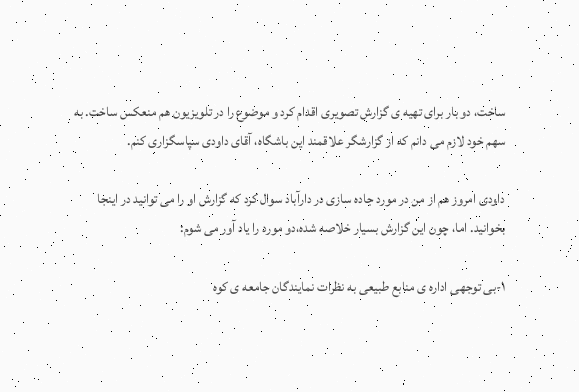ساخت، دو بار برای تهیه ی گزارش تصویری اقدام کرد و موضوع را در تلویزیون هم منعکس ساخت. به سهم خود لازم می دانم که از گزارشگر علاقمند این باشگاه، آقای داودی سپاسگزاری کنم.

داودی امروز هم از من در مورد جاده سازی در دارآباد سوال کرد که گزارش او را می توانید در اینجا بخوانید. اما، چون این گزارش بسیار خلاصه شده،دو مورد را یاد آور می شوم:

١-بی توجهی اداره ی منابع طبیعی به نظرات نمایندگان جامعه ی کوه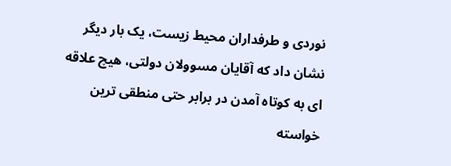نوردی و طرفداران محیط زیست، یک بار دیگر نشان داد که آقایان مسوولان دولتی، هیچ علاقه ای به کوتاه آمدن در برابر حتی منطقی ترین خواسته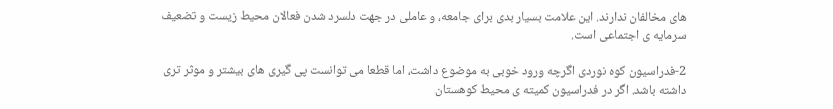های مخالفان ندارند. این علامت بسیار بدی برای جامعه، و عاملی در جهت دلسرد شدن فعالان محیط زیست و تضعیف سرمایه ی اجتماعی است.

2-فدراسیون کوه نوردی اگرچه ورود خوبی به موضوع داشت، اما قطعا می توانست پی گیری های بیشتر و موثر تری داشته باشد. اگر در فدراسیون کمیته ی محیط کوهستان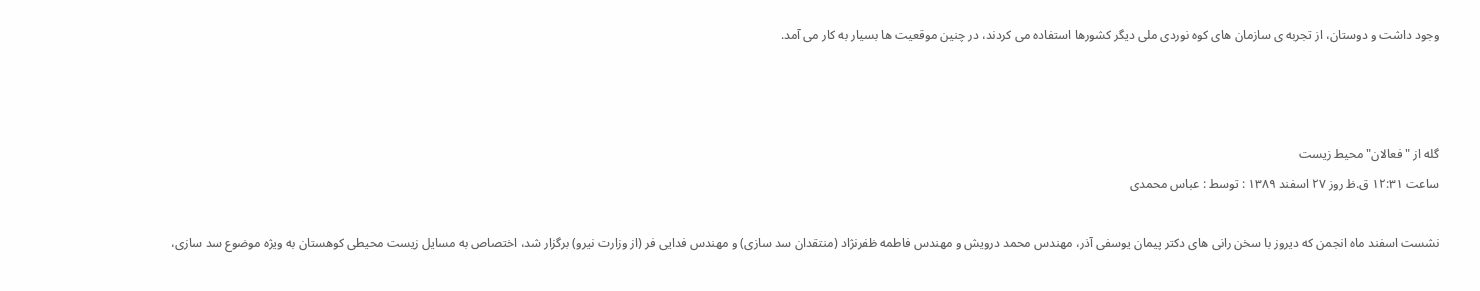وجود داشت و دوستان، از تجربه ی سازمان های کوه نوردی ملی دیگر کشورها استفاده می کردند، در چنین موقعیت ها بسیار به کار می آمد.



گله از "فعالان" محیط زیست
ساعت ۱٢:۳۱ ق.ظ روز ٢٧ اسفند ۱۳۸٩ : توسط : عباس محمدی

نشست اسفند ماه انجمن که دیروز با سخن رانی های دکتر پیمان یوسفی آذر، مهندس محمد درویش و مهندس فاطمه ظفرنژاد (منتقدان سد سازی) و مهندس فدایی فر (از وزارت نیرو) برگزار شد، اختصاص به مسایل زیست محیطی کوهستان به ویژه موضوع سد سازی،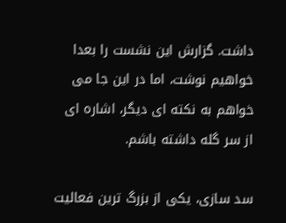داشت. گزارش این نشست را بعدا خواهیم نوشت، اما در این جا می خواهم به نکته ای دیگر، اشاره ای از سر گله داشته باشم.

سد سازی، یکی از بزرگ ترین فعالیت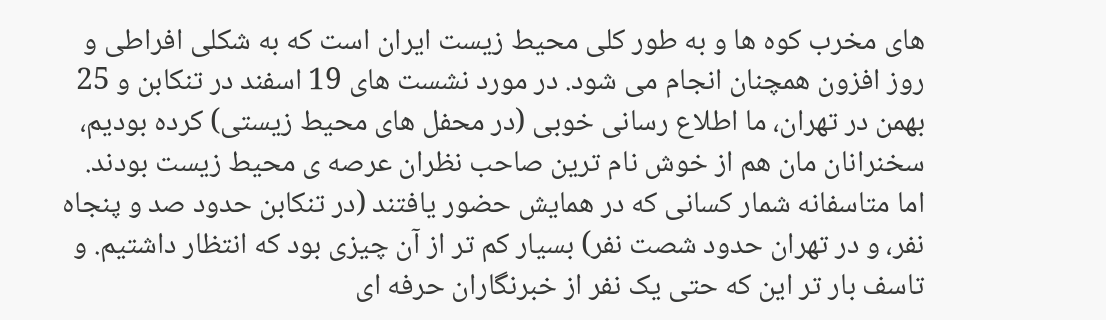های مخرب کوه ها و به طور کلی محیط زیست ایران است که به شکلی افراطی و روز افزون همچنان انجام می شود. در مورد نشست های 19 اسفند در تنکابن و 25 بهمن در تهران، ما اطلاع رسانی خوبی (در محفل های محیط زیستی) کرده بودیم، سخنرانان مان هم از خوش نام ترین صاحب نظران عرصه ی محیط زیست بودند. اما متاسفانه شمار کسانی که در همایش حضور یافتند (در تنکابن حدود صد و پنجاه نفر، و در تهران حدود شصت نفر) بسیار کم تر از آن چیزی بود که انتظار داشتیم. و تاسف بار تر این که حتی یک نفر از خبرنگاران حرفه ای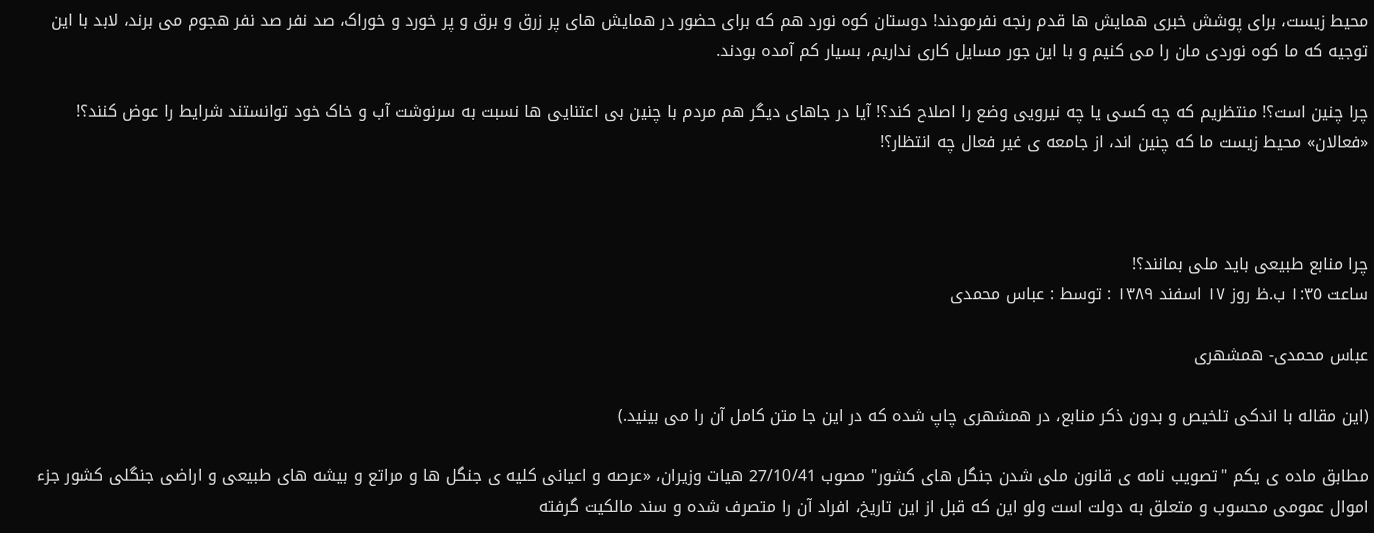محیط زیست، برای پوشش خبری همایش ها قدم رنجه نفرمودند! دوستان کوه نورد هم که برای حضور در همایش های پر زرق و برق و پر خورد و خوراک، صد نفر صد نفر هجوم می برند، لابد با این توجیه که ما کوه نوردی مان را می کنیم و با این جور مسایل کاری نداریم، بسیار کم آمده بودند.

چرا چنین است؟! منتظریم که چه کسی یا چه نیرویی وضع را اصلاح کند؟! آیا در جاهای دیگر هم مردم با چنین بی اعتنایی ها نسبت به سرنوشت آب و خاک خود توانستند شرایط را عوض کنند؟! «فعالان» محیط زیست ما که چنین اند، از جامعه ی غیر فعال چه انتظار؟!



چرا منابع طبیعی باید ملی بمانند؟!
ساعت ۱:۳٥ ب.ظ روز ۱٧ اسفند ۱۳۸٩ : توسط : عباس محمدی

عباس محمدی- همشهری

(این مقاله با اندکی تلخیص و بدون ذکر منابع، در همشهری چاپ شده که در این جا متن کامل آن را می بینید.)

مطابق ماده ی یکم "تصویب نامه ی قانون ملی شدن جنگل های کشور" مصوب 27/10/41 هیات وزیران، «عرصه و اعیانی کلیه ی جنگل ها و مراتع و بیشه های طبیعی و اراضی جنگلی کشور جزء اموال عمومی محسوب و متعلق به دولت است ولو این که قبل از این تاریخ، افراد آن را متصرف شده و سند مالکیت گرفته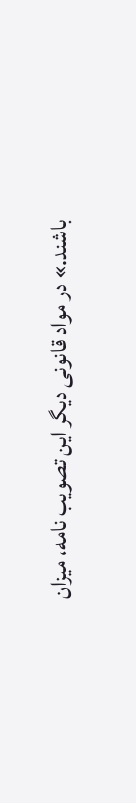باشند.» در مواد قانونی دیگر این تصویب نامه، میزان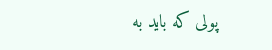پولی که باید به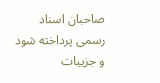صاحبان اسناد رسمی پرداخته شود و جزییات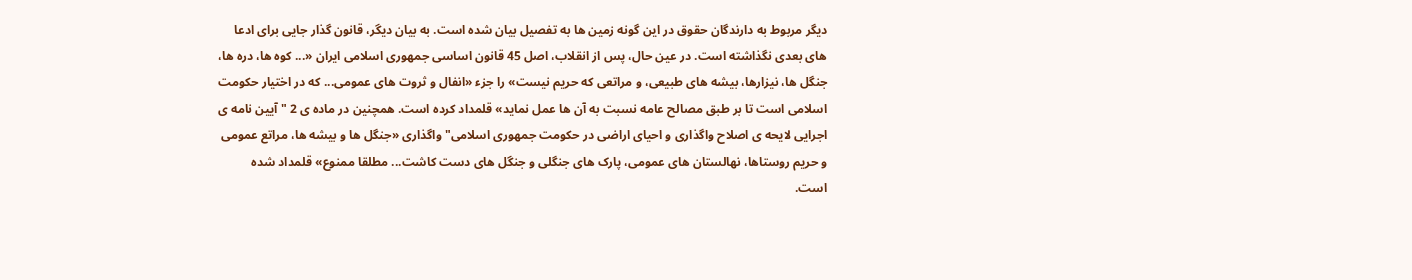دیگر مربوط به دارندگان حقوق در این گونه زمین ها به تفصیل بیان شده است. به بیان دیگر، قانون گذار جایی برای ادعا های بعدی نگذاشته است. در عین حال، پس از انقلاب، اصل 45 قانون اساسی جمهوری اسلامی ایران «... کوه ها، دره ها، جنگل ها، نیزارها، بیشه های طبیعی، و مراتعی که حریم نیست» را جزء «انفال و ثروت های عمومی... که در اختیار حکومت اسلامی است تا بر طبق مصالح عامه نسبت به آن ها عمل نماید» قلمداد کرده است. همچنین در ماده ی 2 "آیین نامه ی اجرایی لایحه ی اصلاح واگذاری و احیای اراضی در حکومت جمهوری اسلامی" واگذاری «جنگل ها و بیشه ها، مراتع عمومی و حریم روستاها، نهالستان های عمومی، پارک های جنگلی و جنگل های دست کاشت... مطلقا ممنوع» قلمداد شده است.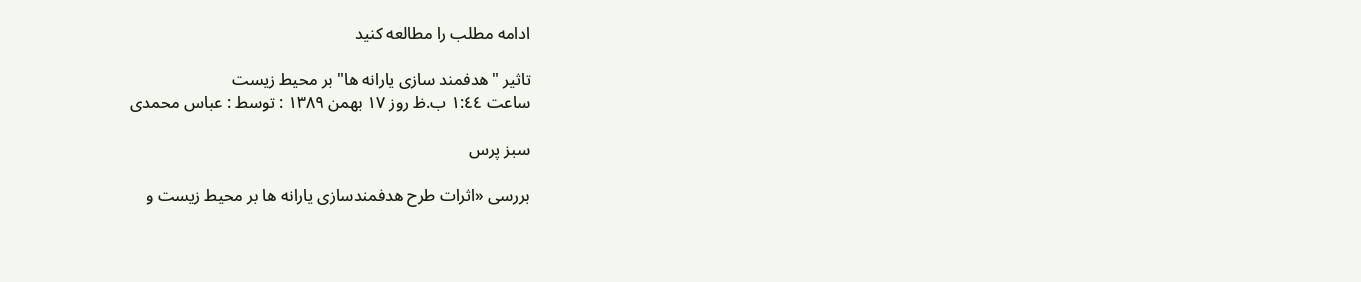ادامه مطلب را مطالعه کنید

تاثیر "هدفمند سازی یارانه ها" بر محیط زیست
ساعت ۱:٤٤ ب.ظ روز ۱٧ بهمن ۱۳۸٩ : توسط : عباس محمدی

سبز پرس

بررسی «اثرات طرح هدفمندسازی یارانه ها بر محیط زیست و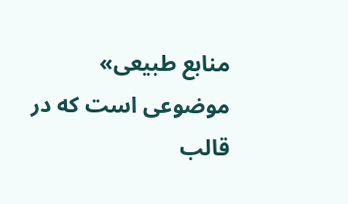منابع طبیعی» موضوعی است که در قالب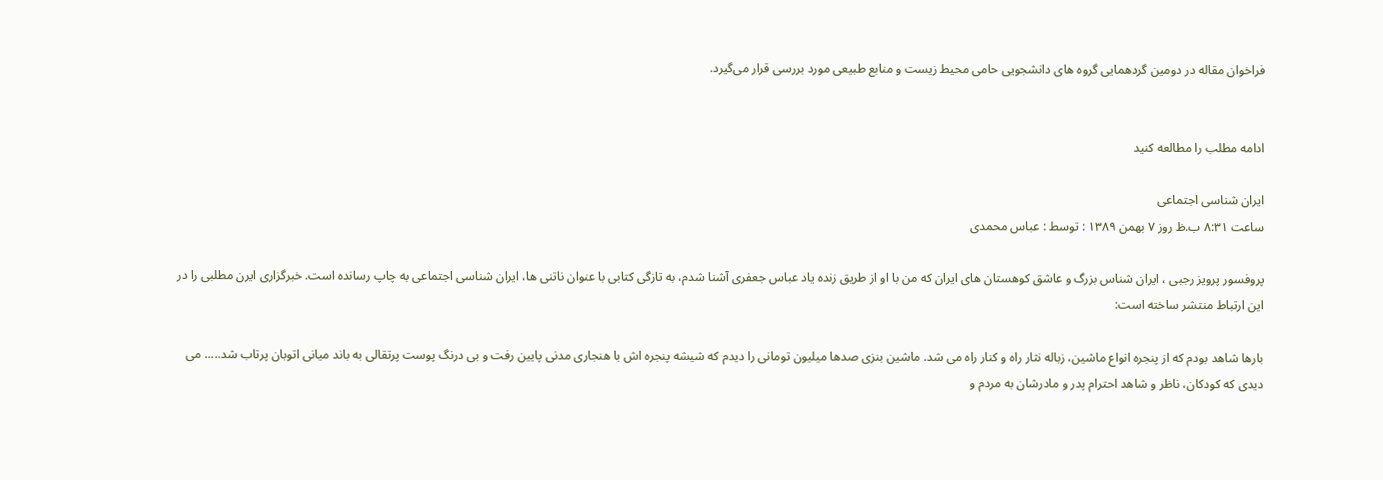فراخوان مقاله در دومین گردهمایی گروه های دانشجویی حامی محیط زیست و منابع طبیعی مورد بررسی قرار می‌گیرد.


ادامه مطلب را مطالعه کنید

ایران شناسی اجتماعی
ساعت ۸:۳۱ ب.ظ روز ٧ بهمن ۱۳۸٩ : توسط : عباس محمدی

پروفسور پرویز رجبی ، ایران شناس بزرگ و عاشق کوهستان های ایران که من با او از طریق زنده یاد عباس جعفری آشنا شدم، به تازگی کتابی با عنوان ناتنی ها، ایران شناسی اجتماعی به چاپ رسانده است. خبرگزاری ایرن مطلبی را در این ارتباط منتشر ساخته است:

بارها شاهد بودم که از پنجره انواع ماشین، زباله نثار راه و کنار راه می شد. ماشین بنزی صدها میلیون تومانی را دیدم که شیشه پنجره اش با هنجاری مدنی پایین رفت و بی درنگ پوست پرتقالی به باند میانی اتوبان پرتاب شد..... می دیدی که کودکان، ناظر و شاهد احترام پدر و مادرشان به مردم و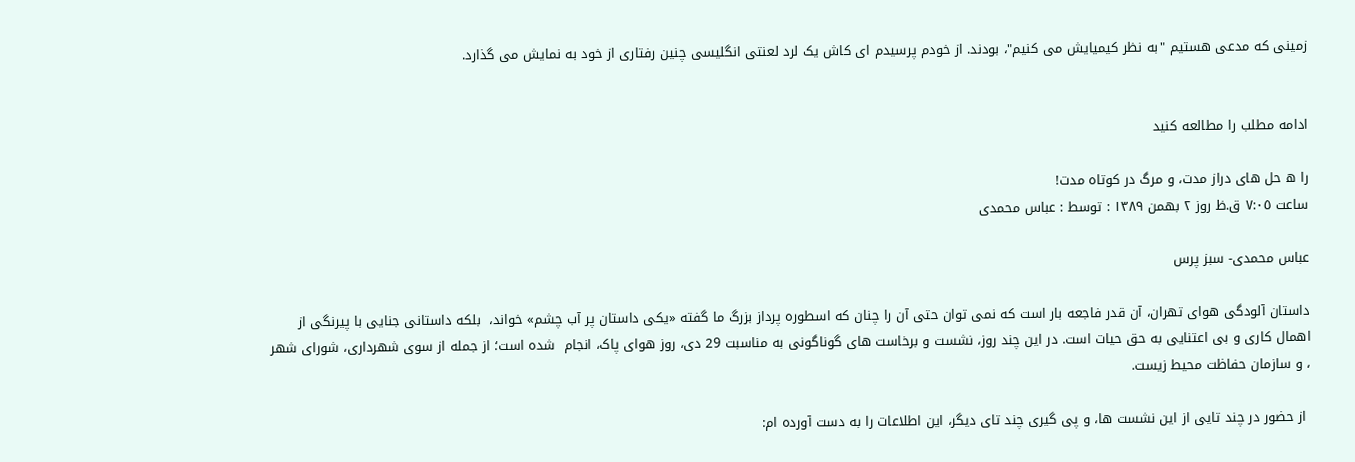زمینی که مدعی هستیم "به نظر کیمیایش می کنیم"، بودند. از خودم پرسیدم ای کاش یک لرد لعنتی انگلیسی چنین رفتاری از خود به نمایش می گذارد.


ادامه مطلب را مطالعه کنید

را ه حل های دراز مدت، و مرگ در کوتاه مدت!
ساعت ٧:٠٥ ق.ظ روز ٢ بهمن ۱۳۸٩ : توسط : عباس محمدی

عباس محمدی- سبز پرس

داستان آلودگی هوای تهران، آن قدر فاجعه بار است که نمی توان حتی آن را چنان که اسطوره پرداز بزرگ ما گفته «یکی داستان پر آب چشم» خواند،  بلکه داستانی جنایی با پیرنگی از اهمال کاری و بی اعتنایی به حق حیات است. در این چند روز، نشست و برخاست های گوناگونی به مناسبت 29 دی، روز هوای پاک، انجام  شده است؛ از جمله از سوی شهرداری، شورای شهر ، و سازمان حفاظت محیط زیست.

 از حضور در چند تایی از این نشست ها، و پی گیری چند تای دیگر، این اطلاعات را به دست آورده ام: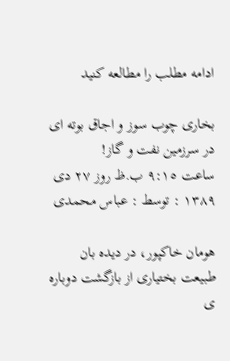ادامه مطلب را مطالعه کنید

بخاری چوب سوز و اجاق بوته ای در سرزمین نفت و گاز!
ساعت ٩:۱٥ ب.ظ روز ٢٧ دی ۱۳۸٩ : توسط : عباس محمدی

هومان خاکپور، در دیده بان طبیعت بختیاری از بازگشت دوباره ی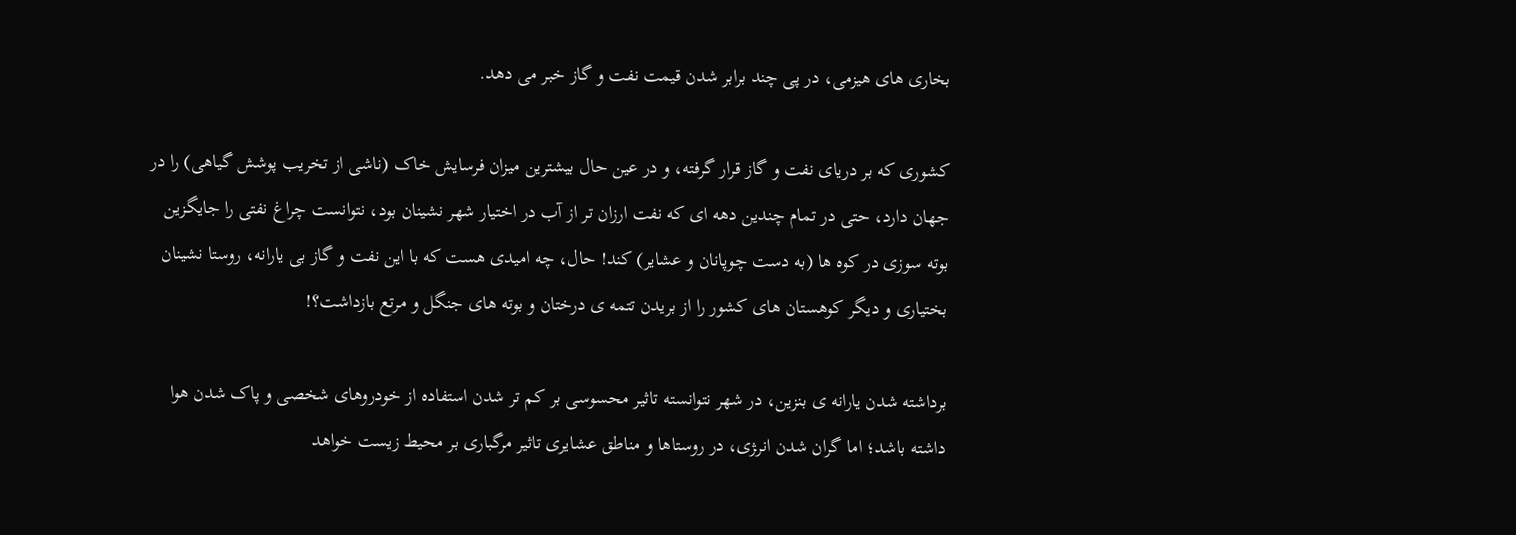بخاری های هیزمی، در پی چند برابر شدن قیمت نفت و گاز خبر می دهد.

کشوری که بر دریای نفت و گاز قرار گرفته، و در عین حال بیشترین میزان فرسایش خاک (ناشی از تخریب پوشش گیاهی) را در  جهان دارد، حتی در تمام چندین دهه ای که نفت ارزان تر از آب در اختیار شهر نشینان بود، نتوانست چراغ نفتی را جایگزین بوته سوزی در کوه ها (به دست چوپانان و عشایر) کند! حال، چه امیدی هست که با این نفت و گاز بی یارانه، روستا نشینان بختیاری و دیگر کوهستان های کشور را از بریدن تتمه ی درختان و بوته های جنگل و مرتع بازداشت؟!

برداشته شدن یارانه ی بنزین، در شهر نتوانسته تاثیر محسوسی بر کم تر شدن استفاده از خودروهای شخصی و پاک شدن هوا داشته باشد؛ اما گران شدن انر‍ژی، در روستاها و مناطق عشایری تاثیر مرگباری بر محیط زیست خواهد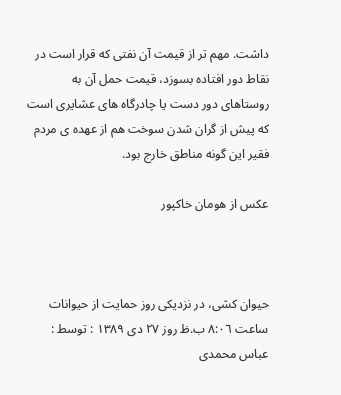داشت. مهم تر از قیمت آن نفتی که قرار است در نقاط دور افتاده بسوزد، قیمت حمل آن به روستاهای دور دست یا چادرگاه های عشایری است که پیش از گران شدن سوخت هم از عهده ی مردم فقیر این گونه مناطق خارج بود.

عکس از هومان خاکپور



حیوان کشی، در نزدیکی روز حمایت از حیوانات
ساعت ۸:٠٦ ب.ظ روز ٢٧ دی ۱۳۸٩ : توسط : عباس محمدی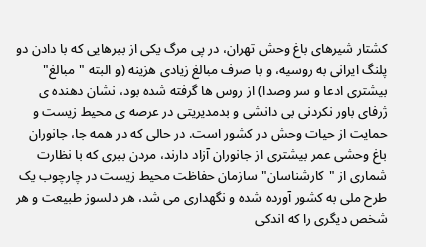کشتار شیرهای باغ وحش تهران، در پی مرگ یکی از ببرهایی که با دادن دو پلنگ ایرانی به روسیه، و با صرف مبالغ زیادی هزینه (و البته "مبالغ" بیشتری ادعا و سر وصدا) از روس ها گرفته شده بود، نشان دهنده ی ژرفای باور نکردنی بی دانشی و بدمدیریتی در عرصه ی محیط زیست و حمایت از حیات وحش در کشور است. در حالی که در همه جا، جانوران باغ وحشی عمر بیشتری از جانوران آزاد دارند، مردن ببری که با نظارت شماری از "کارشناسان" سازمان حفاظت محیط زیست در چارچوب یک طرح ملی به کشور آورده شده و نگهداری می شد، هر دلسوز طبیعت و هر شخص دیگری را که اندکی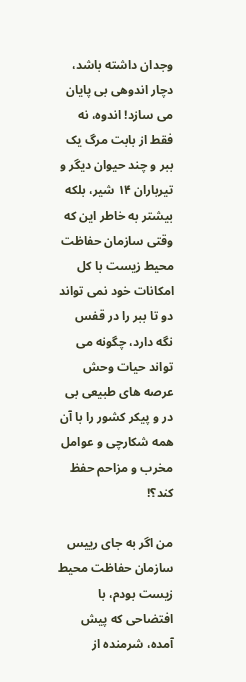وجدان داشته باشد، دچار اندوهی بی پایان می سازد! اندوه، نه فقط از بابت مرگ یک ببر و چند حیوان دیگر و  تیرباران ١۴ شیر، بلکه بیشتر به خاطر این که وقتی سازمان حفاظت محیط زیست با کل امکانات خود نمی تواند دو تا ببر را در قفس نگه دارد، چگونه می تواند حیات وحش عرصه های طبیعی بی در و پیکر کشور را با آن همه شکارچی و عوامل مخرب و مزاحم حفظ کند؟!

من اگر به جای رییس سازمان حفاظت محیط زیست بودم، با افتضاحی که پیش آمده، شرمنده از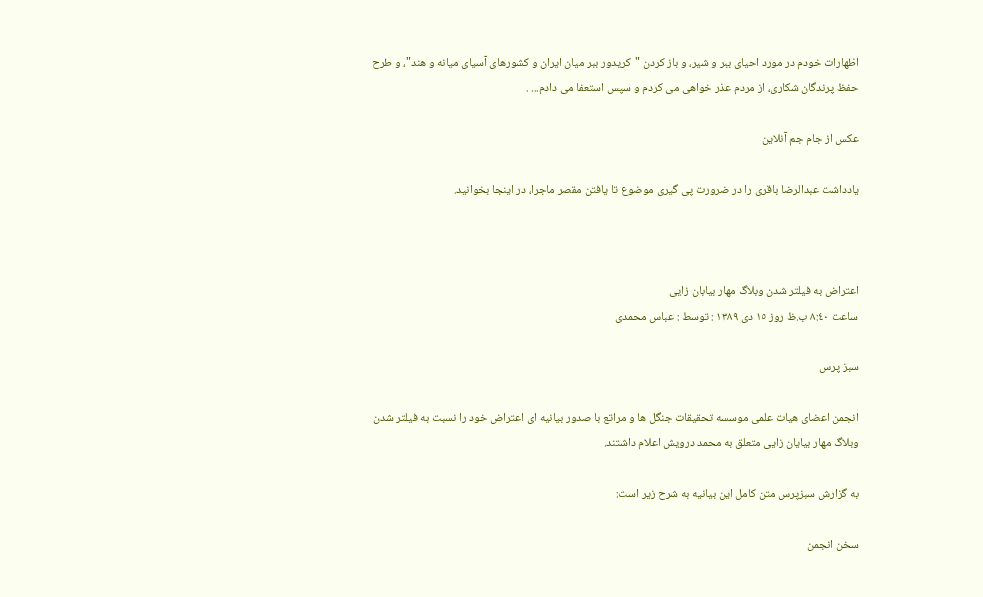اظهارات خودم در مورد احیای ببر و شیر، و باز کردن "کریدور ببر میان ایران و کشورهای آسیای میانه و هند"، و طرح حفظ پرندگان شکاری، از مردم عذر خواهی می کردم و سپس استعفا می دادم... .

عکس از جام جم آنلاین

یادداشت عبدالرضا باقری را در ضرورت پی گیری موضوع تا یافتن مقصر ماجرا، در اینجا بخوانید.



اعتراض به فیلتر شدن وبلاگ مهار بیابان زایی
ساعت ۸:٤٠ ب.ظ روز ۱٥ دی ۱۳۸٩ : توسط : عباس محمدی

سبز پرس

انجمن اعضای هیات علمی موسسه تحقیقات جنگل ها و مراتع با صدور بیانیه ای اعتراض خود را نسبت به فیلتر شدن وبلاگ مهار بیایان زایی متعلق به محمد درویش اعلام داشتند.

به گزارش سبزپرس متن کامل این بیانیه به شرح زیر است:

سخن انجمن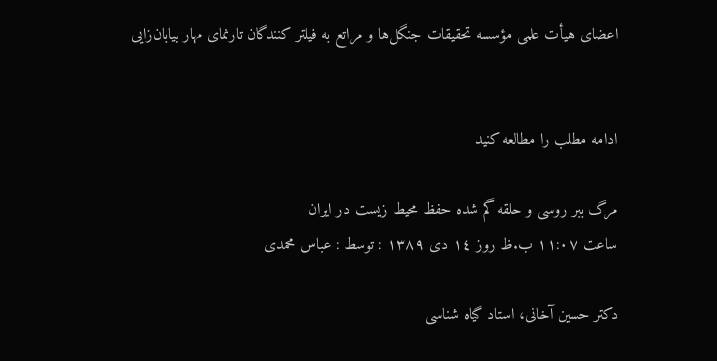اعضای هیأت علمی مؤسسه تحقیقات جنگل‌ها و مراتع به فیلتر کنندگان تارنمای مهار بیابان‌زایی


ادامه مطلب را مطالعه کنید

مرگ ببر روسی و حلقه گم شده حفظ محیط زیست در ایران
ساعت ۱۱:٠٧ ب.ظ روز ۱٤ دی ۱۳۸٩ : توسط : عباس محمدی

دکتر حسین آخانی، استاد گیاه شناسی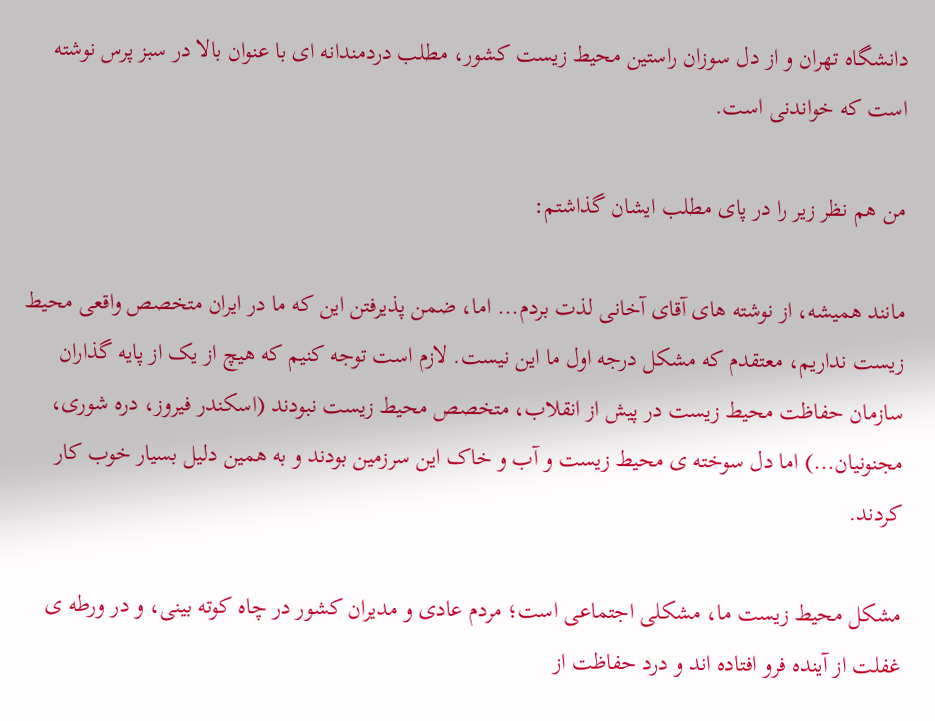دانشگاه تهران و از دل سوزان راستین محیط زیست کشور، مطلب دردمندانه ای با عنوان بالا در سبز پرس نوشته است که خواندنی است.

من هم نظر زیر را در پای مطلب ایشان گذاشتم:

مانند همیشه، از نوشته های آقای آخانی لذت بردم... اما، ضمن پذیرفتن این که ما در ایران متخصص واقعی محیط زیست نداریم، معتقدم که مشکل درجه اول ما این نیست. لازم است توجه کنیم که هیچ از یک از پایه گذاران سازمان حفاظت محیط زیست در پیش از انقلاب، متخصص محیط زیست نبودند (اسکندر فیروز، دره شوری، مجنونیان...) اما دل سوخته ی محیط زیست و آب و خاک این سرزمین بودند و به همین دلیل بسیار خوب کار کردند.

مشکل محیط زیست ما، مشکلی اجتماعی است؛ مردم عادی و مدیران کشور در چاه کوته بینی، و در ورطه ی غفلت از آینده فرو افتاده اند و درد حفاظت از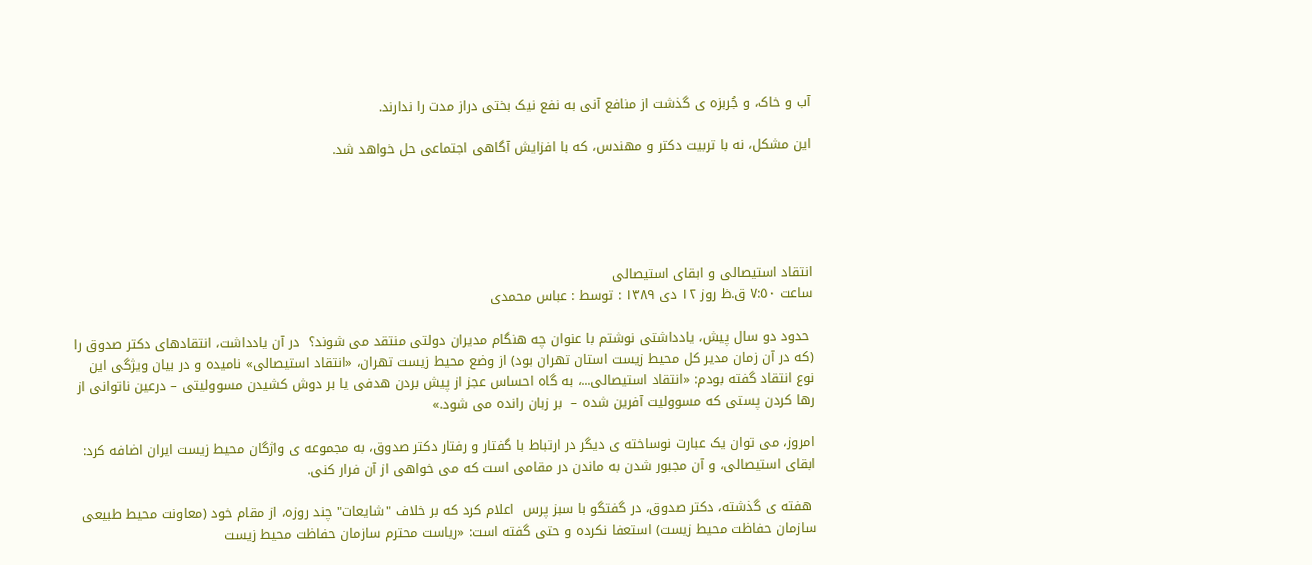آب و خاک، و جُربزه ی گذشت از منافع آنی به نفع نیک بختی دراز مدت را ندارند.

این مشکل، نه با تربیت دکتر و مهندس، که با افزایش آگاهی اجتماعی حل خواهد شد.





انتقاد استیصالی و ابقای استیصالی
ساعت ٧:٥٠ ق.ظ روز ۱٢ دی ۱۳۸٩ : توسط : عباس محمدی

 حدود دو سال پیش، یادداشتی نوشتم با عنوان چه هنگام مدیران دولتی منتقد می شوند؟  در آن یادداشت، انتقادهای دکتر صدوق را  (که در آن زمان مدیر کل محیط زیست استان تهران بود) از وضع محیط زیست تهران، «انتقاد استیصالی» نامیده و در بیان ویژگی این نوع انتقاد گفته بودم: «انتقاد استیصالی...، به گاه احساس عجز از پیش بردن هدفی یا بر دوش کشیدن مسوولیتی – درعین ناتوانی از رها کردن پستی که مسوولیت آفرین شده –  بر زبان رانده می شود.»

امروز، می توان یک عبارت نوساخته ی دیگر در ارتباط با گفتار و رفتار دکتر صدوق، به مجموعه ی واژگان محیط زیست ایران اضافه کرد: ابقای استیصالی، و آن مجبور شدن به ماندن در مقامی است که می خواهی از آن فرار کنی.

 هفته ی گذشته، دکتر صدوق، در گفتگو با سبز پرس  اعلام کرد که بر خلاف "شایعات" چند روزه، از مقام خود (معاونت محیط طبیعی سازمان حفاظت محیط زیست) استعفا نکرده و حتی گفته است: «ریاست محترم سازمان حفاظت محیط زیست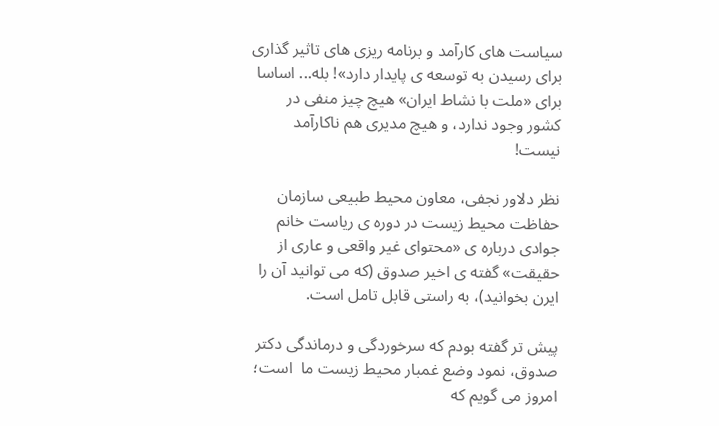سیاست های کارآمد و برنامه ریزی های تاثیر گذاری برای رسیدن به توسعه ی پایدار دارد»! بله... اساسا برای «ملت با نشاط ایران» هیچ چیز منفی در کشور وجود ندارد، و هیچ مدیری هم ناکارآمد نیست!

نظر دلاور نجفی، معاون محیط طبیعی سازمان حفاظت محیط زیست در دوره ی ریاست خانم جوادی درباره ی «محتوای غیر واقعی و عاری از حقیقت» گفته ی اخیر صدوق (که می توانید آن را  ایرن بخوانید)، به راستی قابل تامل است.

پیش تر گفته بودم که سرخوردگی و درماندگی دکتر صدوق، نمود وضع غمبار محیط زیست ما  است؛ امروز می گویم که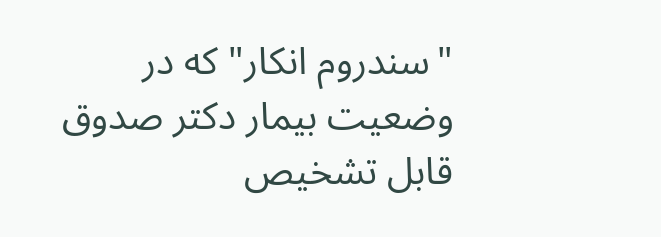"سندروم انکار" که در وضعیت بیمار دکتر صدوق قابل تشخیص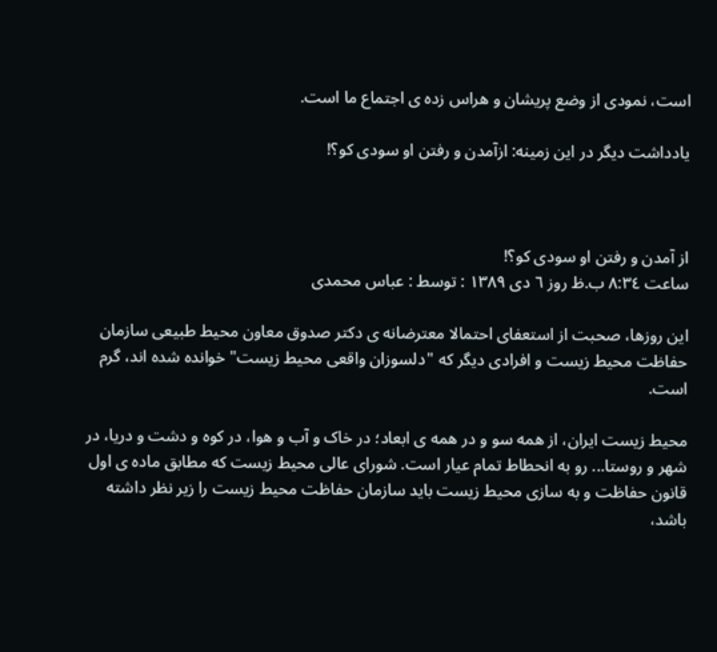است، نمودی از وضع پریشان و هراس زده ی اجتماع ما است.

یادداشت دیگر در این زمینه: ازآمدن و رفتن او سودی کو؟!



از آمدن و رفتن او سودی کو؟!
ساعت ۸:۳٤ ب.ظ روز ٦ دی ۱۳۸٩ : توسط : عباس محمدی

این روزها، صحبت از استعفای احتمالا معترضانه ی دکتر صدوق معاون محیط طبیعی سازمان حفاظت محیط زیست و افرادی دیگر که "دلسوزان واقعی محیط زیست" خوانده شده اند، گرم است.

محیط زیست ایران، از همه سو و در همه ی ابعاد؛ در خاک و آب و هوا، در کوه و دشت و دریا، در شهر و روستا... رو به انحطاط تمام عیار است. شورای عالی محیط زیست که مطابق ماده ی اول قانون حفاظت و به سازی محیط زیست باید سازمان حفاظت محیط زیست را زیر نظر داشته باشد،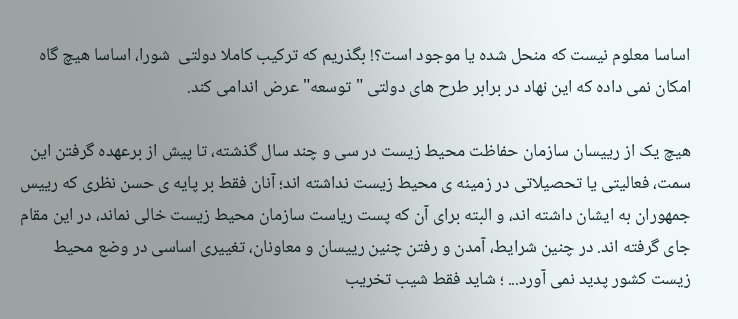اساسا معلوم نیست که منحل شده یا موجود است؟! بگذریم که ترکیب کاملا دولتی  شورا، اساسا هیچ گاه امکان نمی داده که این نهاد در برابر طرح های دولتی "توسعه" عرض اندامی کند.

هیچ یک از رییسان سازمان حفاظت محیط زیست در سی و چند سال گذشته، تا پیش از برعهده گرفتن این سمت، فعالیتی یا تحصیلاتی در زمینه ی محیط زیست نداشته اند؛ آنان فقط بر پایه ی حسن نظری که رییس جمهوران به ایشان داشته اند، و البته برای آن که پست ریاست سازمان محیط زیست خالی نماند، در این مقام جای گرفته اند. در چنین شرایط، آمدن و رفتن چنین رییسان و معاونان، تغییری اساسی در وضع محیط زیست کشور پدید نمی آورد... ؛ شاید فقط شیب تخریب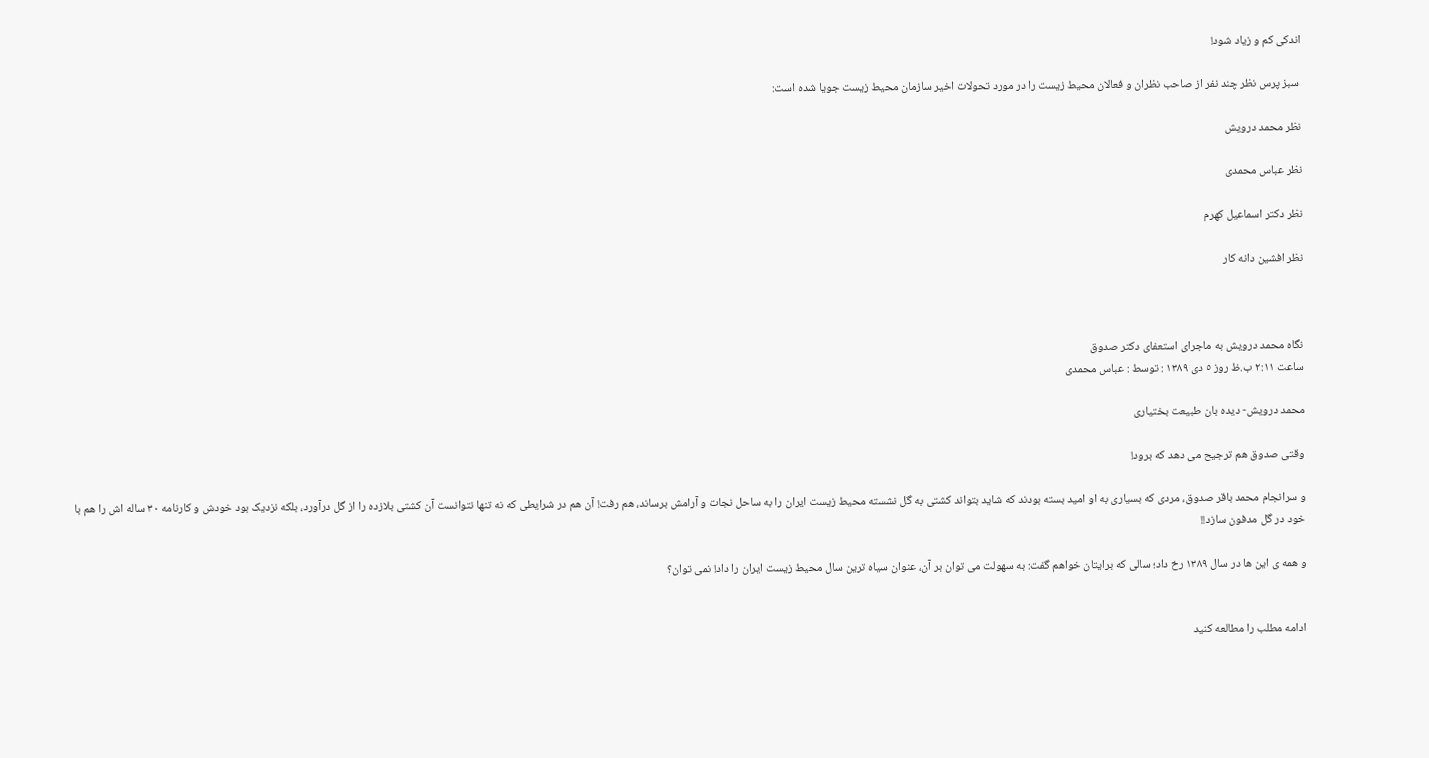اندکی کم و زیاد شود!

 سبز پرس نظر چند نفر از صاحب نظران و فعالان محیط زیست را در مورد تحولات اخیر سازمان محیط زیست جویا شده است:

نظر محمد درویش

نظر عباس محمدی

نظر دکتر اسماعیل کهرم

نظر افشین دانه کار



نگاه محمد درویش به ماجرای استعفای دکتر صدوق
ساعت ٢:۱۱ ب.ظ روز ٥ دی ۱۳۸٩ : توسط : عباس محمدی

محمد درویش- دیده بان طبیعت بختیاری

وقتی صدوق هم ترجیح می دهد که برود!

و سرانجام محمد باقر صدوق، مردی که بسیاری به او امید بسته بودند که شاید بتواند کشتی به گل نشسته محیط زیست ایران را به ساحل نجات و آرامش برساند، هم رفت! آن هم در شرایطی که نه تنها نتوانست آن کشتی بلازده را از گل درآورد، بلکه نزدیک بود خودش و کارنامه ۳۰ ساله اش را هم با خود در گل مدفون سازد!!

و همه ی این ها در سال ۱۳۸۹ رخ داد؛ سالی که برایتان خواهم گفت: به سهولت می توان بر آن، عنوان سیاه ترین سال محیط زیست ایران را داد! نمی توان؟


ادامه مطلب را مطالعه کنید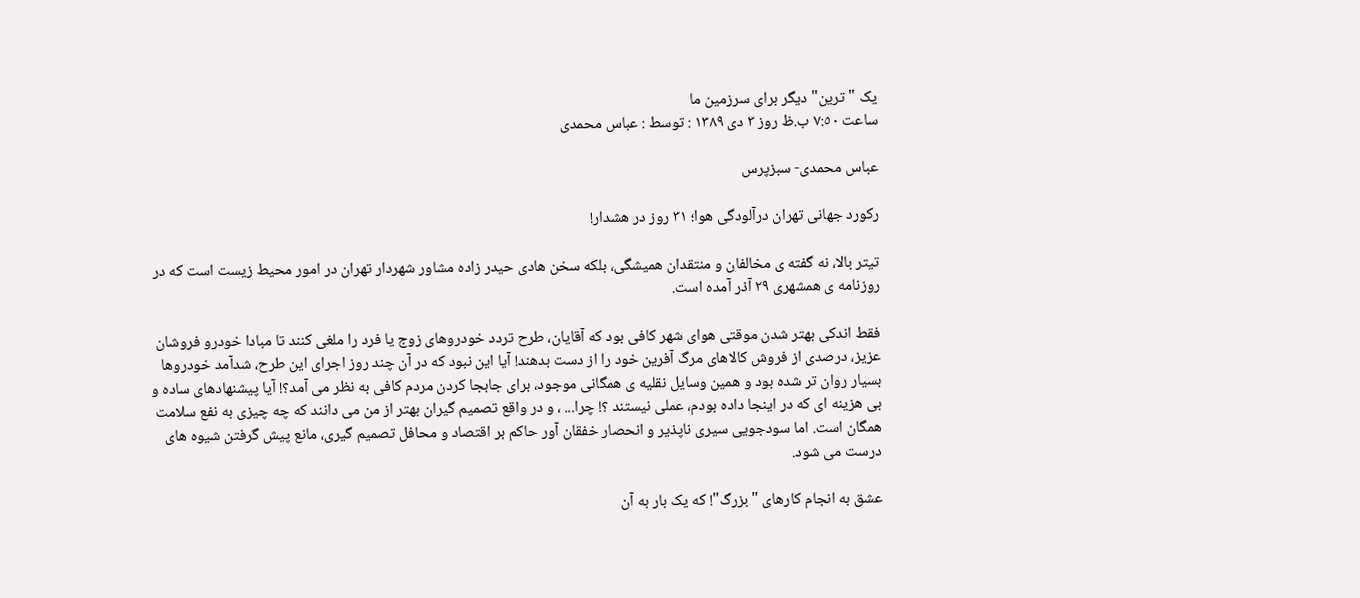یک "ترین" دیگر برای سرزمین ما
ساعت ٧:٥٠ ب.ظ روز ۳ دی ۱۳۸٩ : توسط : عباس محمدی

عباس محمدی- سبزپرس

رکورد جهانی تهران درآلودگی هوا؛ ٣١ روز در هشدار!

تیتر بالا، نه گفته ی مخالفان و منتقدان همیشگی، بلکه سخن هادی حیدر زاده مشاور شهردار تهران در امور محیط زیست است که در روزنامه ی همشهری ٢٩ آذر آمده است.

فقط اندکی بهتر شدن موقتی هوای شهر کافی بود که آقایان، طرح تردد خودروهای زوج یا فرد را ملغی کنند تا مبادا خودرو فروشان عزیز، درصدی از فروش کالاهای مرگ آفرین خود را از دست بدهند! آیا این نبود که در آن چند روز اجرای این طرح، شدآمد خودروها بسیار روان تر شده بود و همین وسایل نقلیه ی همگانی موجود، برای جابجا کردن مردم کافی به نظر می آمد؟! آیا پیشنهادهای ساده و بی هزینه ای که در اینجا داده بودم، عملی نیستند ؟! چرا... ، و در واقع تصمیم گیران بهتر از من می دانند که چه چیزی به نفع سلامت همگان است. اما سودجویی سیری ناپذیر و انحصار خفقان آور حاکم بر اقتصاد و محافل تصمیم گیری، مانع پیش گرفتن شیوه های درست می شود.

عشق به انجام کارهای "بزرگ"! که یک بار به آن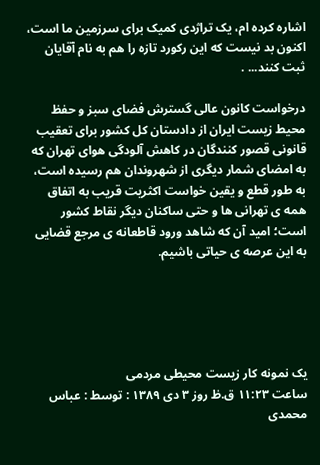اشاره کرده ام، یک تراژدی کمیک برای سرزمین ما است، اکنون بد نیست که این رکورد تازه را هم به نام آقایان ثبت کنند... .

درخواست کانون عالی گسترش فضای سبز و حفظ محیط زیست ایران از دادستان کل کشور برای تعقیب قانونی قصور کنندگان در کاهش آلودگی هوای تهران که به امضای شمار دیگری از شهروندان هم رسیده است، به طور قطع و یقین خواست اکثریت قریب به اتفاق همه ی تهرانی ها و حتی ساکنان دیگر نقاط کشور است؛ امید آن که شاهد ورود قاطعانه ی مرجع قضایی به این عرصه ی حیاتی باشیم.





یک نمونه کار زیست محیطی مردمی
ساعت ۱۱:٢۳ ق.ظ روز ۳ دی ۱۳۸٩ : توسط : عباس محمدی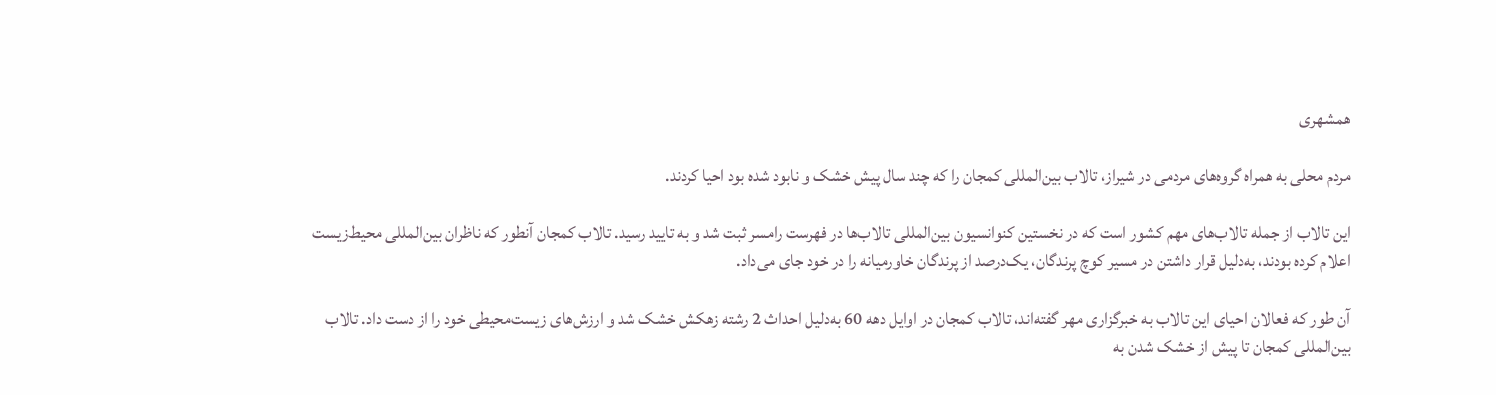همشهری

مردم محلی به همراه گروه‌های مردمی در شیراز، تالاب بین‌المللی کمجان را که چند سال پیش خشک و نابود شده بود احیا کردند.

این تالاب از جمله تالاب‌های مهم کشور است که در نخستین کنوانسیون بین‌المللی تالاب‌ها در فهرست رامسر ثبت شد و به تایید رسید. تالاب کمجان آنطور که ناظران بین‌المللی محیط‌زیست اعلام کرده بودند، به‌دلیل قرار داشتن در مسیر کوچ پرندگان، یک‌درصد از پرندگان خاورمیانه را در خود جای می‌داد.

آن طور که فعالان احیای این تالاب به خبرگزاری مهر گفته‌اند، تالاب کمجان در اوایل دهه 60 به‌دلیل احداث 2 رشته زهکش خشک شد و ارزش‌های زیست‌محیطی خود را از دست داد. تالاب بین‌المللی کمجان تا پیش از خشک شدن به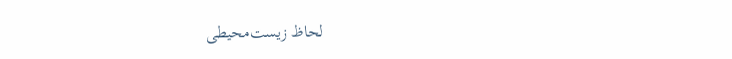لحاظ زیست‌محیطی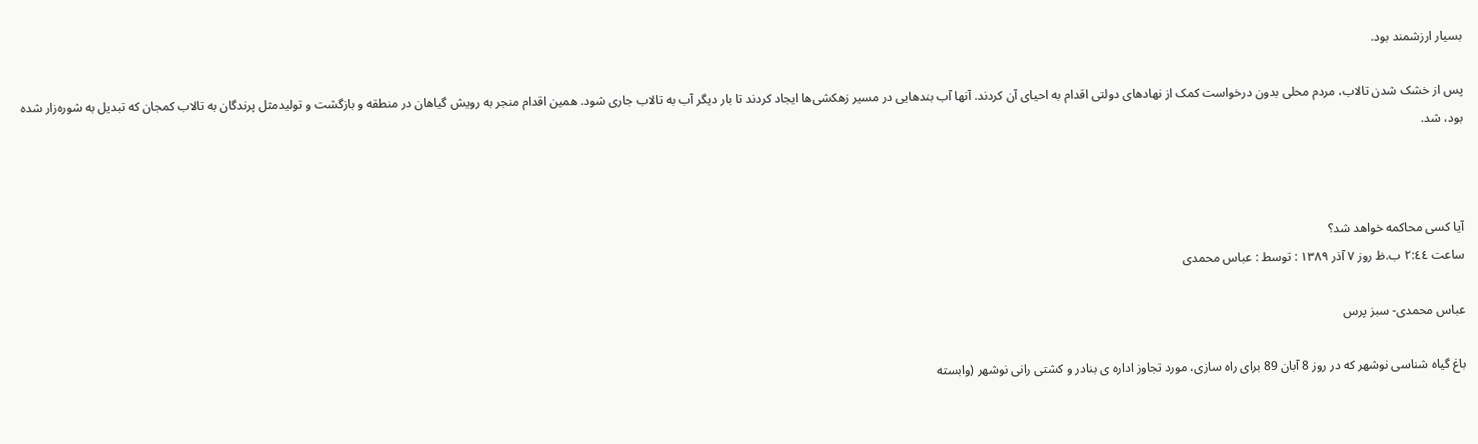بسیار ارزشمند بود.

پس از خشک شدن تالاب، مردم محلی بدون درخواست کمک از نهادهای دولتی اقدام به احیای آن کردند. آنها آب بندهایی در مسیر زهکشی‌ها ایجاد کردند تا بار دیگر آب به تالاب جاری شود. همین اقدام منجر به رویش گیاهان در منطقه و بازگشت و تولیدمثل پرندگان به تالاب کمجان که تبدیل به شوره‌زار شده بود، شد.



آیا کسی محاکمه خواهد شد؟
ساعت ٢:٤٤ ب.ظ روز ٧ آذر ۱۳۸٩ : توسط : عباس محمدی

عباس محمدی- سبز پرس

باغ گیاه شناسی نوشهر که در روز 8 آبان 89 برای راه سازی، مورد تجاوز اداره ی بنادر و کشتی رانی نوشهر (وابسته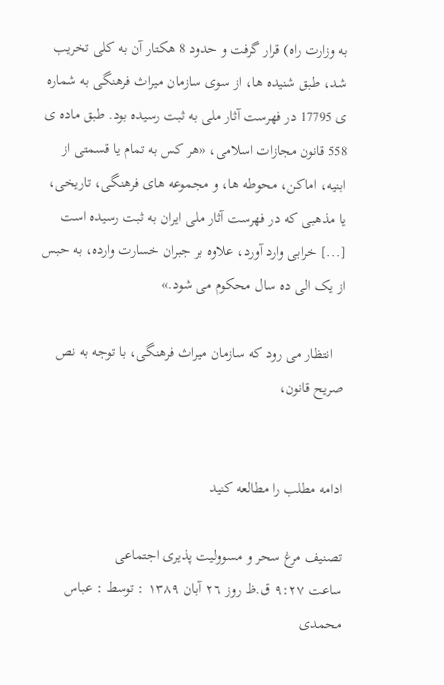به وزارت راه) قرار گرفت و حدود 8 هکتار آن به کلی تخریب شد، طبق شنیده ها، از سوی سازمان میراث فرهنگی به شماره ی 17795 در فهرست آثار ملی به ثبت رسیده بود. طبق ماده ی 558 قانون مجازات اسلامی، «هر کس به تمام یا قسمتی از ابنیه، اماکن، محوطه ها، و مجموعه های فرهنگی، تاریخی، یا مذهبی که در فهرست آثار ملی ایران به ثبت رسیده است [...] خرابی وارد آورد، علاوه بر جبران خسارت وارده، به حبس از یک الی ده سال محکوم می شود.»

   انتظار می رود که سازمان میراث فرهنگی، با توجه به نص صریح قانون،


ادامه مطلب را مطالعه کنید

تصنیف مرغ سحر و مسوولیت پذیری اجتماعی
ساعت ٩:٢٧ ق.ظ روز ٢٦ آبان ۱۳۸٩ : توسط : عباس محمدی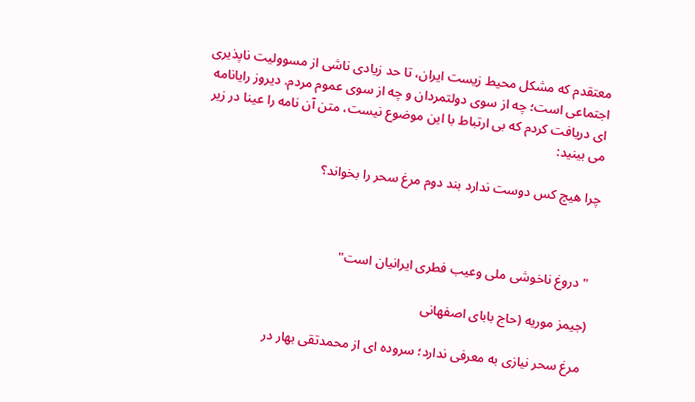معتقدم که مشکل محیط زیست ایران، تا حد زیادی ناشی از مسوولیت ناپذیری اجتماعی است؛ چه از سوی دولتمردان و چه از سوی عموم مردم. دیروز رایانامه ای دریافت کردم که بی ارتباط با این موضوع نیست، متن آن نامه را عینا در زیر می بینید:

چرا هیچ کس دوست ندارد بند دوم مرغ سحر را بخواند؟



 " دروغ ناخوشی ملی وعیب فطری ایرانیان است"

(جیمز موریه (حاج بابای اصفهانی

 مرغ سحر نیازی به معرفی ندارد؛ سروده ای از محمدتقی بهار در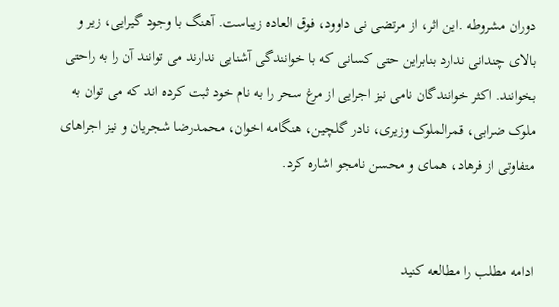دوران مشروطه .این اثر، از مرتضی نی داوود، فوق العاده زیباست. آهنگ با وجود گیرایی، زیر و بالای چندانی ندارد بنابراین حتی کسانی که با خوانندگی آشنایی ندارند می توانند آن را به راحتی بخوانند. اکثر خوانندگان نامی نیز اجرایی از مرغ سحر را به نام خود ثبت کرده اند که می توان به ملوک ضرابی، قمرالملوک وزیری، نادر گلچین، هنگامه اخوان، محمدرضا شجریان و نیز اجراهای متفاوتی از فرهاد، همای و محسن نامجو اشاره کرد.


ادامه مطلب را مطالعه کنید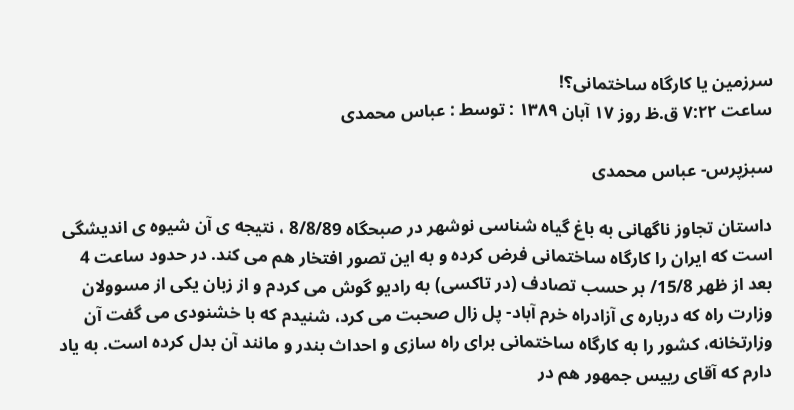سرزمین یا کارگاه ساختمانی؟!
ساعت ٧:٢٢ ق.ظ روز ۱٧ آبان ۱۳۸٩ : توسط : عباس محمدی

سبزپرس- عباس محمدی

داستان تجاوز ناگهانی به باغ گیاه شناسی نوشهر در صبحگاه 8/8/89 ، نتیجه ی آن شیوه ی اندیشگی است که ایران را کارگاه ساختمانی فرض کرده و به این تصور افتخار هم می کند. در حدود ساعت 4 بعد از ظهر 15/8/ بر حسب تصادف (در تاکسی) به رادیو گوش می کردم و از زبان یکی از مسوولان وزارت راه که درباره ی آزادراه خرم آباد- پل زال صحبت می کرد، شنیدم که با خشنودی می گفت آن وزارتخانه، کشور را به کارگاه ساختمانی برای راه سازی و احداث بندر و مانند آن بدل کرده است. به یاد دارم که آقای رییس جمهور هم در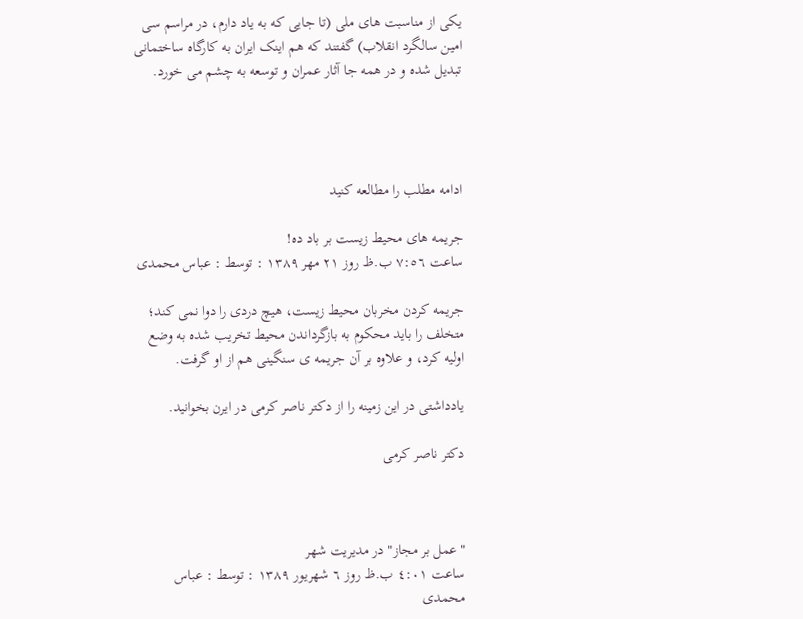یکی از مناسبت های ملی (تا جایی که به یاد دارم، در مراسم سی امین سالگرد انقلاب) گفتند که هم اینک ایران به کارگاه ساختمانی تبدیل شده و در همه جا آثار عمران و توسعه به چشم می خورد.




ادامه مطلب را مطالعه کنید

جریمه های محیط زیست بر باد ده!
ساعت ٧:٥٦ ب.ظ روز ٢۱ مهر ۱۳۸٩ : توسط : عباس محمدی

جریمه کردن مخربان محیط زیست، هیچ دردی را دوا نمی کند؛ متخلف را باید محکوم به بازگرداندن محیط تخریب شده به وضع اولیه کرد، و علاوه بر آن جریمه ی سنگینی هم از او گرفت.

یادداشتی در این زمینه را از دکتر ناصر کرمی در ایرن بخوانید.

دکتر ناصر کرمی



"عمل بر مجاز" در مدیریت شهر
ساعت ٤:٠۱ ب.ظ روز ٦ شهریور ۱۳۸٩ : توسط : عباس محمدی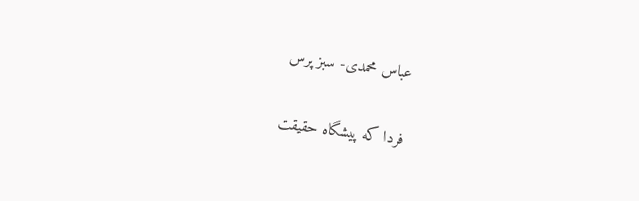عباس محمدی- سبز پرس

فردا که پیشگاه حقیقت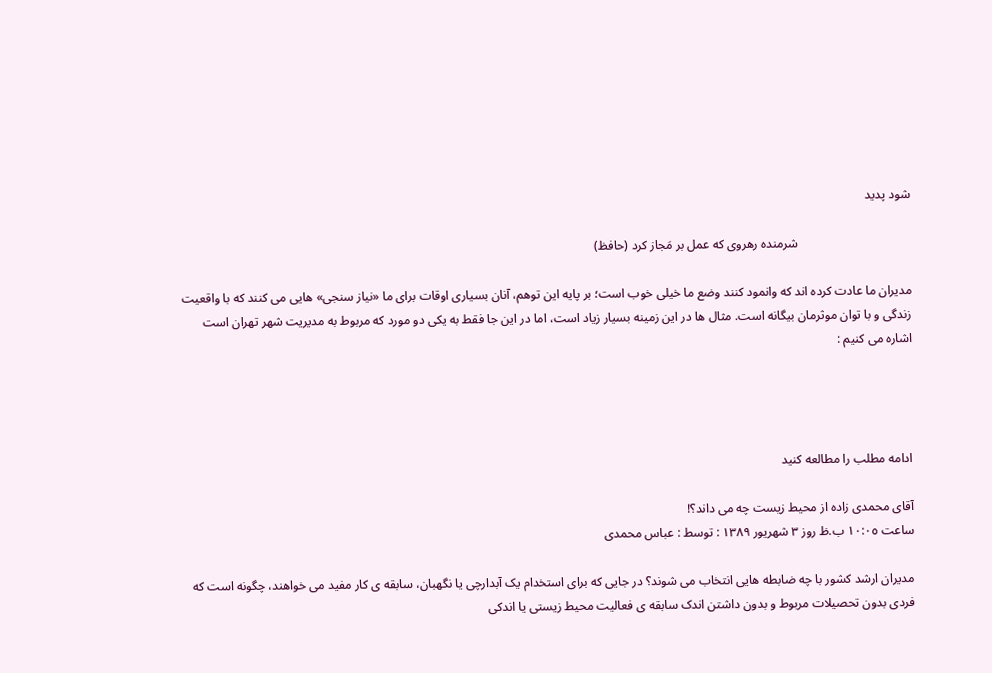شود پدید

                                    شرمنده رهروی که عمل بر مَجاز کرد (حافظ)

مدیران ما عادت کرده اند که وانمود کنند وضع ما خیلی خوب است؛ بر پایه این توهم، آنان بسیاری اوقات برای ما «نیاز سنجی» هایی می کنند که با واقعیت زندگی و با توان موثرمان بیگانه است. مثال ها در این زمینه بسیار زیاد است، اما در این جا فقط به یکی دو مورد که مربوط به مدیریت شهر تهران است اشاره می کنیم :




ادامه مطلب را مطالعه کنید

آقای محمدی زاده از محیط زیست چه می داند؟!
ساعت ۱٠:٠٥ ب.ظ روز ۳ شهریور ۱۳۸٩ : توسط : عباس محمدی

مدیران ارشد کشور با چه ضابطه هایی انتخاب می شوند؟ در جایی که برای استخدام یک آبدارچی یا نگهبان، سابقه ی کار مفید می خواهند، چگونه است که فردی بدون تحصیلات مربوط و بدون داشتن اندک سابقه ی فعالیت محیط زیستی یا اندکی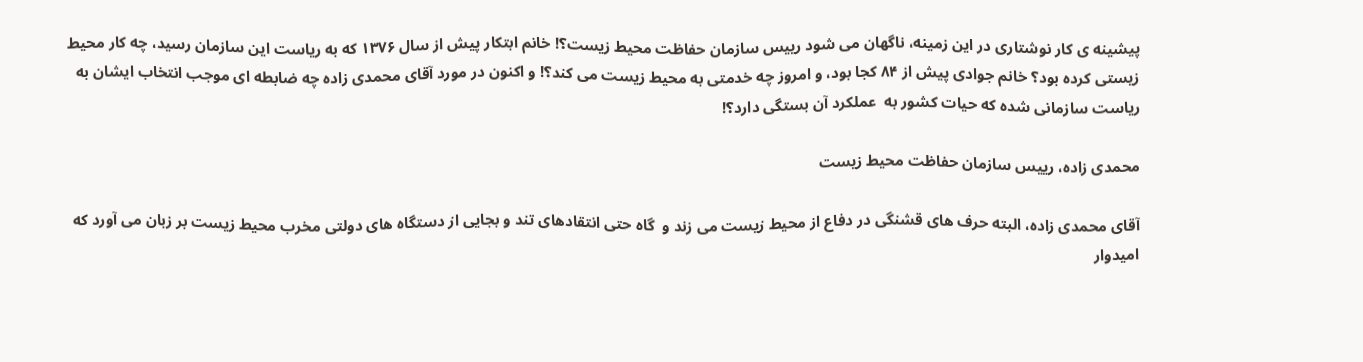پیشینه ی کار نوشتاری در این زمینه، ناگهان می شود رییس سازمان حفاظت محیط زیست؟! خانم ابتکار پیش از سال ١٣٧۶ که به ریاست این سازمان رسید، چه کار محیط زیستی کرده بود؟ خانم جوادی پیش از ٨۴ کجا بود، و امروز چه خدمتی به محیط زیست می کند؟! و اکنون در مورد آقای محمدی زاده چه ضابطه ای موجب انتخاب ایشان به ریاست سازمانی شده که حیات کشور به  عملکرد آن بستگی دارد؟!

محمدی زاده، رییس سازمان حفاظت محیط زیست

آقای محمدی زاده، البته حرف های قشنگی در دفاع از محیط زیست می زند و  گاه حتی انتقادهای تند و بجایی از دستگاه های دولتی مخرب محیط زیست بر زبان می آورد که امیدوار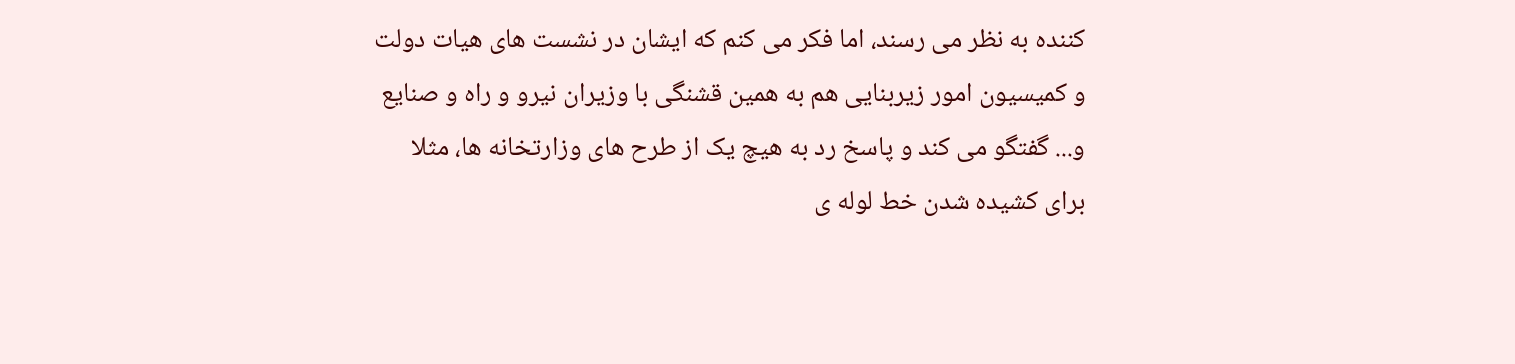کننده به نظر می رسند، اما فکر می کنم که ایشان در نشست های هیات دولت و کمیسیون امور زیربنایی هم به همین قشنگی با وزیران نیرو و راه و صنایع و... گفتگو می کند و پاسخ رد به هیچ یک از طرح های وزارتخانه ها، مثلا برای کشیده شدن خط لوله ی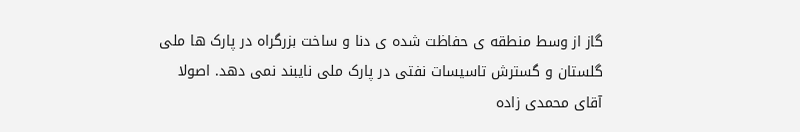گاز از وسط منطقه ی حفاظت شده ی دنا و ساخت بزرگراه در پارک ها ملی گلستان و گسترش تاسیسات نفتی در پارک ملی نایبند نمی دهد. اصولا آقای محمدی زاده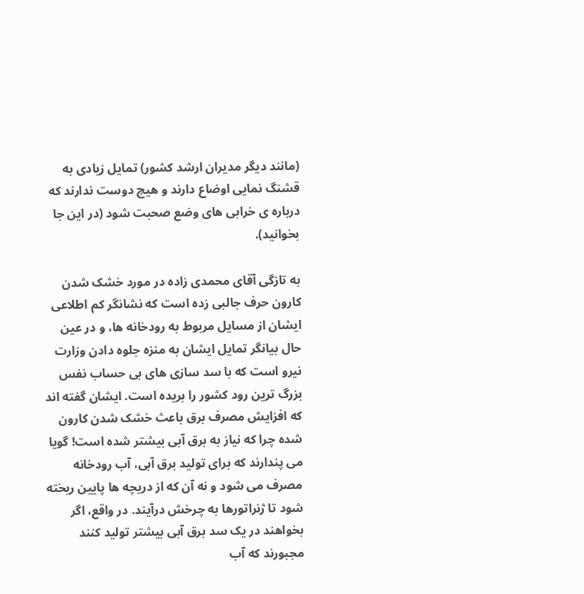(مانند دیگر مدیران ارشد کشور) تمایل زیادی به قشنگ نمایی اوضاع دارند و هیچ دوست ندارند که درباره ی خرابی های وضع صحبت شود (در این جا بخوانید).

به تازگی آقای محمدی زاده در مورد خشک شدن کارون حرف جالبی زده است که نشانگر کم اطلاعی ایشان از مسایل مربوط به رودخانه ها، و در عین حال بیانگر تمایل ایشان به منزه جلوه دادن وزارت نیرو است که با سد سازی های بی حساب نفس بزرگ ترین رود کشور را بریده است. ایشان گفته اند که افزایش مصرف برق باعث خشک شدن کارون شده چرا که نیاز به برق آبی بیشتر شده است! گویا می پندارند که برای تولید برق آبی، آب رودخانه مصرف می شود و نه آن که از دریچه ها پایین ریخته شود تا ژنراتورها به چرخش درآیند. در واقع، اگر بخواهند در یک سد برق آبی بیشتر تولید کنند مجبورند که آب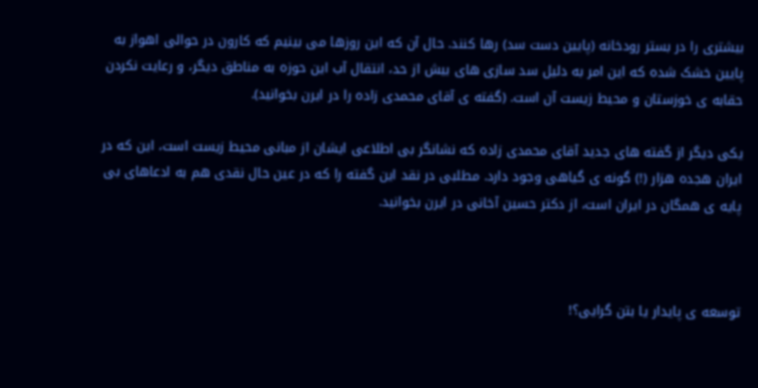بیشتری را در بستر رودخانه (پایین دست سد) رها کنند. حال آن که این روزها می بینیم که کارون در حوالی اهواز به پایین خشک شده که این امر به دلیل سد سازی های بیش از حد، انتقال آب این حوزه به مناطق دیگر، و رعایت نکردن حقابه ی خوزستان و محیط زیست آن است. (گفته ی آقای محمدی زاده را در ایرن بخوانید).

یکی دیگر از گفته های جدید آقای محمدی زاده که نشانگر بی اطلاعی ایشان از مبانی محیط زیست است، این که در ایران هجده هزار (!) گونه ی گیاهی وجود دارد. مطلبی در نقد این گفته را که در عین حال نقدی هم به ادعاهای بی پایه ی همگان در ایران است، از دکتر حسین آخانی در ایرن بخوانید.



توسعه ی پایدار یا بتن گرایی؟!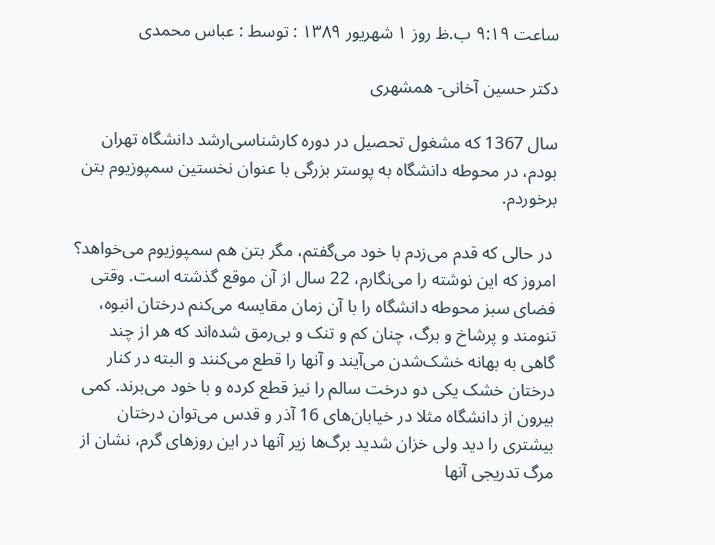ساعت ٩:۱٩ ب.ظ روز ۱ شهریور ۱۳۸٩ : توسط : عباس محمدی

دکتر حسین آخانی- همشهری

سال 1367 که مشغول تحصیل در دوره کارشناسی‌ارشد دانشگاه تهران بودم، در محوطه دانشگاه به پوستر بزرگی با عنوان نخستین سمپوزیوم بتن برخوردم.

 در حالی که قدم می‌زدم با خود می‌گفتم، مگر بتن هم سمپوزیوم می‌خواهد؟ امروز که این نوشته را می‌نگارم، 22 سال از آن موقع گذشته است. وقتی فضای سبز محوطه دانشگاه را با آن زمان مقایسه می‌کنم درختان انبوه، تنومند و پرشاخ و برگ، چنان کم و تنک و بی‌رمق شده‌اند که هر از چند گاهی به بهانه خشک‌شدن می‌آیند و آنها را قطع می‌کنند و البته در کنار درختان خشک یکی دو درخت سالم را نیز قطع کرده و با خود می‌برند. کمی بیرون از دانشگاه مثلا در خیابان‌های 16 آذر و قدس می‌توان درختان بیشتری را دید ولی خزان شدید برگ‌ها زیر آنها در این روزهای گرم، نشان از مرگ تدریجی آنها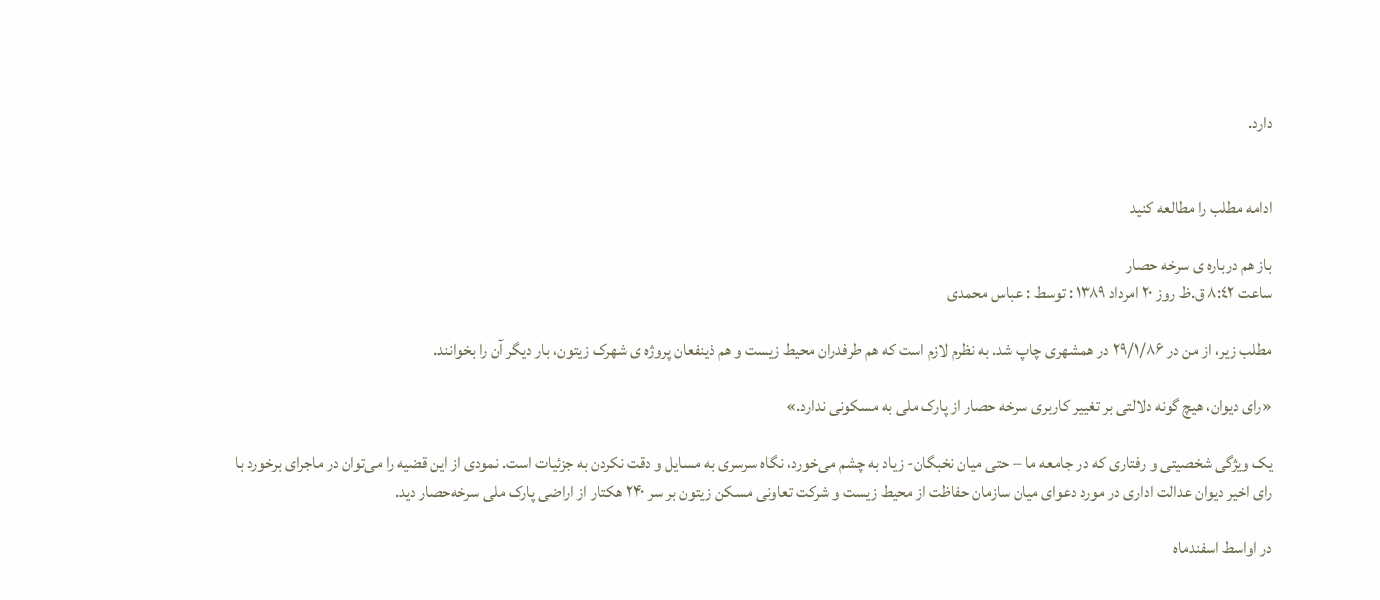دارد.


ادامه مطلب را مطالعه کنید

باز هم درباره ی سرخه حصار
ساعت ۸:٤٢ ق.ظ روز ٢٠ امرداد ۱۳۸٩ : توسط : عباس محمدی

مطلب زیر، از من در ٢٩/١/٨۶ در همشهری چاپ شد. به نظرم لازم است که هم طرفدران محیط زیست و هم ذینفعان پروژه ی شهرک زیتون، بار دیگر آن را بخوانند.

«رای دیوان، هیچ گونه دلالتی بر تغییر کاربری سرخه حصار از پارک ملی به مسکونی ندارد.»

یک ویژگی شخصیتی و رفتاری که در جامعه‌ ما – حتی میان نخبگان- زیاد به چشم می‌خورد، نگاه سرسری به مسایل و دقت نکردن به جزئیات است. نمودی از این قضیه را می‌توان در ماجرای برخورد با رای اخیر دیوان عدالت اداری در مورد دعوای میان سازمان حفاظت از محیط زیست و شرکت تعاونی مسکن زیتون بر سر ۲۴۰ هکتار از اراضی پارک ملی سرخه‌حصار دید.

در اواسط اسفندماه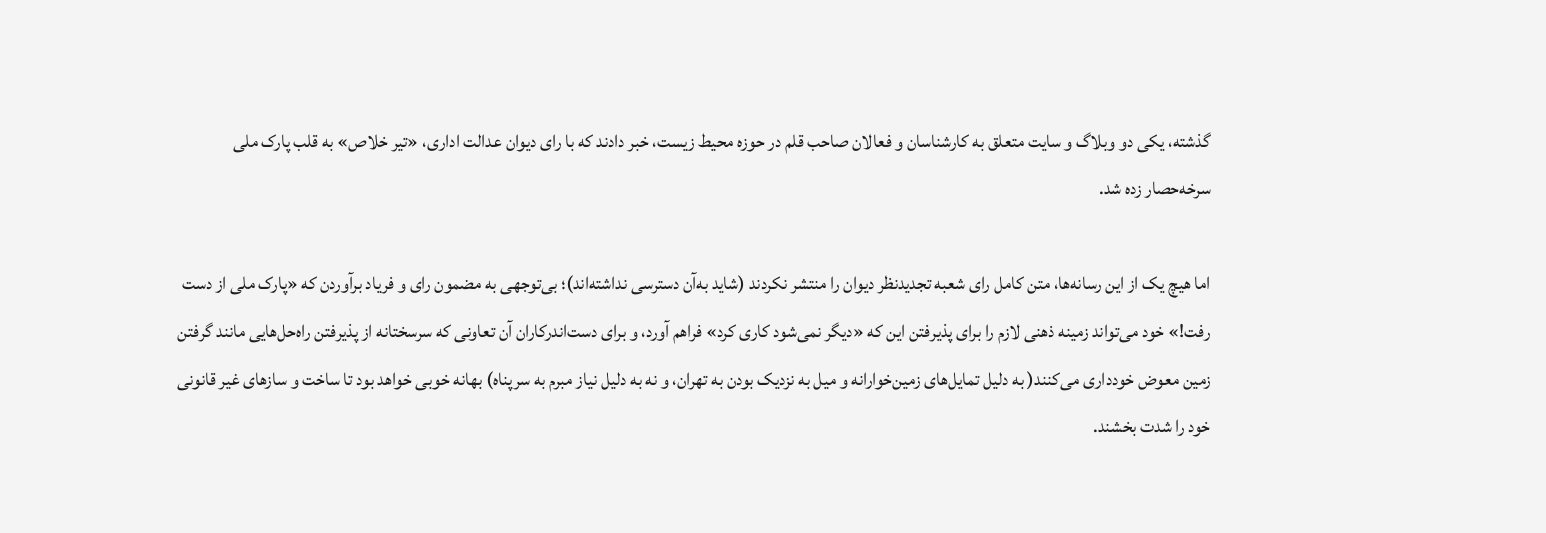گذشته، یکی دو وبلاگ و سایت متعلق به کارشناسان و فعالان صاحب قلم در حوزه‌ محیط زیست، خبر دادند که با رای دیوان عدالت اداری، «تیر خلاص» به قلب پارک ملی سرخه‌حصار زده شد.

اما هیچ یک از این رسانه‌ها، متن کامل رای شعبه‌ تجدیدنظر دیوان را منتشر نکردند (شاید به‌آن دسترسی نداشته‌اند)؛ بی‌توجهی به مضمون رای و فریاد برآوردن که «پارک ملی از دست رفت!» خود می‌تواند زمینه ذهنی لازم را برای پذیرفتن این که «دیگر نمی‌شود کاری کرد» فراهم آورد، و برای دست‌اندرکاران آن تعاونی که سرسختانه از پذیرفتن راه‌حل‌هایی مانند گرفتن زمین معوض خودداری می‌کنند( به دلیل تمایل‌های زمین‌خوارانه و میل به نزدیک بودن به تهران، و نه به دلیل نیاز مبرم به سرپناه) بهانه‌ خوبی خواهد بود تا ساخت و سازهای غیر قانونی خود را شدت بخشند.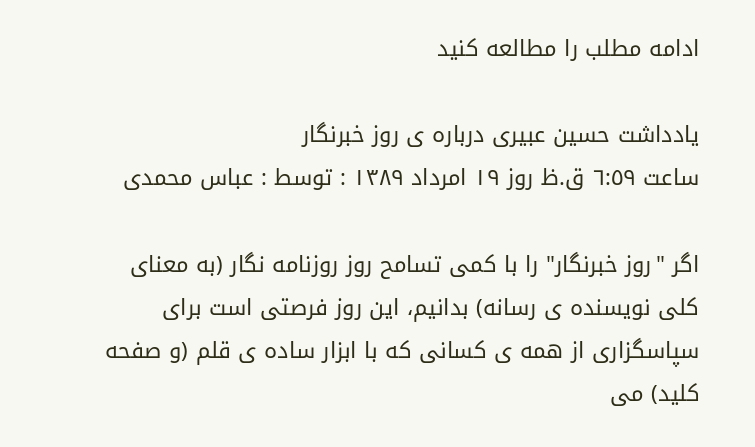ادامه مطلب را مطالعه کنید

یادداشت حسین عبیری درباره ی روز خبرنگار
ساعت ٦:٥٩ ق.ظ روز ۱٩ امرداد ۱۳۸٩ : توسط : عباس محمدی

اگر "روز خبرنگار" را با کمی تسامح روز روزنامه نگار (به معنای کلی نویسنده ی رسانه) بدانیم، این روز فرصتی است برای سپاسگزاری از همه ی کسانی که با ابزار ساده ی قلم (و صفحه کلید) می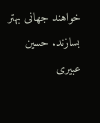خواهند جهانی بهتر بسازند. حسین عبیری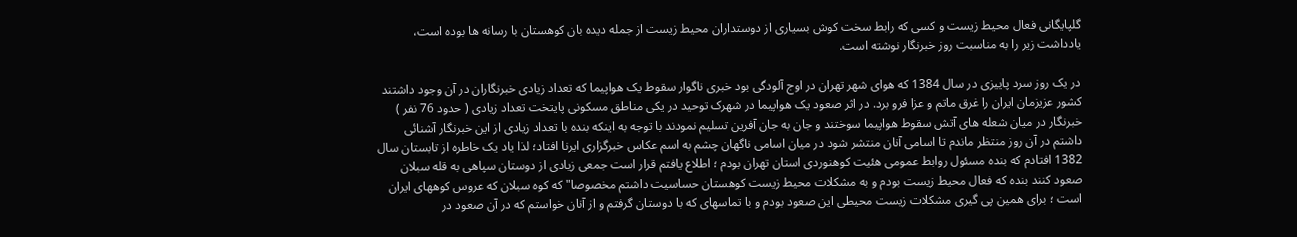گلپایگانی فعال محیط زیست و کسی که رابط سخت کوش بسیاری از دوستداران محیط زیست از جمله دیده بان کوهستان با رسانه ها بوده است، یادداشت زیر را به مناسبت روز خبرنگار نوشته است.

در یک روز سرد پاییزی در سال 1384 که هوای شهر تهران در اوج آلودگی بود خبری ناگوار سقوط یک هواپیما که تعداد زیادی خبرنگاران در آن وجود داشتند کشور عزیزمان ایران را غرق ماتم و عزا فرو برد. در اثر صعود یک هواپیما در شهرک توحید در یکی مناطق مسکونی پایتخت تعداد زیادی ( حدود 76 نفر ) خبرنگار در میان شعله های آتش سقوط هواپیما سوختند و جان به جان آفرین تسلیم نمودند با توجه به اینکه بنده با تعداد زیادی از این خبرنگار آشنائی داشتم در آن روز منتظر ماندم تا اسامی آنان منتشر شود در میان اسامی ناگهان چشم به اسم عکاس خبرگزاری ایرنا افتاد؛ لذا یاد یک خاطره از تابستان سال 1382 افتادم که بنده مسئول روابط عمومی هئیت کوهنوردی استان تهران بودم ؛ اطلاع یافتم قرار است جمعی زیادی از دوستان سپاهی به قله سبلان صعود کنند بنده که فعال محیط زیست بودم و به مشکلات محیط زیست کوهستان حساسیت داشتم مخصوصا" که کوه سبلان که عروس کوههای ایران است ؛ برای همین پی گیری مشکلات زیست محیطی این صعود بودم و با تماسهای که با دوستان گرفتم و از آنان خواستم که در آن صعود در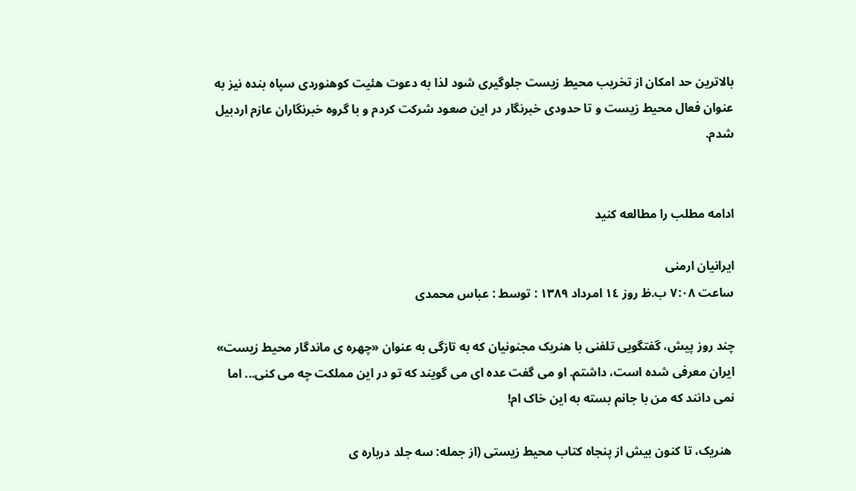بالاترین حد امکان از تخریب محیط زیست جلوگیری شود لذا به دعوت هئیت کوهنوردی سپاه بنده نیز به عنوان فعال محیط زیست و تا حدودی خبرنگار در این صعود شرکت کردم و با گروه خبرنگاران عازم اردبیل شدم.


ادامه مطلب را مطالعه کنید

ایرانیان ارمنی
ساعت ٧:٠۸ ب.ظ روز ۱٤ امرداد ۱۳۸٩ : توسط : عباس محمدی

چند روز پیش، گفتگویی تلفنی با هنریک مجنونیان که به تازگی به عنوان «چهره ی ماندگار محیط زیست» ایران معرفی شده است، داشتم. او می گفت عده ای می گویند که تو در این مملکت چه می کنی... اما نمی دانند که من با جانم بسته به این خاک ام!

 هنریک، تا کنون بیش از پنجاه کتاب محیط زیستی (از جمله: سه جلد درباره ی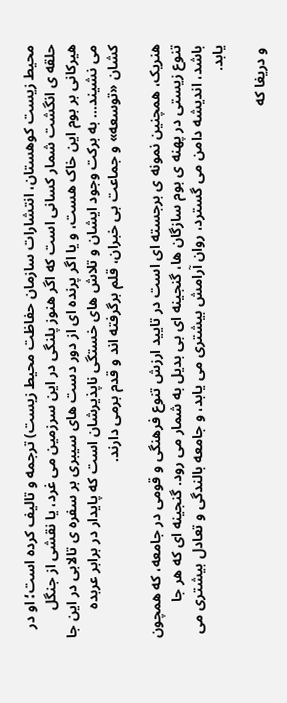محیط زیست کوهستان، انتشارات سازمان حفاظت محیط زیست) ترجمه و تالیف کرده است؛ او در حلقه ی انگشت شمار کسانی است که اگر هنوز پلنگی در این سرزمین می غرد، یا نقشی از جنگل هیرکانی بر بوم این خاک هست، و یا اگر پرنده ای از دور دست های سیبری بر سفره ی تالابی در این جا می نشیند... به برکت وجود ایشان و تلاش های خستگی ناپذیرشان است که پایدار در برابر عربده کشان «توسعه» و جماعت بی خبران، قلم برگرفته اند و قدم برمی دارند.

هنریک، همچنین نمونه ی برجسته ای است در تایید ارزش تنوع فرهنگی و قومی در جامعه، که همچون تنوع زیستی در پهنه ی بوم سازگان ها، گنجینه ای بی بدیل به شمار می رود. گنجینه ای که هر جا باشد، اندیشه دامن می گسترد، روان آرامش بیشتری می یابد، و جامعه بالندگی و تعادل بیشتری می یابد.

 و دریغا که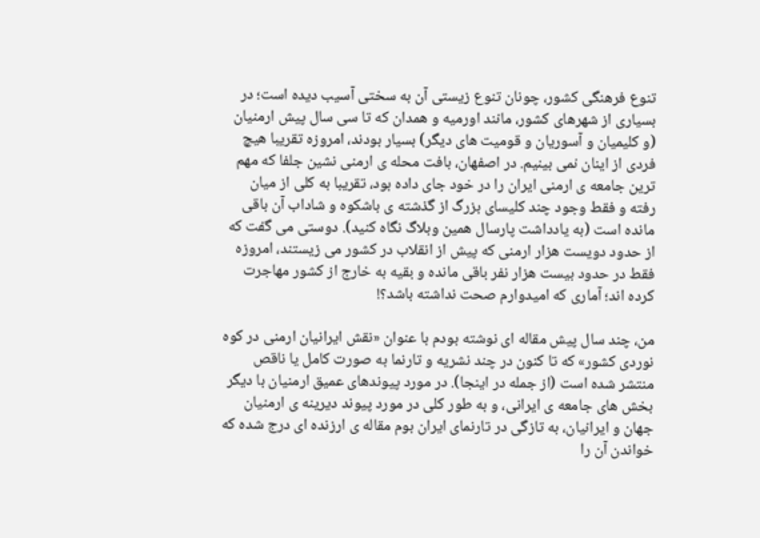تنوع فرهنگی کشور، چونان تنوع زیستی آن به سختی آسیب دیده است؛ در بسیاری از شهرهای کشور، مانند اورمیه و همدان که تا سی سال پیش ارمنیان (و کلیمیان و آسوریان و قومیت های دیگر) بسیار بودند، امروزه تقریبا هیچ فردی از اینان نمی بینیم. در اصفهان، بافت محله ی ارمنی نشین جلفا که مهم ترین جامعه ی ارمنی ایران را در خود جای داده بود، تقریبا به کلی از میان رفته و فقط وجود چند کلیسای بزرگ از گذشته ی باشکوه و شاداب آن باقی مانده است (به یادداشت پارسال همین وبلاگ نگاه کنید). دوستی می گفت که از حدود دویست هزار ارمنی که پیش از انقلاب در کشور می زیستند، امروزه فقط در حدود بیست هزار نفر باقی مانده و بقیه به خارج از کشور مهاجرت کرده اند؛ آماری که امیدوارم صحت نداشته باشد؟!

من، چند سال پیش مقاله ای نوشته بودم با عنوان «نقش ایرانیان ارمنی در کوه نوردی کشور» که تا کنون در چند نشریه و تارنما به صورت کامل یا ناقص منتشر شده است (از جمله در اینجا). در مورد پیوندهای عمیق ارمنیان با دیگر بخش های جامعه ی ایرانی، و به طور کلی در مورد پیوند دیرینه ی ارمنیان جهان و ایرانیان، به تازگی در تارنمای ایران بوم مقاله ی ارزنده ای درج شده که خواندن آن را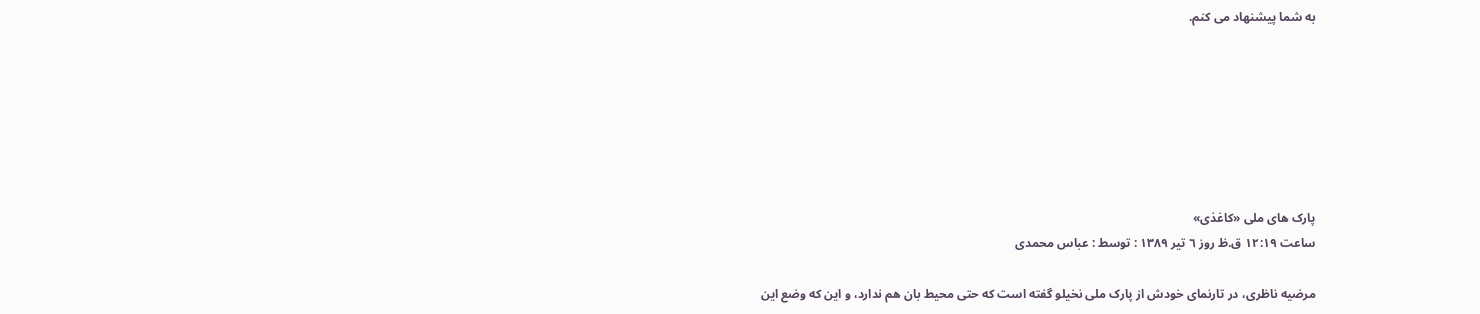به شما پیشنهاد می کنم.







پارک های ملی «کاغذی»
ساعت ۱٢:۱٩ ق.ظ روز ٦ تیر ۱۳۸٩ : توسط : عباس محمدی

مرضیه ناظری، در تارنمای خودش از پارک ملی نخیلو گفته است که حتی محیط بان هم ندارد، و این که وضع این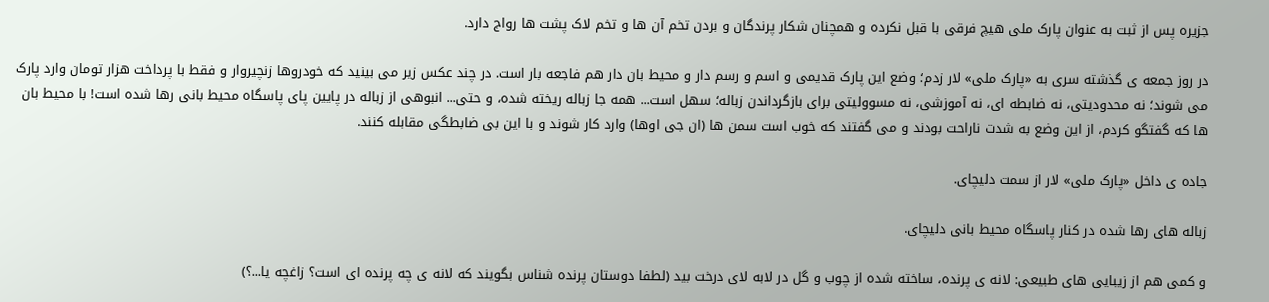جزیره پس از ثبت به عنوان پارک ملی هیچ فرقی با قبل نکرده و همچنان شکار پرندگان و بردن تخم آن ها و تخم لاک پشت ها رواج دارد.

در روز جمعه ی گذشته سری به «پارک ملی» لار زدم؛ وضع این پارک قدیمی و اسم و رسم دار و محیط بان دار هم فاجعه بار است. در چند عکس زیر می بینید که خودروها زنچیروار و فقط با پرداخت هزار تومان وارد پارک می شوند؛ نه محدودیتی، نه ضابطه ای، نه آموزشی، نه مسوولیتی برای بازگرداندن زباله؛ سهل است... همه جا زباله ریخته شده، و حتی... انبوهی از زباله در پایین پای پاسگاه محیط بانی رها شده است! با محیط بان ها که گفتگو کردم، از این وضع به شدت ناراحت بودند و می گفتند که خوب است سمن ها (ان جی اوها) وارد کار شوند و با این بی ضابطگی مقابله کنند.

جاده ی داخل «پارک ملی» لار از سمت دلیچای.

زباله های رها شده در کنار پاسگاه محیط بانی دلیچای.

و کمی هم از زیبایی های طبیعی: لانه ی پرنده، ساخته شده از چوب و گل در لابه لای درخت بید (لطفا دوستان پرنده شناس بگویند که لانه ی چه پرنده ای است؟ زاغچه یا...؟)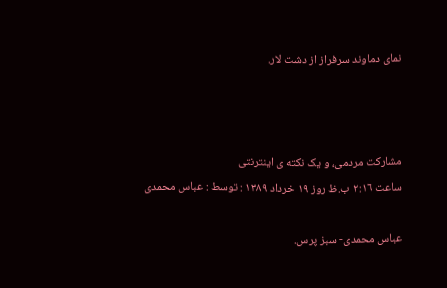نمای دماوند سرفراز از دشت لار.



مشارکت مردمی، و یک نکته ی اینترنتی
ساعت ٢:۱٦ ب.ظ روز ۱٩ خرداد ۱۳۸٩ : توسط : عباس محمدی

عباس محمدی- سبز پرس.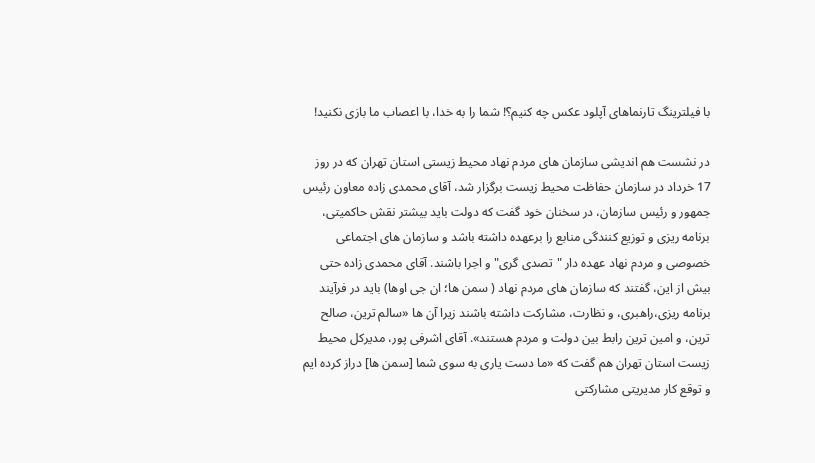با فیلترینگ تارنماهای آپلود عکس چه کنیم؟! شما را به خدا، با اعصاب ما بازی نکنید!

در نشست هم اندیشی سازمان های مردم نهاد محیط زیستی استان تهران که در روز 17 خرداد در سازمان حفاظت محیط زیست برگزار شد، آقای محمدی زاده معاون رئیس جمهور و رئیس سازمان، در سخنان خود گفت که دولت باید بیشتر نقش حاکمیتی، برنامه ریزی و توزیع کنندگی منابع را برعهده داشته باشد و سازمان های اجتماعی خصوصی و مردم نهاد عهده دار "تصدی گری" و اجرا باشند. آقای محمدی زاده حتی بیش از این، گفتند که سازمان های مردم نهاد ( سمن ها؛ ان جی اوها) باید در فرآیند برنامه ریزی،راهبری، و نظارت، مشارکت داشته باشند زیرا آن ها «سالم ترین، صالح ترین، و امین ترین رابط بین دولت و مردم هستند». آقای اشرفی پور، مدیرکل محیط زیست استان تهران هم گفت که «ما دست یاری به سوی شما [سمن ها] دراز کرده ایم و توقع کار مدیریتی مشارکتی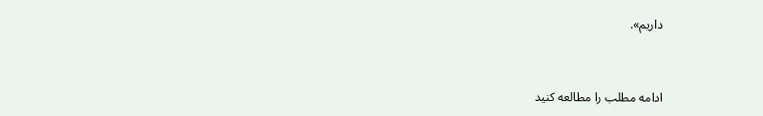داریم».


ادامه مطلب را مطالعه کنید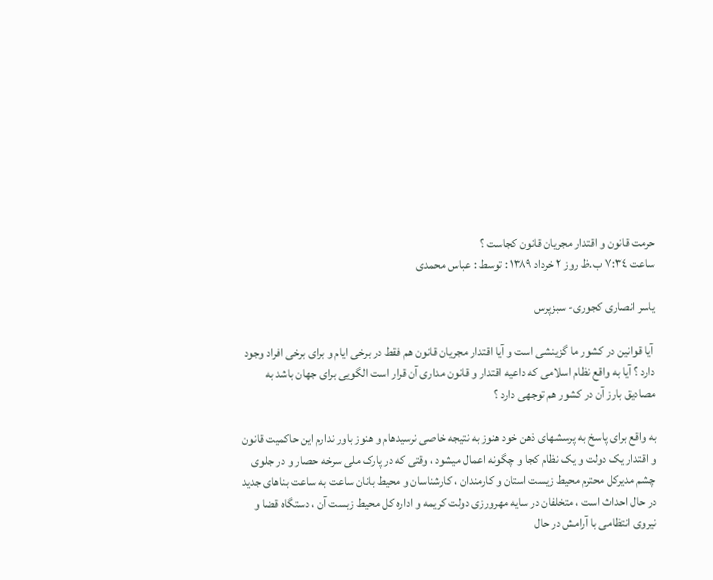حرمت قانون و اقتدار مجریان قانون کجاست ؟
ساعت ٧:۳٤ ب.ظ روز ٢ خرداد ۱۳۸٩ : توسط : عباس محمدی

یاسر انصاری کجوری- سبزپرس

 آیا قوانین در کشور ما گزینشی است و آیا اقتدار مجریان قانون هم فقط در برخی ایام و برای برخی افراد وجود دارد ؟ آیا به واقع نظام اسلامی که داعیه اقتدار و قانون مداری آن قرار است الگویی برای جهان باشد به مصادیق بارز آن در کشور هم توجهی دارد ؟

به واقع برای پاسخ به پرسشهای ذهن خود هنوز به نتیجه خاصی نرسیدهام و هنوز باور ندارم این حاکمیت قانون و اقتدار یک دولت و یک نظام کجا و چگونه اعمال میشود ، وقتی که در پارک ملی سرخه حصار و در جلوی چشم مدیرکل محترم محیط زیست استان و کارمندان ، کارشناسان و محیط بانان ساعت به ساعت بناهای جدید در حال احداث است ، متخلفان در سایه مهرورزی دولت کریمه و اداره کل محیط زبست آن ، دستگاه قضا و نیروی انتظامی با آرامش در حال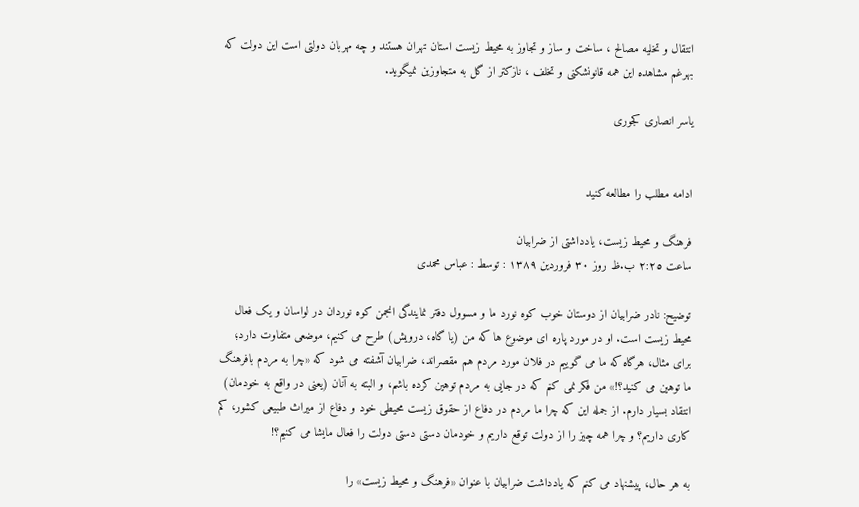انتقال و تخلیه مصالح ، ساخت و ساز و تجاوز به محیط زیست استان تهران هستند و چه مهربان دولتی است این دولت که بهرغم مشاهده این همه قانونشکنی و تخلف ، نازکتر از گل به متجاوزین نمیگوید.

یاسر انصاری کجوری


ادامه مطلب را مطالعه کنید

فرهنگ و محیط زیست، یادداشتی از ضرابیان
ساعت ٢:٢٥ ب.ظ روز ۳٠ فروردین ۱۳۸٩ : توسط : عباس محمدی

توضیح: نادر ضرابیان از دوستان خوب کوه نورد ما و مسوول دفتر نمایندگی انجمن کوه نوردان در لواسان و یک فعال محیط زیست است. او در مورد پاره ای موضوع ها که من (یا گاه، درویش) طرح می کنیم، موضعی متفاوت دارد؛ برای مثال، هرگاه که ما می گوییم در فلان مورد مردم هم مقصراند، ضرابیان آشفته می شود که «چرا به مردم بافرهنگ ما توهین می کنید؟!» من فکر نمی کنم که در جایی به مردم توهین کرده باشم، و البته به آنان (یعنی در واقع به خودمان) انتقاد بسیار دارم. از جمله این که چرا ما مردم در دفاع از حقوق زیست محیطی خود و دفاع از میراث طبیعی کشور، کم کاری داریم؟ و چرا همه چیز را از دولت توقع داریم و خودمان دستی دستی دولت را فعال مایشا می کنیم؟!

به هر حال، پیشنهاد می کنم که یادداشت ضرابیان با عنوان «فرهنگ و محیط زیست» را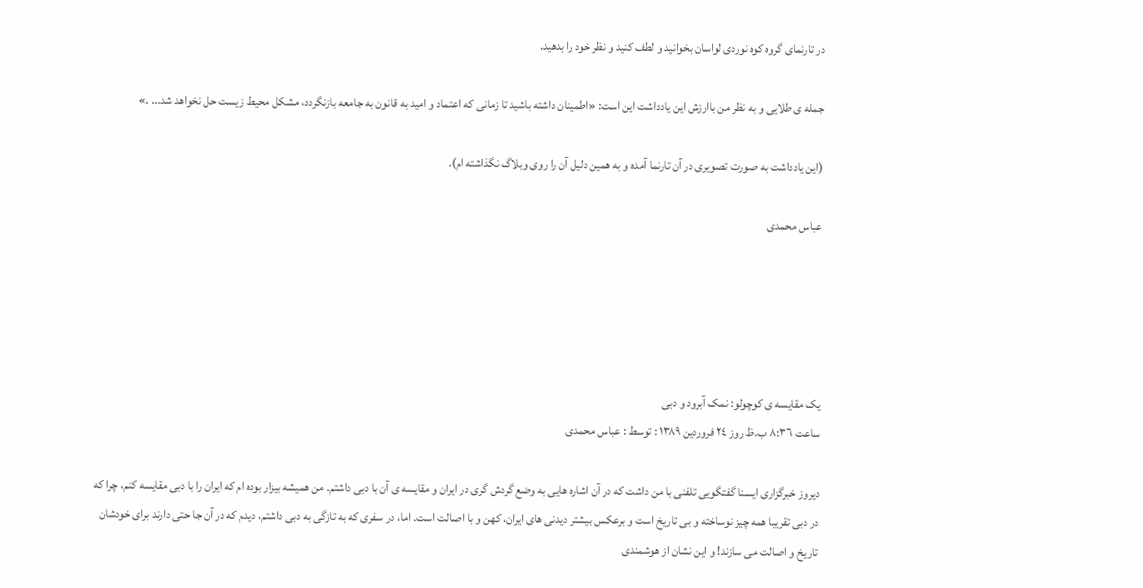در تارنمای گروه کوه نوردی لواسان بخوانید و لطف کنید و نظر خود را بدهید.

جمله ی طلایی و به نظر من باارزش این یادداشت این است: «اطمینان داشته باشید تا زمانی که اعتماد و امید به قانون به جامعه بازنگردد، مشکل محیط زیست حل نخواهد شد... .»

(این یادداشت به صورت تصویری در آن تارنما آمده و به همین دلیل آن را روی وبلاگ نگذاشته ام).

عباس محمدی





یک مقایسه ی کوچولو: نمک آبرود و دبی
ساعت ۸:۳٦ ب.ظ روز ٢٤ فروردین ۱۳۸٩ : توسط : عباس محمدی

دیروز خبرگزاری ایسنا گفتگویی تلفنی با من داشت که در آن اشاره هایی به وضع گردش گری در ایران و مقایسه ی آن با دبی داشتم. من همیشه بیزار بوده ام که ایران را با دبی مقایسه کنم، چرا که در دبی تقریبا همه چیز نوساخته و بی تاریخ است و برعکس بیشتر دیدنی های ایران، کهن و با اصالت است. اما، در سفری که به تازگی به دبی داشتم، دیدم که در آن جا حتی دارند برای خودشان تاریخ و اصالت می سازند! و این نشان از هوشمندی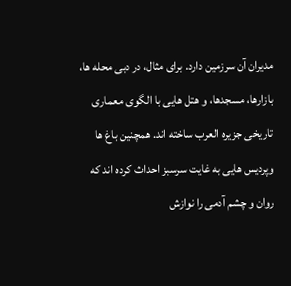مدیران آن سرزمین دارد. برای مثال، در دبی محله ها، بازارها، مسجدها، و هتل هایی با الگوی معماری تاریخی جزیره العرب ساخته اند. همچنین باغ ها وپردیس هایی به غایت سرسبز احداث کرده اند که روان و چشم آدمی را نوازش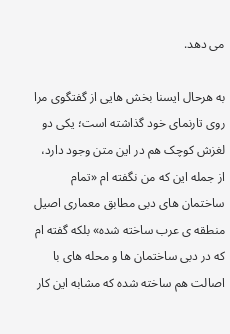می دهد.

به هرحال ایسنا بخش هایی از گفتگوی مرا روی تارنمای خود گذاشته است؛ یکی دو لغزش کوچک هم در این متن وجود دارد، از جمله این که من نگفته ام «تمام ساختمان های دبی مطابق معماری اصیل منطقه ی عرب ساخته شده» بلکه گفته ام که در دبی ساختمان ها و محله های با اصالت هم ساخته شده که مشابه این کار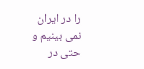را در ایران نمی بینیم و حتی در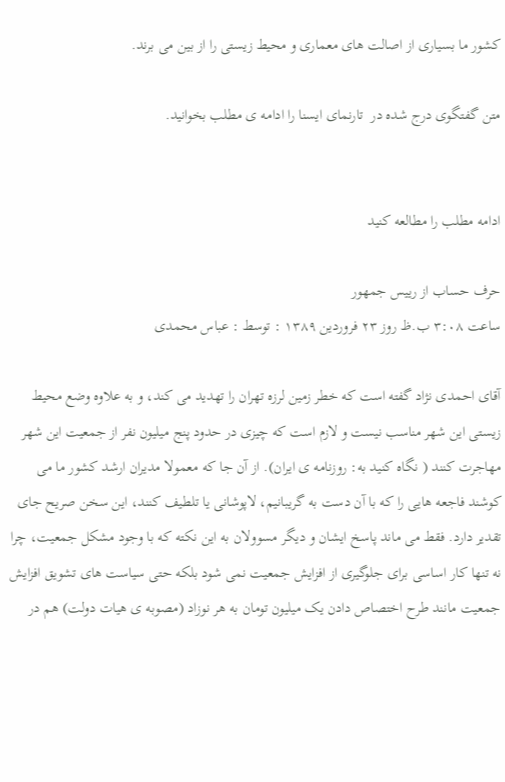کشور ما بسیاری از اصالت های معماری و محیط زیستی را از بین می برند.

متن گفتگوی درج شده در  تارنمای ایسنا را ادامه ی مطلب بخوانید.


ادامه مطلب را مطالعه کنید

حرف حساب از رییس جمهور
ساعت ۳:٠۸ ب.ظ روز ٢۳ فروردین ۱۳۸٩ : توسط : عباس محمدی

آقای احمدی نژاد گفته است که خطر زمین لرزه تهران را تهدید می کند، و به علاوه وضع محیط زیستی این شهر مناسب نیست و لازم است که چیزی در حدود پنج میلیون نفر از جمعیت این شهر مهاجرت کنند ( نگاه کنید به: روزنامه ی ایران). از آن جا که معمولا مدیران ارشد کشور ما می کوشند فاجعه هایی را که با آن دست به گریبانیم، لاپوشانی یا تلطیف کنند، این سخن صریح جای تقدیر دارد. فقط می ماند پاسخ ایشان و دیگر مسوولان به این نکته که با وجود مشکل جمعیت، چرا نه تنها کار اساسی برای جلوگیری از افزایش جمعیت نمی شود بلکه حتی سیاست های تشویق افزایش جمعیت مانند طرح اختصاص دادن یک میلیون تومان به هر نوزاد (مصوبه ی هیات دولت) هم در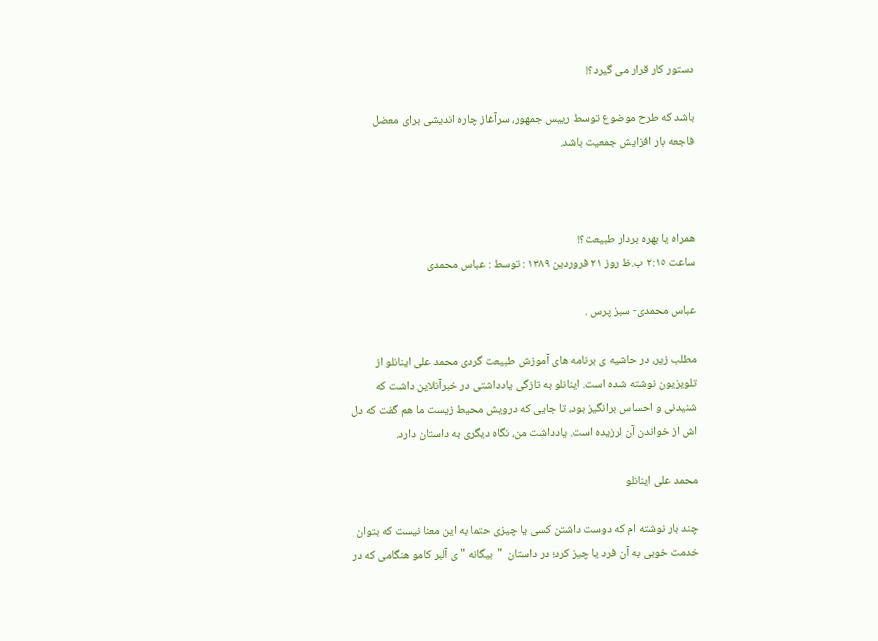دستور کار قرار می گیرد؟!

باشد که طرح موضوع توسط رییس جمهور، سرآغاز چاره اندیشی برای معضل فاجعه بار افزایش جمعیت باشد.



همراه یا بهره بردار طبیعت؟!
ساعت ٢:۱٥ ب.ظ روز ٢۱ فروردین ۱۳۸٩ : توسط : عباس محمدی

عباس محمدی- سبز پرس .

مطلب زیر، در حاشیه ی برنامه های آموزش طبیعت گردی محمد علی اینانلو از تلویزیون نوشته شده است. اینانلو به تازگی یادداشتی در خبرآنلاین داشت که شنیدنی و احساس برانگیز بود، تا جایی که درویش محیط زیست ما هم گفت که دل اش از خواندن آن لرزیده است. یادداشت من، نگاه دیگری به داستان دارد.

محمد علی اینانلو

چند بار نوشته ام که دوست داشتن کسی یا چیزی حتما به این معنا نیست که بتوان خدمت خوبی به آن فرد یا چیز کرد؛ در داستان  "بیگانه " ی آلبر کامو هنگامی که در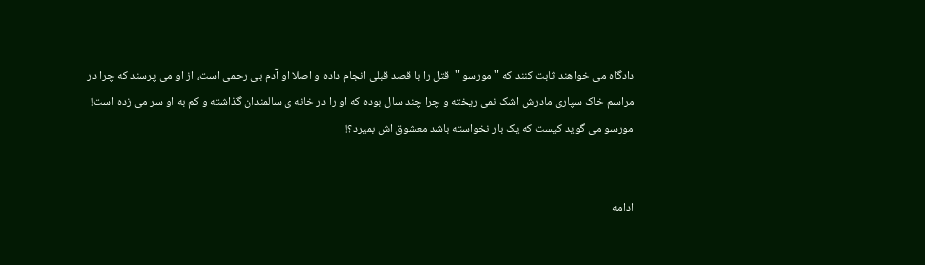دادگاه می خواهند ثابت کنند که " مورسو "  قتل را با قصد قبلی انجام داده و اصلا او آدم بی رحمی است، از او می پرسند که چرا در مراسم خاک سپاری مادرش اشک نمی ریخته و چرا چند سال بوده که او را در خانه ی سالمندان گذاشته و کم به او سر می زده است! مورسو می گوید کیست که یک بار نخواسته باشد معشوق اش بمیرد؟!


ادامه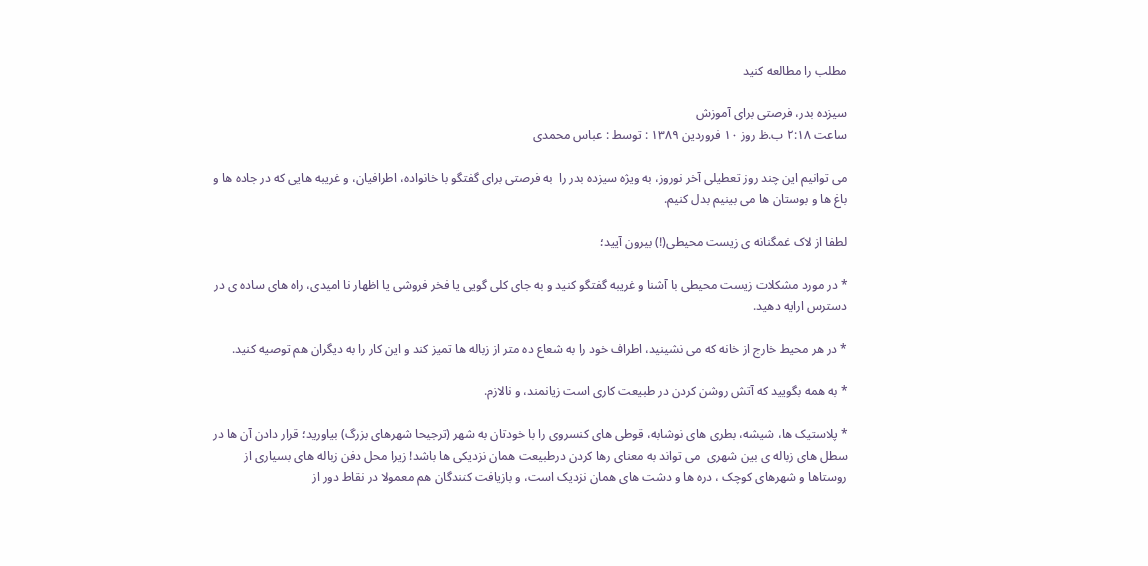مطلب را مطالعه کنید

سیزده بدر، فرصتی برای آموزش
ساعت ٢:۱۸ ب.ظ روز ۱٠ فروردین ۱۳۸٩ : توسط : عباس محمدی

می توانیم این چند روز تعطیلی آخر نوروز، به ویژه سیزده بدر را  به فرصتی برای گفتگو با خانواده، اطرافیان، و غریبه هایی که در جاده ها و باغ ها و بوستان ها می بینیم بدل کنیم.

لطفا از لاک غمگنانه ی زیست محیطی(!) بیرون آیید؛

* در مورد مشکلات زیست محیطی با آشنا و غریبه گفتگو کنید و به جای کلی گویی یا فخر فروشی یا اظهار نا امیدی، راه های ساده ی در دسترس ارایه دهید.

* در هر محیط خارج از خانه که می نشینید، اطراف خود را به شعاع ده متر از زباله ها تمیز کند و این کار را به دیگران هم توصیه کنید.

* به همه بگویید که آتش روشن کردن در طبیعت کاری است زیانمند، و نالازم.

* پلاستیک ها، شیشه، بطری های نوشابه، قوطی های کنسروی را با خودتان به شهر (ترجیحا شهرهای بزرگ) بیاورید؛ قرار دادن آن ها در سطل های زباله ی بین شهری  می تواند به معنای رها کردن درطبیعت همان نزدیکی ها باشد! زیرا محل دفن زباله های بسیاری از روستاها و شهرهای کوچک ، دره ها و دشت های همان نزدیک است، و بازیافت کنندگان هم معمولا در نقاط دور از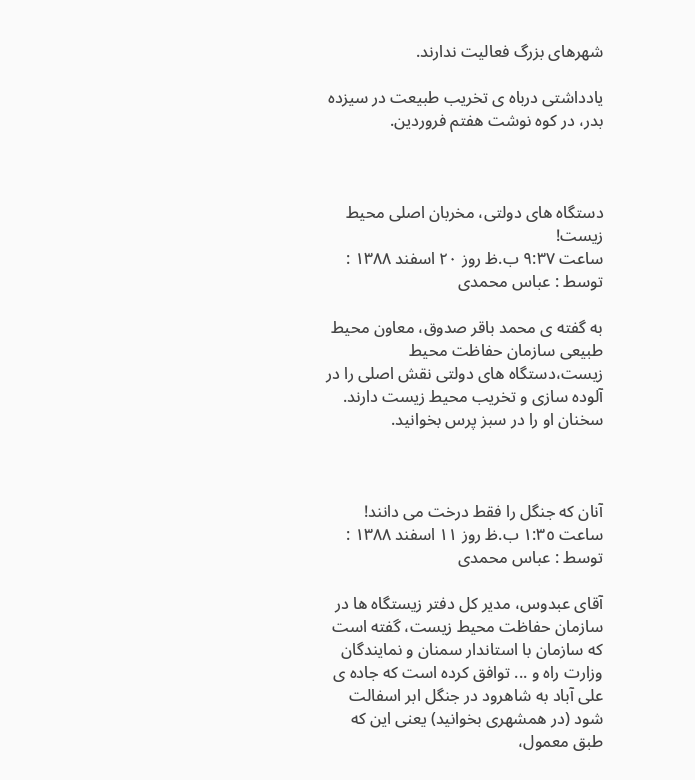شهرهای بزرگ فعالیت ندارند.

یادداشتی درباه ی تخریب طبیعت در سیزده بدر، در کوه نوشت هفتم فروردین.



دستگاه های دولتی، مخربان اصلی محیط زیست!
ساعت ٩:۳٧ ب.ظ روز ٢٠ اسفند ۱۳۸۸ : توسط : عباس محمدی

به گفته ی محمد باقر صدوق، معاون محیط طبیعی سازمان حفاظت محیط زیست،دستگاه های دولتی نقش اصلی را در آلوده سازی و تخریب محیط زیست دارند. سخنان او را در سبز پرس بخوانید.



آنان که جنگل را فقط درخت می دانند!
ساعت ۱:۳٥ ب.ظ روز ۱۱ اسفند ۱۳۸۸ : توسط : عباس محمدی

آقای عبدوس، مدیر کل دفتر زیستگاه ها در سازمان حفاظت محیط زیست، گفته است که سازمان با استاندار سمنان و نمایندگان وزارت راه و ... توافق کرده است که جاده ی علی آباد به شاهرود در جنگل ابر اسفالت شود (در همشهری بخوانید) یعنی این که طبق معمول،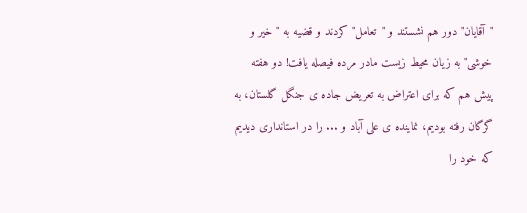"آقایان" دور هم نشستند و "تعامل" کردند و قضیه به "خیر و خوشی" به زیان محیط زیست مادر مرده فیصله یافت! دو هفته پیش هم که برای اعتراض به تعریض جاده ی جنگل گلستان، به گرگان رفته بودیم، نماینده ی علی آباد و ... را در استانداری دیدیم که خود را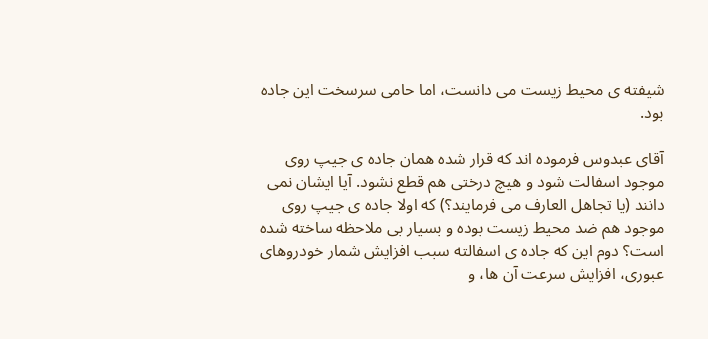شیفته ی محیط زیست می دانست، اما حامی سرسخت این جاده بود.

آقای عبدوس فرموده اند که قرار شده همان جاده ی جیپ روی موجود اسفالت شود و هیچ درختی هم قطع نشود. آیا ایشان نمی دانند (یا تجاهل العارف می فرمایند؟) که اولا جاده ی جیپ روی موجود هم ضد محیط زیست بوده و بسیار بی ملاحظه ساخته شده است؟ دوم این که جاده ی اسفالته سبب افزایش شمار خودروهای عبوری، افزایش سرعت آن ها، و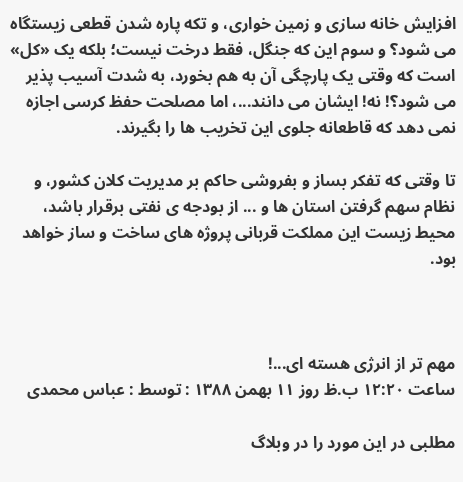افزایش خانه سازی و زمین خواری، و تکه پاره شدن قطعی زیستگاه می شود؟ و سوم این که جنگل، فقط درخت نیست؛ بلکه یک «کل» است که وقتی یک پارچگی آن به هم بخورد، به شدت آسیب پذیر می شود؟! نه! ایشان می دانند...، اما مصلحت حفظ کرسی اجازه نمی دهد که قاطعانه جلوی این تخریب ها را بگیرند.

تا وقتی که تفکر بساز و بفروشی حاکم بر مدیریت کلان کشور، و نظام سهم گرفتن استان ها و ... از بودجه ی نفتی برقرار باشد، محیط زیست این مملکت قربانی پروژه های ساخت و ساز خواهد بود.



مهم تر از انرژی هسته ای...!
ساعت ۱٢:٢٠ ب.ظ روز ۱۱ بهمن ۱۳۸۸ : توسط : عباس محمدی

مطلبی در این مورد را در وبلاگ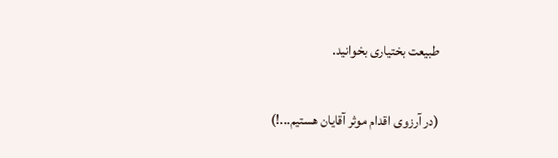طبیعت بختیاری بخوانید.

(در آرزوی اقدام موثر آقایان هستیم...!)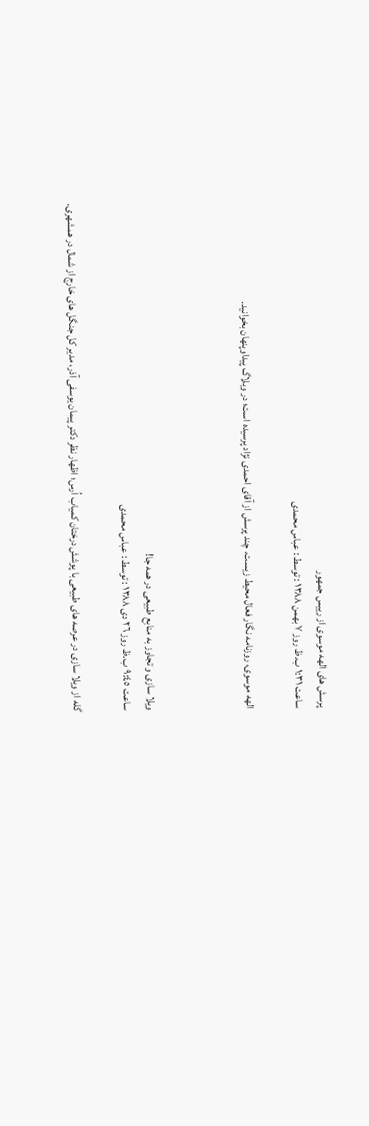پرسش های الهه موسوی از رییس جمهور
ساعت ۱:۳۱ ب.ظ روز ٧ بهمن ۱۳۸۸ : توسط : عباس محمدی

الهه موسوی، روزنامه نگار فعال محیط زیست، چند پرسش از آقای احمدی نژاد پرسیده است؛ در وبلاگ پیداوپنهان بخوانید.



ویلا سازی و تجاوز به منابع طبیعی در همه جا!
ساعت ٩:٤٥ ب.ظ روز ٢٦ دی ۱۳۸۸ : توسط : عباس محمدی

گله از ویلا سازی در عرصه های طبیعی با پوشش درختان کمیاب اُرس؛ اظهار نظر دکتر پیمان یوسفی آذر، مدیر کل جنگل های خارج از شمال در همشهری.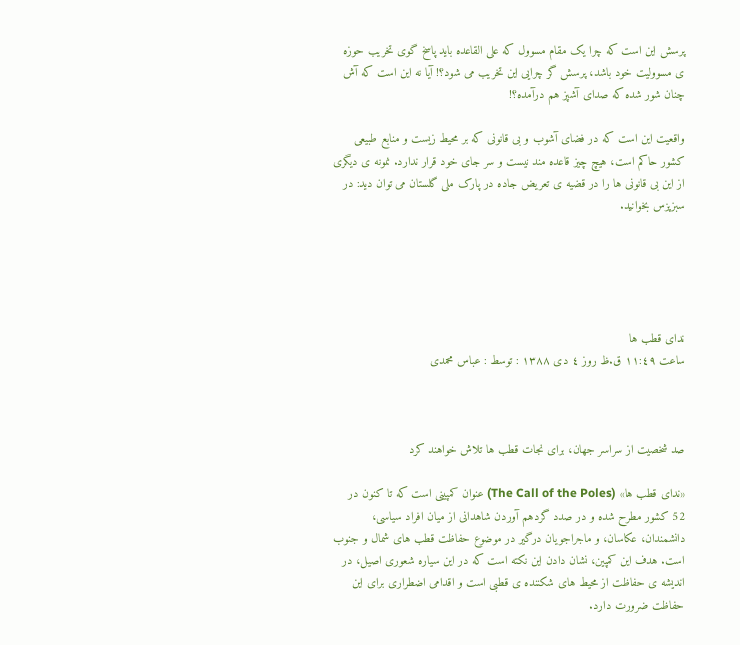پرسش این است که چرا یک مقام مسوول که علی القاعده باید پاسخ گوی تخریب حوزه ی مسوولیت خود باشد، پرسش گر چرایی این تخریب می شود؟! آیا نه این است که آش چنان شور شده که صدای آشپز هم درآمده؟!

واقعیت این است که در فضای آشوب و بی قانونی که بر محیط زیست و منابع طبیعی کشور حاکم است، هیچ چیز قاعده مند نیست و سر جای خود قرار ندارد. نمونه ی دیگری از این بی قانونی ها را در قضیه ی تعریض جاده در پارک ملی گلستان می توان دید: در سبزپزس بخوانید.





ندای قطب ها
ساعت ۱۱:٤٩ ق.ظ روز ٤ دی ۱۳۸۸ : توسط : عباس محمدی



صد شخصیت از سراسر جهان، برای نجات قطب ها تلاش خواهند کرد

«ندای قطب ها» (The Call of the Poles) عنوان کمپینی است که تا کنون در 52 کشور مطرح شده و در صدد گردهم آوردن شاهدانی از میان افراد سیاسی، دانشمندان، عکاسان، و ماجراجویان درگیر در موضوع حفاظت قطب های شمال و جنوب است. هدف این کمپین، نشان دادن این نکته است که در این سیاره شعوری اصیل، در اندیشه ی حفاظت از محیط های شکننده ی قطبی است و اقدامی اضطراری برای این حفاظت ضرورت دارد.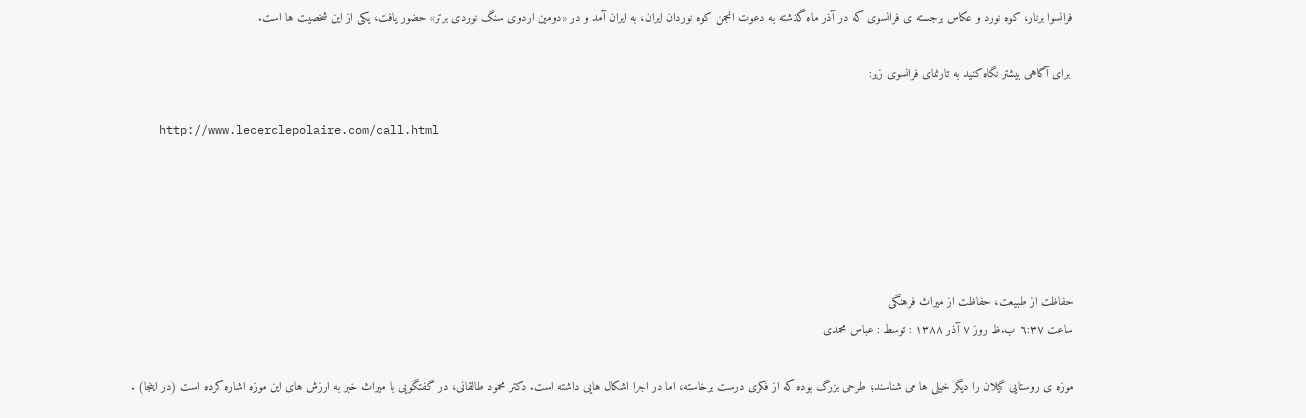فرانسوا برنار، کوه نورد و عکاس برجسته ی فرانسوی که در آذر ماه گذشته به دعوت انجمن کوه نوردان ایران، به ایران آمد و در «دومین اردوی سنگ نوردی برتر» حضور یافت، یکی از این شخصیت ها است.

 برای آگاهی بیشتر نگاه کنید به تارنمای فرانسوی زیر:

    http://www.lecerclepolaire.com/call.html





حفاظت از طبیعت، حفاظت از میراث فرهنگی
ساعت ٦:۳٧ ب.ظ روز ٧ آذر ۱۳۸۸ : توسط : عباس محمدی

موزه ی روستایی گیلان را دیگر خیلی ها می شناسند؛ طرحی بزرگ بوده که از فکری درست برخاسته، اما در اجرا اشکال هایی داشته است. دکتر محمود طالقانی، در گفتگویی با میراث خبر به ارزش های این موزه اشاره کرده است (در اینجا) .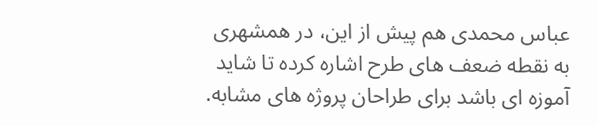عباس محمدی هم پیش از این، در همشهری به نقطه ضعف های طرح اشاره کرده تا شاید آموزه ای باشد برای طراحان پروژه های مشابه.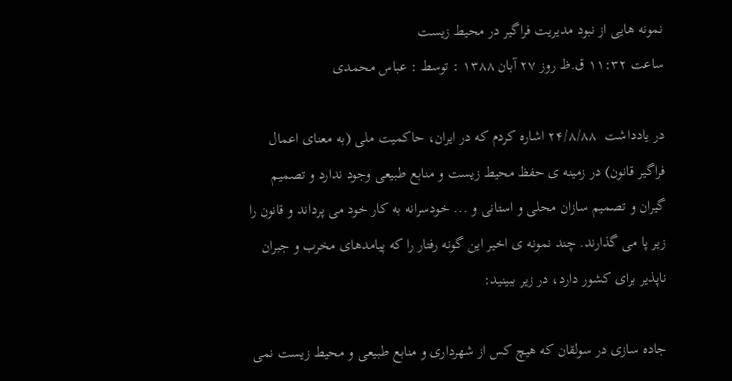نمونه هایی از نبود مدیریت فراگیر در محیط زیست
ساعت ۱۱:۳٢ ق.ظ روز ٢٧ آبان ۱۳۸۸ : توسط : عباس محمدی

در یادداشت  ٢۴/٨/٨٨ اشاره کردم که در ایران، حاکمیت ملی (به معنای اعمال فراگیر قانون) در زمینه ی حفظ محیط زیست و منابع طبیعی وجود ندارد و تصمیم گیران و تصمیم سازان محلی و استانی و ... خودسرانه به کار خود می پرداند و قانون را زیر پا می گذارند. چند نمونه ی اخیر این گونه رفتار را که پیامدهای مخرب و جبران ناپذیر برای کشور دارد، در زیر ببینید:

جاده سازی در سولقان که هیچ کس از شهرداری و منابع طبیعی و محیط زیست نمی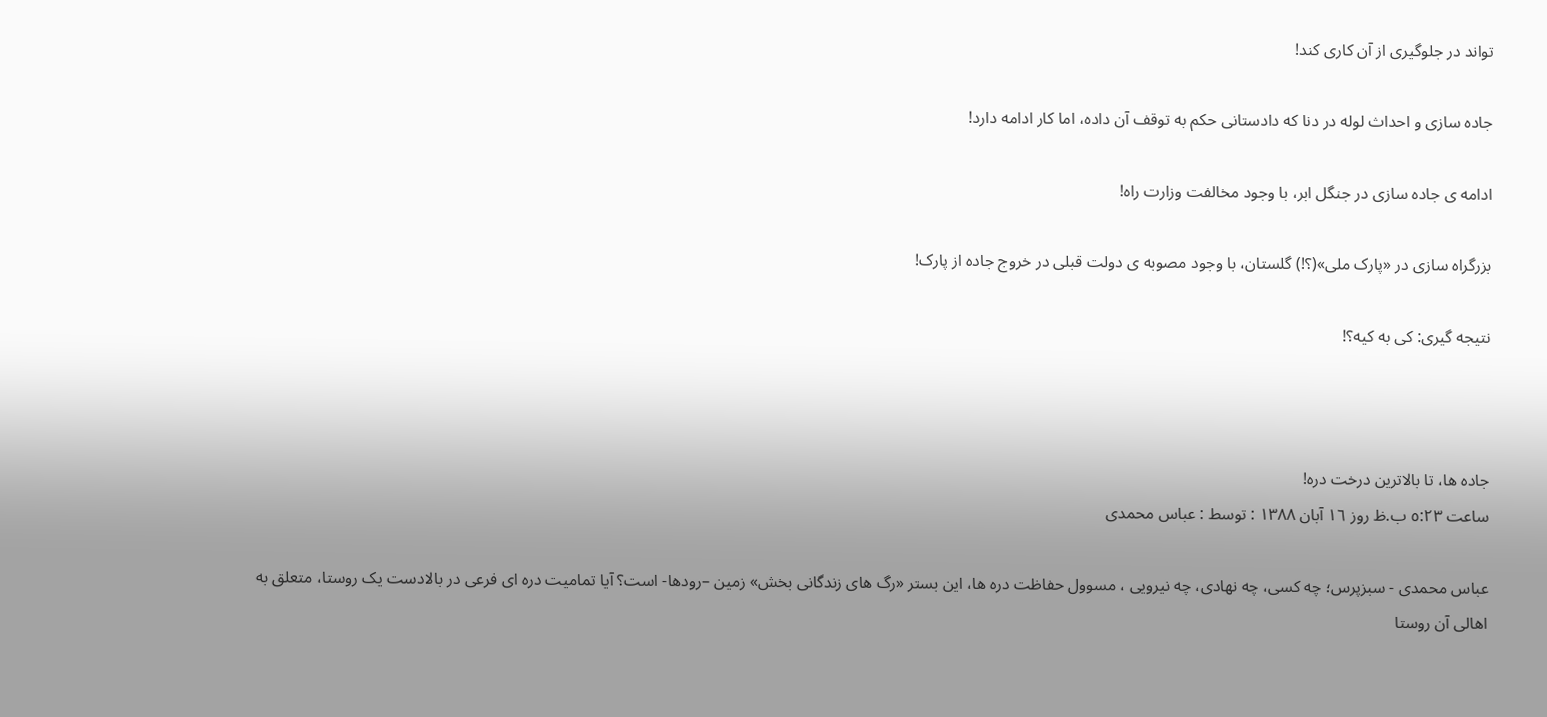تواند در جلوگیری از آن کاری کند!

جاده سازی و احداث لوله در دنا که دادستانی حکم به توقف آن داده، اما کار ادامه دارد!

ادامه ی جاده سازی در جنگل ابر، با وجود مخالفت وزارت راه!

بزرگراه سازی در «پارک ملی»(؟!) گلستان، با وجود مصوبه ی دولت قبلی در خروج جاده از پارک!

نتیجه گیری: کی به کیه؟!



جاده ها، تا بالاترین درخت دره!
ساعت ٥:٢۳ ب.ظ روز ۱٦ آبان ۱۳۸۸ : توسط : عباس محمدی

عباس محمدی - سبزپرس؛ چه کسی، چه نهادی، چه نیرویی ، مسوول حفاظت دره ها، این بستر «رگ های زندگانی بخش» زمین –رودها- است؟ آیا تمامیت دره ای فرعی در بالادست یک روستا، متعلق به اهالی آن روستا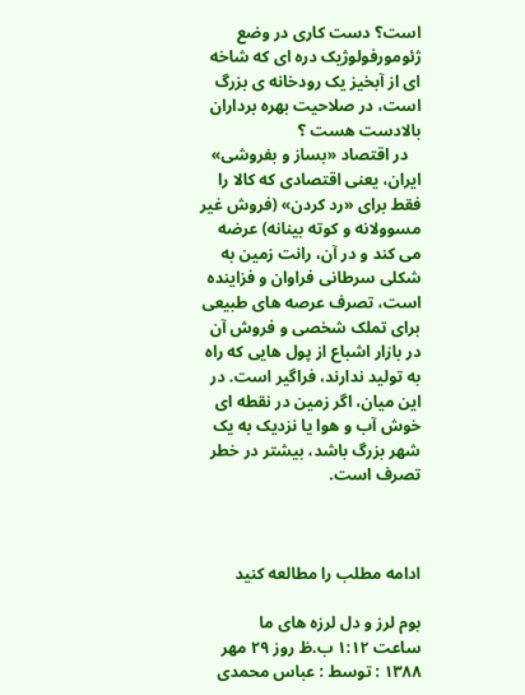است؟ دست کاری در وضع ژئومورفولوژیک دره ای که شاخه ای از آبخیز یک رودخانه ی بزرگ است، در صلاحیت بهره برداران بالادست هست ؟
   در اقتصاد «بساز و بفروشی» ایران، یعنی اقتصادی که کالا را فقط برای «رد کردن» (فروش غیر مسوولانه و کوته بینانه) عرضه می کند و در آن، رانت زمین به شکلی سرطانی فراوان و فزاینده است، تصرف عرصه های طبیعی برای تملک شخصی و فروش آن در بازار اشباع از پول هایی که راه به تولید ندارند، فراگیر است. در این میان، اگر زمین در نقطه ای خوش آب و هوا یا نزدیک به یک شهر بزرگ باشد، بیشتر در خطر تصرف است.



ادامه مطلب را مطالعه کنید

بوم لرز و دل لرزه های ما
ساعت ۱:۱٢ ب.ظ روز ٢٩ مهر ۱۳۸۸ : توسط : عباس محمدی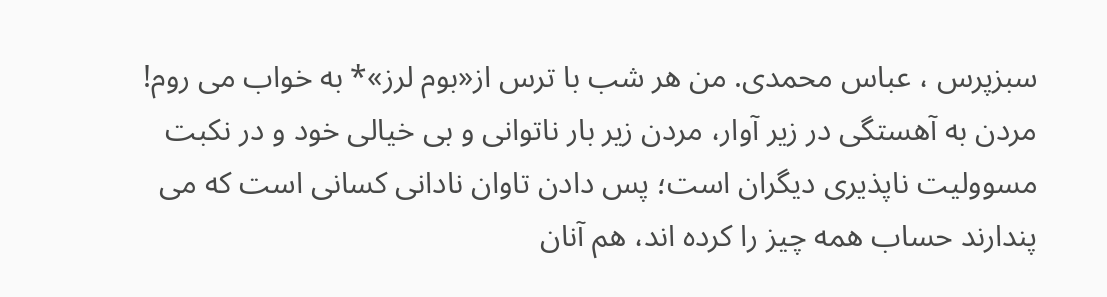سبزپرس ، عباس محمدی. من هر شب با ترس از«بوم لرز»* به خواب می روم! مردن به آهستگی در زیر آوار، مردن زیر بار ناتوانی و بی خیالی خود و در نکبت مسوولیت ناپذیری دیگران است؛ پس دادن تاوان نادانی کسانی است که می پندارند حساب همه چیز را کرده اند، هم آنان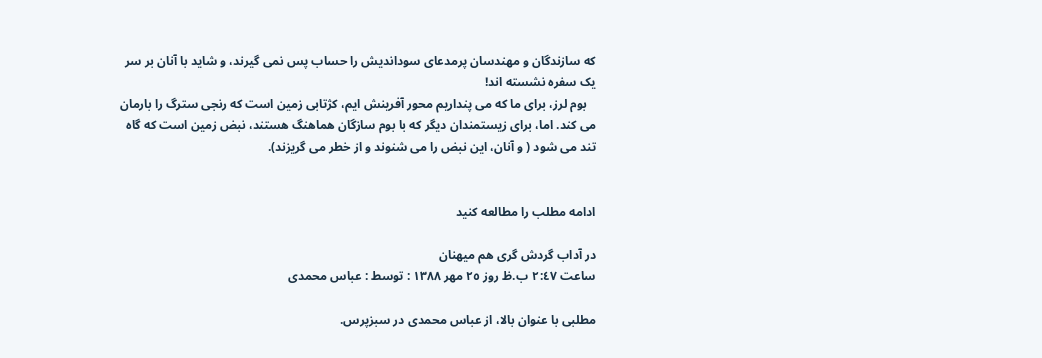که سازندگان و مهندسان پرمدعای سوداندیش را حساب پس نمی گیرند، و شاید با آنان بر سر یک سفره نشسته اند!
   بوم لرز، برای ما که می پنداریم محور آفرینش ایم، کژتابی زمین است که رنجی سترگ را بارمان می کند. اما، برای زیستمندان دیگر که با بوم سازگان هماهنگ هستند، نبض زمین است که گاه تند می شود ( و آنان، این نبض را می شنوند و از خطر می گریزند).


ادامه مطلب را مطالعه کنید

در آداب گردش گری هم میهنان
ساعت ٢:٤٧ ب.ظ روز ٢٥ مهر ۱۳۸۸ : توسط : عباس محمدی

مطلبی با عنوان بالا، از عباس محمدی در سبزپرس.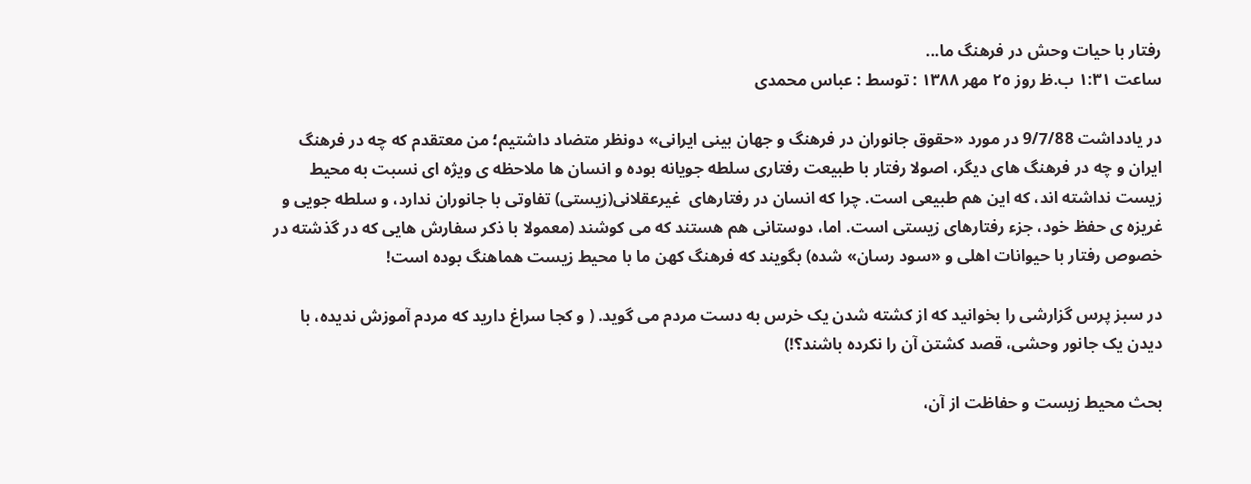رفتار با حیات وحش در فرهنگ ما...
ساعت ۱:۳۱ ب.ظ روز ٢٥ مهر ۱۳۸۸ : توسط : عباس محمدی

در یادداشت 9/7/88 در مورد «حقوق جانوران در فرهنگ و جهان بینی ایرانی» دونظر متضاد داشتیم؛ من معتقدم که چه در فرهنگ ایران و چه در فرهنگ های دیگر، اصولا رفتار با طبیعت رفتاری سلطه جویانه بوده و انسان ها ملاحظه ی ویژه ای نسبت به محیط زیست نداشته اند، که این هم طبیعی است. چرا که انسان در رفتارهای  غیرعقلانی(زیستی) تفاوتی با جانوران ندارد، و سلطه جویی و غریزه ی حفظ خود، جزء رفتارهای زیستی است. اما، دوستانی هم هستند که می کوشند (معمولا با ذکر سفارش هایی که در گذشته در خصوص رفتار با حیوانات اهلی و «سود رسان» شده) بگویند که فرهنگ کهن ما با محیط زیست هماهنگ بوده است!

در سبز پرس گزارشی را بخوانید که از کشته شدن یک خرس به دست مردم می گوید. ( و کجا سراغ دارید که مردم آموزش ندیده، با دیدن یک جانور وحشی، قصد کشتن آن را نکرده باشند؟!)

بحث محیط زیست و حفاظت از آن،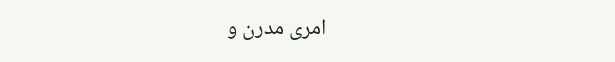امری مدرن و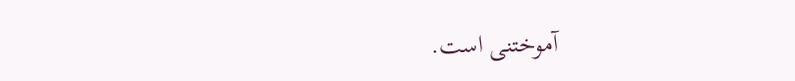آموختنی است.